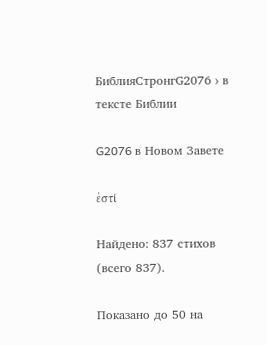БиблияСтронгG2076 › в тексте Библии

G2076 в Новом Завете

ἐστί

Найдено: 837 стихов (всего 837).

Показано до 50 на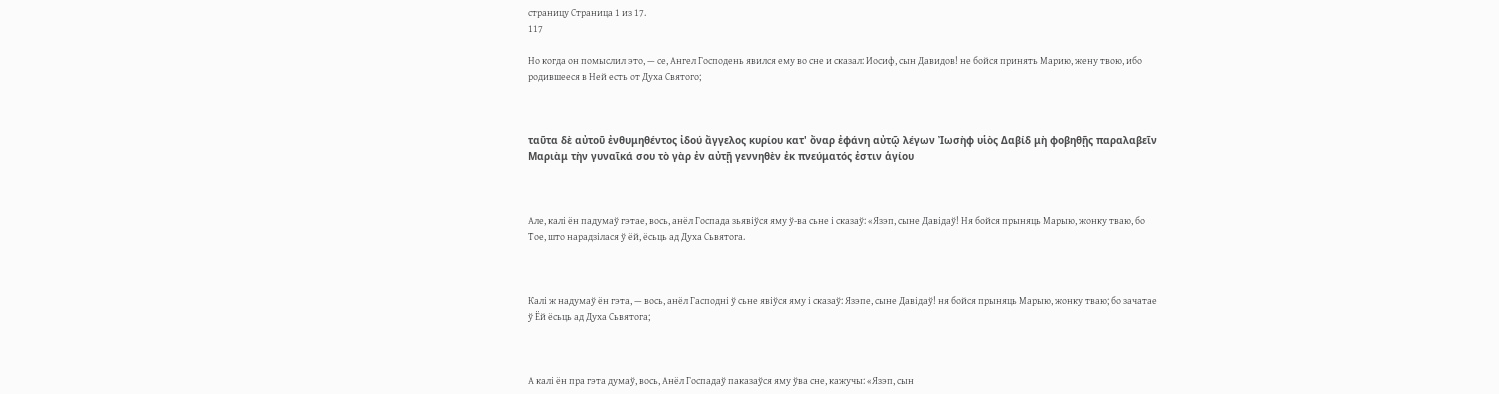страницу Страница 1 из 17.
117

Но когда он помыслил это, — се, Ангел Господень явился ему во сне и сказал: Иосиф, сын Давидов! не бойся принять Марию, жену твою, ибо родившееся в Ней есть от Духа Святого;



ταῦτα δὲ αὐτοῦ ἐνθυμηθέντος ἰδού ἄγγελος κυρίου κατ' ὄναρ ἐφάνη αὐτῷ λέγων Ἰωσὴφ υἱὸς Δαβίδ μὴ φοβηθῇς παραλαβεῖν Μαριὰμ τὴν γυναῖκά σου τὸ γὰρ ἐν αὐτῇ γεννηθὲν ἐκ πνεύματός ἐστιν ἁγίου



Але, калі ён падумаў гэтае, вось, анёл Госпада зьявіўся яму ў-ва сьне і сказаў: «Язэп, сыне Давідаў! Ня бойся прыняць Марыю, жонку тваю, бо Тое, што нарадзілася ў ёй, ёсьць ад Духа Сьвятога.



Калі ж надумаў ён гэта, — вось, анёл Гасподні ў сьне явіўся яму і сказаў: Язэпе, сыне Давідаў! ня бойся прыняць Марыю, жонку тваю; бо зачатае ў Ёй ёсьць ад Духа Сьвятога;



А калі ён пра гэта думаў, вось, Анёл Госпадаў паказаўся яму ўва сне, кажучы: «Язэп, сын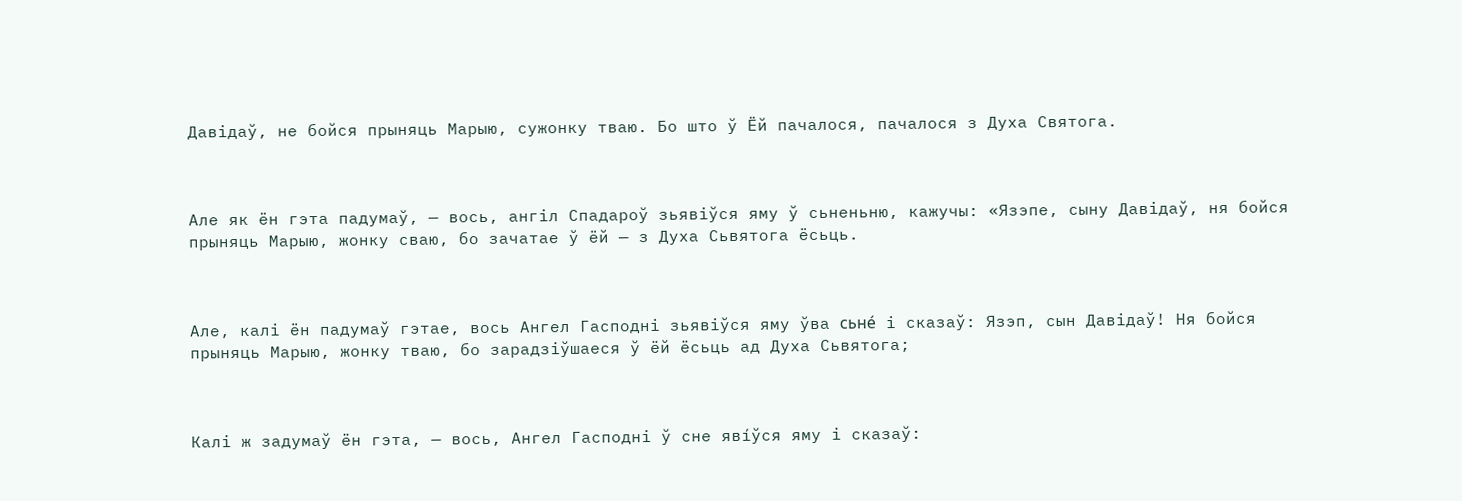Давідаў, не бойся прыняць Марыю, сужонку тваю. Бо што ў Ёй пачалося, пачалося з Духа Святога.



Але як ён гэта падумаў, — вось, ангіл Спадароў зьявіўся яму ў сьненьню, кажучы: «Язэпе, сыну Давідаў, ня бойся прыняць Марыю, жонку сваю, бо зачатае ў ёй — з Духа Сьвятога ёсьць.



Але, калі ён падумаў гэтае, вось Ангел Гасподні зьявіўся яму ўва сьне́ і сказаў: Язэп, сын Давідаў! Ня бойся прыняць Марыю, жонку тваю, бо зарадзіўшаеся ў ёй ёсьць ад Духа Сьвятога;



Калі ж задумаў ён гэта, — вось, Ангел Гасподні ў сне явíўся яму і сказаў: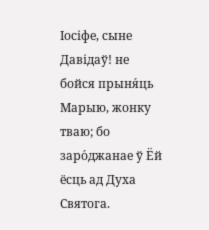Іосіфе, сыне Давідаў! не бойся прыня́ць Марыю, жонку тваю; бо заро́джанае ў Ёй ёсць ад Духа Святога.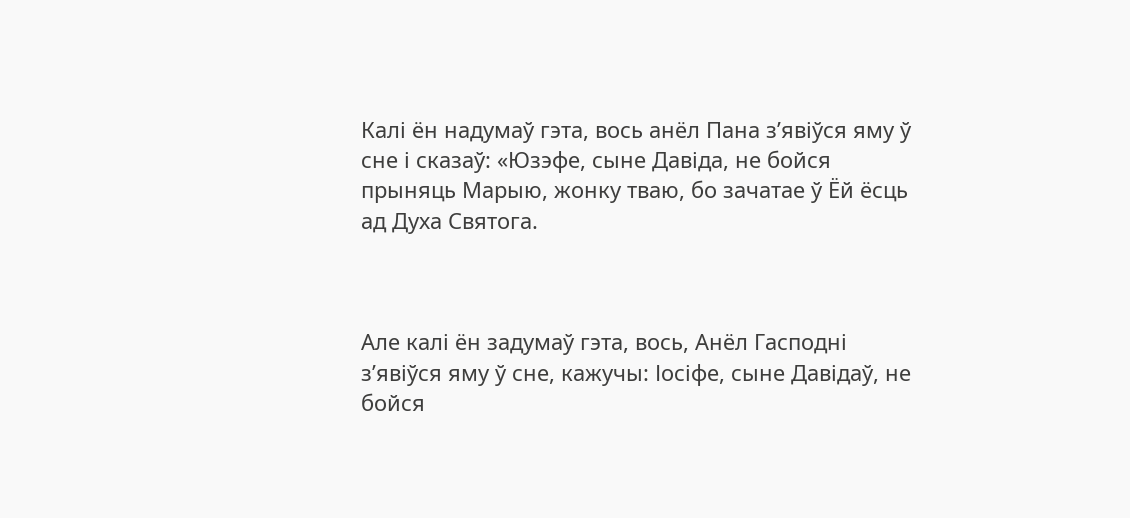Калі ён надумаў гэта, вось анёл Пана з’явіўся яму ў сне і сказаў: «Юзэфе, сыне Давіда, не бойся прыняць Марыю, жонку тваю, бо зачатае ў Ёй ёсць ад Духа Святога.



Але калі ён задумаў гэта, вось, Анёл Гасподні з’явіўся яму ў сне, кажучы: Іосіфе, сыне Давідаў, не бойся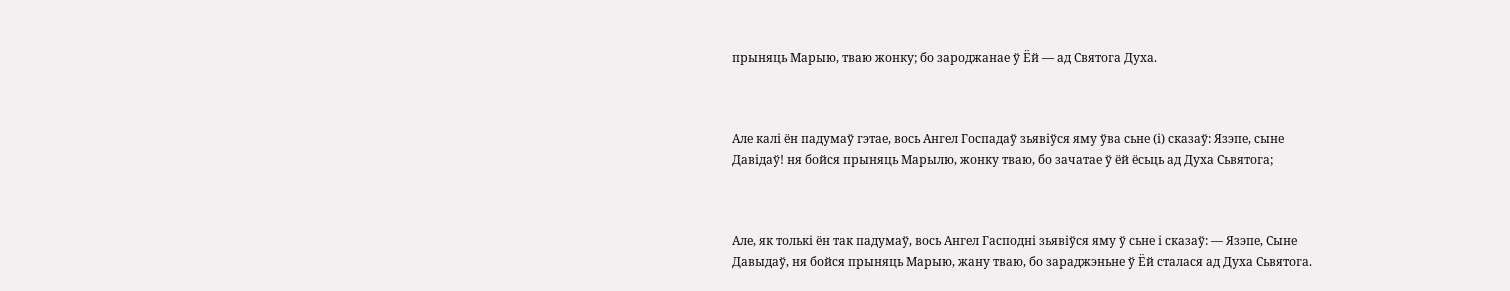прыняць Марыю, тваю жонку; бо зароджанае ў Ёй — ад Святога Духа.



Але калі ён падумаў гэтае, вось Ангел Госпадаў зьявіўся яму ўва сьне (і) сказаў: Язэпе, сыне Давідаў! ня бойся прыняць Марылю, жонку тваю, бо зачатае ў ёй ёсьць ад Духа Сьвятога;



Але, як толькі ён так падумаў, вось Ангел Гасподні зьявіўся яму ў сьне і сказаў: — Язэпе, Сыне Давыдаў, ня бойся прыняць Марыю, жану тваю, бо зараджэньне ў Ёй сталася ад Духа Сьвятога.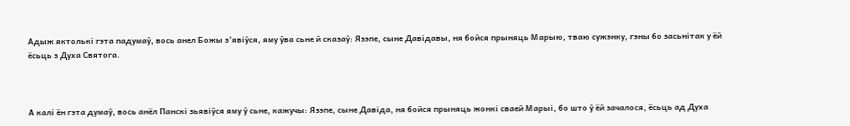Адыж яктолькі гэта падумаў, вось анел Божы з’явіўся, яму ўва сьне й сказаў: Язэпе, сыне Давідавы, ня бойся прыняць Марыю, тваю сужэнку, гэны бо засьнітак у ёй ёсьць з Духа Святога.



А калі ён гэта думаў, вось анёл Панскі зьявіўся яму ў сьне, кажучы: Язэпе, сыне Давіда, ня бойся прыняць жонкі сваей Марыі, бо што ў ёй зачалося, ёсьць ад Духа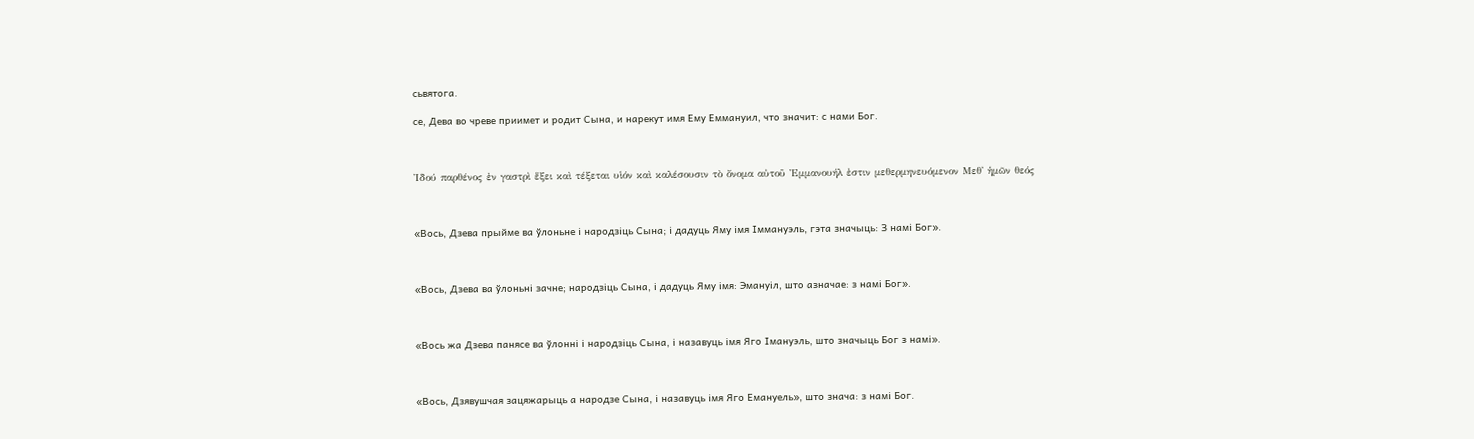сьвятога.

се, Дева во чреве приимет и родит Сына, и нарекут имя Ему Еммануил, что значит: с нами Бог.



Ἰδού παρθένος ἐν γαστρὶ ἕξει καὶ τέξεται υἱόν καὶ καλέσουσιν τὸ ὄνομα αὐτοῦ Ἐμμανουήλ ἐστιν μεθερμηνευόμενον Μεθ' ἡμῶν θεός



«Вось, Дзева прыйме ва ўлоньне і народзіць Сына; і дадуць Яму імя Іммануэль, гэта значыць: З намі Бог».



«Вось, Дзева ва ўлоньні зачне; народзіць Сына, і дадуць Яму імя: Эмануіл, што азначае: з намі Бог».



«Вось жа Дзева панясе ва ўлонні і народзіць Сына, і назавуць імя Яго Імануэль, што значыць Бог з намі».



«Вось, Дзявушчая зацяжарыць а народзе Сына, і назавуць імя Яго Емануель», што знача: з намі Бог.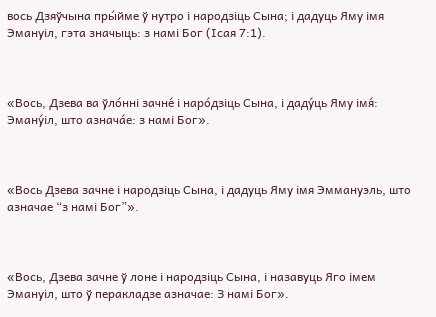вось Дзяўчына пры́йме ў нутро і народзіць Сына; і дадуць Яму імя Эмануіл, гэта значыць: з намі Бог (Ісая 7:1).



«Вось, Дзева ва ўло́нні зачне́ і наро́дзіць Сына, і даду́ць Яму імя́: Эману́іл, што азнача́е: з намі Бог».



«Вось Дзева зачне і народзіць Сына, і дадуць Яму імя Эммануэль, што азначае “з намі Бог”».



«Вось, Дзева зачне ў лоне і народзіць Сына, і назавуць Яго імем Эмануіл, што ў перакладзе азначае: З намі Бог».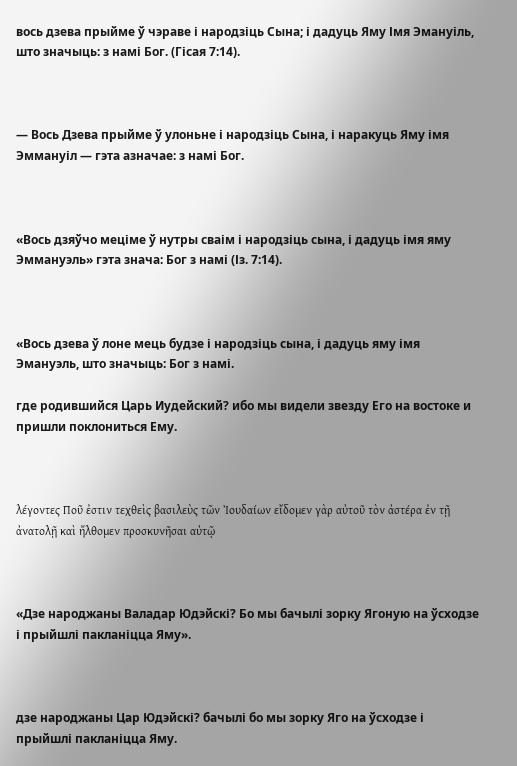вось дзева прыйме ў чэраве і народзіць Сына; і дадуць Яму Імя Эмануіль, што значыць: з намі Бог. (Гісая 7:14).



— Вось Дзева прыйме ў улоньне і народзіць Сына, і наракуць Яму імя Эммануіл — гэта азначае: з намі Бог.



«Вось дзяўчо меціме ў нутры сваім і народзіць сына, і дадуць імя яму Эммануэль» гэта знача: Бог з намі (Із. 7:14).



«Вось дзева ў лоне мець будзе і народзіць сына, і дадуць яму імя Эмануэль, што значыць: Бог з намі.

где родившийся Царь Иудейский? ибо мы видели звезду Его на востоке и пришли поклониться Ему.



λέγοντες Ποῦ ἐστιν τεχθεὶς βασιλεὺς τῶν Ἰουδαίων εἴδομεν γὰρ αὐτοῦ τὸν ἀστέρα ἐν τῇ ἀνατολῇ καὶ ἤλθομεν προσκυνῆσαι αὐτῷ



«Дзе народжаны Валадар Юдэйскі? Бо мы бачылі зорку Ягоную на ўсходзе і прыйшлі пакланіцца Яму».



дзе народжаны Цар Юдэйскі? бачылі бо мы зорку Яго на ўсходзе і прыйшлі пакланіцца Яму.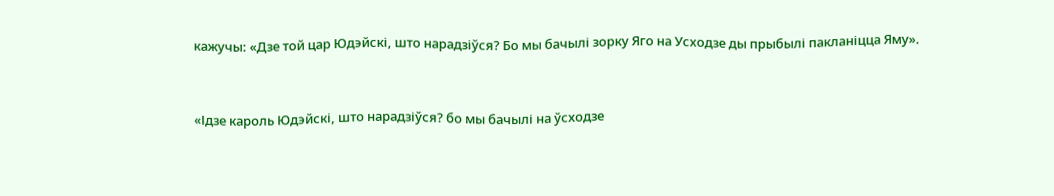кажучы: «Дзе той цар Юдэйскі, што нарадзіўся? Бо мы бачылі зорку Яго на Усходзе ды прыбылі пакланіцца Яму».



«Ідзе кароль Юдэйскі, што нарадзіўся? бо мы бачылі на ўсходзе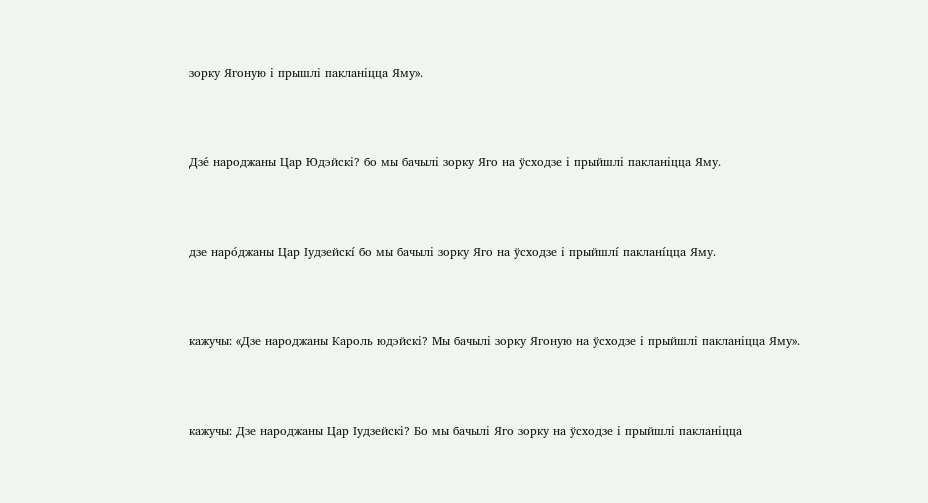зорку Ягоную і прышлі пакланіцца Яму».



Дзе́ народжаны Цар Юдэйскі? бо мы бачылі зорку Яго на ўсходзе і прыйшлі пакланіцца Яму.



дзе наро́джаны Цар Іудзейскí бо мы бачылі зорку Яго на ўсходзе і прыйшлí пакланíцца Яму.



кажучы: «Дзе народжаны Кароль юдэйскі? Мы бачылі зорку Ягоную на ўсходзе і прыйшлі пакланіцца Яму».



кажучы: Дзе народжаны Цар Іудзейскі? Бо мы бачылі Яго зорку на ўсходзе і прыйшлі пакланіцца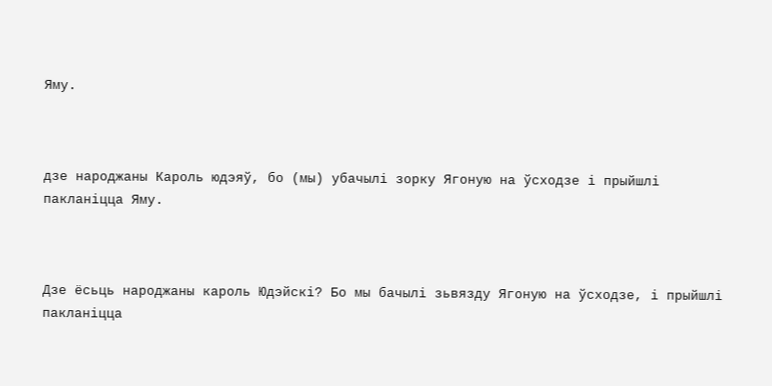Яму.



дзе народжаны Кароль юдэяў, бо (мы) убачылі зорку Ягоную на ўсходзе і прыйшлі пакланіцца Яму.



Дзе ёсьць народжаны кароль Юдэйскі? Бо мы бачылі зьвязду Ягоную на ўсходзе, і прыйшлі пакланіцца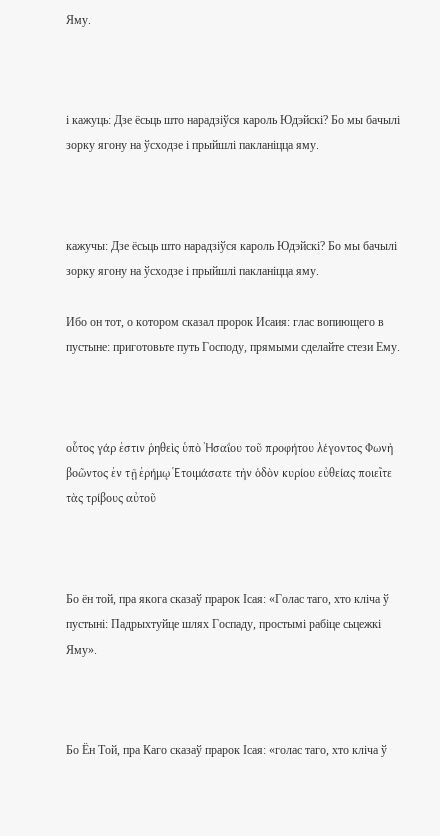Яму.



і кажуць: Дзе ёсьць што нарадзіўся кароль Юдэйскі? Бо мы бачылі зорку ягону на ўсходзе і прыйшлі пакланіцца яму.



кажучы: Дзе ёсьць што нарадзіўся кароль Юдэйскі? Бо мы бачылі зорку ягону на ўсходзе і прыйшлі пакланіцца яму.

Ибо он тот, о котором сказал пророк Исаия: глас вопиющего в пустыне: приготовьте путь Господу, прямыми сделайте стези Ему.



οὗτος γάρ ἐστιν ῥηθεὶς ὑπὸ Ἠσαΐου τοῦ προφήτου λέγοντος Φωνὴ βοῶντος ἐν τῇ ἐρήμῳ Ἑτοιμάσατε τὴν ὁδὸν κυρίου εὐθείας ποιεῖτε τὰς τρίβους αὐτοῦ



Бо ён той, пра якога сказаў прарок Ісая: «Голас таго, хто кліча ў пустыні: Падрыхтуйце шлях Госпаду, простымі рабіце сьцежкі Яму».



Бо Ён Той, пра Каго сказаў прарок Ісая: «голас таго, хто кліча ў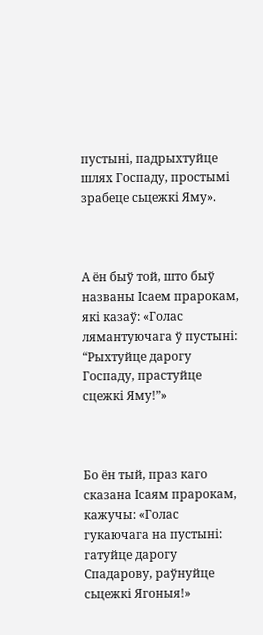пустыні, падрыхтуйце шлях Госпаду, простымі зрабеце сьцежкі Яму».



А ён быў той, што быў названы Ісаем прарокам, які казаў: «Голас лямантуючага ў пустыні: “Рыхтуйце дарогу Госпаду, прастуйце сцежкі Яму!”»



Бо ён тый, праз каго сказана Ісаям прарокам, кажучы: «Голас гукаючага на пустыні: гатуйце дарогу Спадарову, раўнуйце сьцежкі Ягоныя!»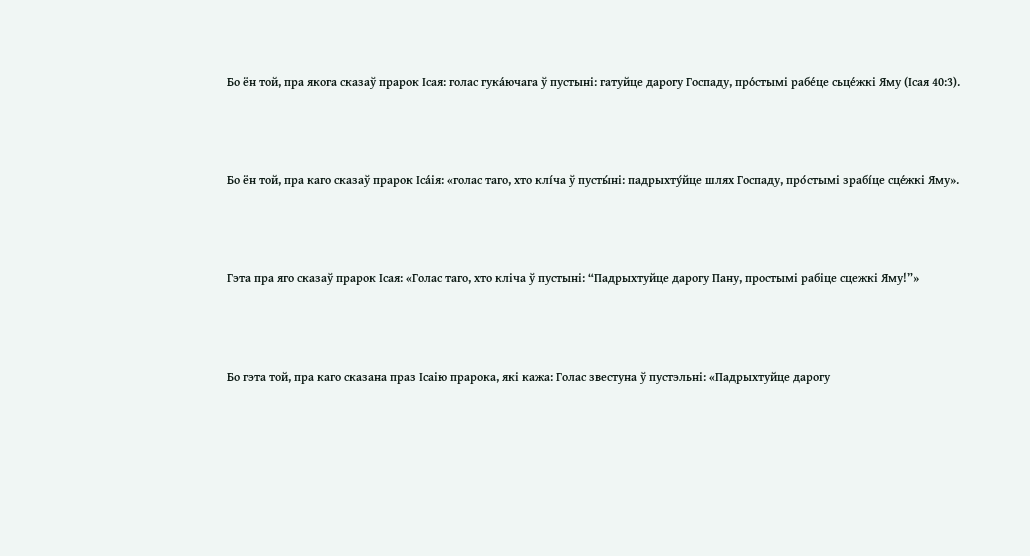Бо ён той, пра якога сказаў прарок Ісая: голас гука́ючага ў пустыні: гатуйце дарогу Госпаду, про́стымі рабе́це сьце́жкі Яму (Ісая 40:3).



Бо ён той, пра каго сказаў прарок Іса́ія: «голас таго, хто клíча ў пусты́ні: падрыхту́йце шлях Госпаду, про́стымі зрабíце сце́жкі Яму».



Гэта пра яго сказаў прарок Ісая: «Голас таго, хто кліча ў пустыні: “Падрыхтуйце дарогу Пану, простымі рабіце сцежкі Яму!”»



Бо гэта той, пра каго сказана праз Ісаію прарока, які кажа: Голас звестуна ў пустэльні: «Падрыхтуйце дарогу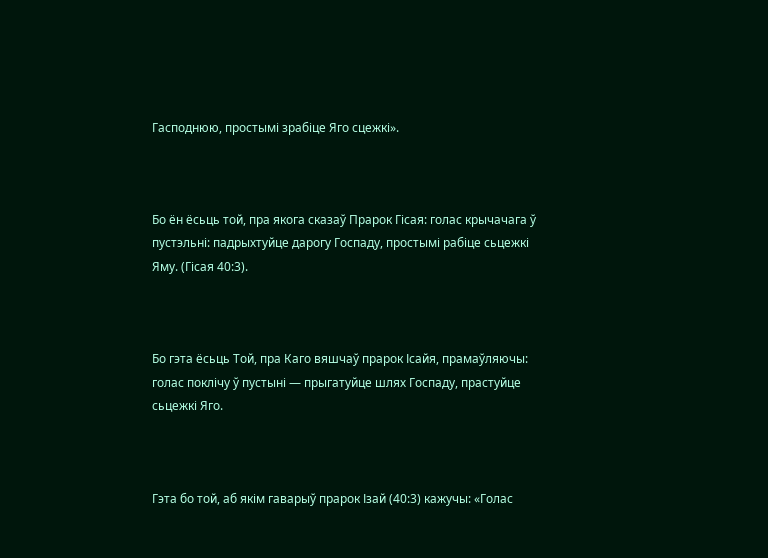Гасподнюю, простымі зрабіце Яго сцежкі».



Бо ён ёсьць той, пра якога сказаў Прарок Гісая: голас крычачага ў пустэльні: падрыхтуйце дарогу Госпаду, простымі рабіце сьцежкі Яму. (Гісая 40:3).



Бо гэта ёсьць Той, пра Каго вяшчаў прарок Ісайя, прамаўляючы: голас поклічу ў пустыні — прыгатуйце шлях Госпаду, прастуйце сьцежкі Яго.



Гэта бо той, аб якім гаварыў прарок Ізай (40:3) кажучы: «Голас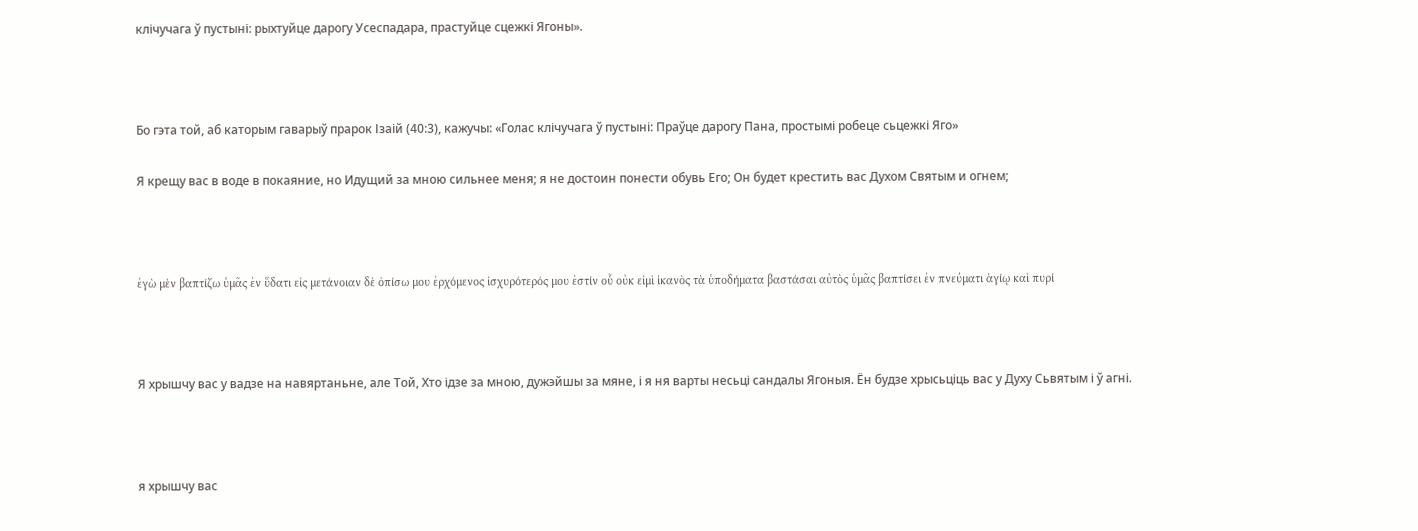клічучага ў пустыні: рыхтуйце дарогу Усеспадара, прастуйце сцежкі Ягоны».



Бо гэта той, аб каторым гаварыў прарок Ізаій (40:3), кажучы: «Голас клічучага ў пустыні: Праўце дарогу Пана, простымі робеце сьцежкі Яго»

Я крещу вас в воде в покаяние, но Идущий за мною сильнее меня; я не достоин понести обувь Его; Он будет крестить вас Духом Святым и огнем;



ἐγὼ μὲν βαπτίζω ὑμᾶς ἐν ὕδατι εἰς μετάνοιαν δὲ ὀπίσω μου ἐρχόμενος ἰσχυρότερός μου ἐστίν οὗ οὐκ εἰμὶ ἱκανὸς τὰ ὑποδήματα βαστάσαι αὐτὸς ὑμᾶς βαπτίσει ἐν πνεύματι ἁγίῳ καὶ πυρί



Я хрышчу вас у вадзе на навяртаньне, але Той, Хто ідзе за мною, дужэйшы за мяне, і я ня варты несьці сандалы Ягоныя. Ён будзе хрысьціць вас у Духу Сьвятым і ў агні.



я хрышчу вас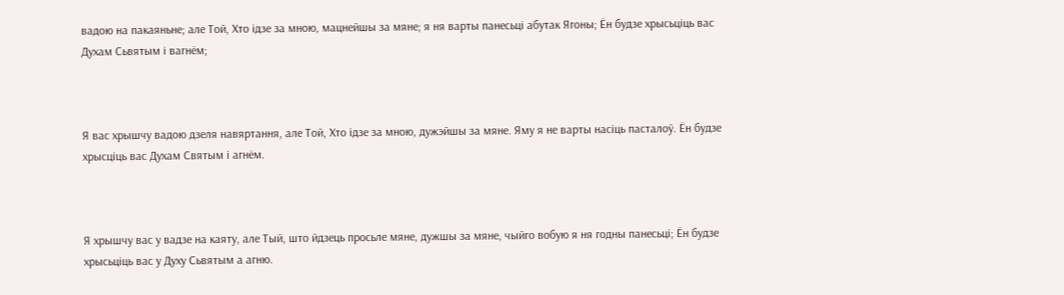вадою на пакаяньне; але Той, Хто ідзе за мною, мацнейшы за мяне; я ня варты панесьці абутак Ягоны; Ён будзе хрысьціць вас Духам Сьвятым і вагнём;



Я вас хрышчу вадою дзеля навяртання, але Той, Хто ідзе за мною, дужэйшы за мяне. Яму я не варты насіць пасталоў. Ён будзе хрысціць вас Духам Святым і агнём.



Я хрышчу вас у вадзе на каяту, але Тый, што йдзець просьле мяне, дужшы за мяне, чыйго вобую я ня годны панесьці; Ён будзе хрысьціць вас у Духу Сьвятым а агню.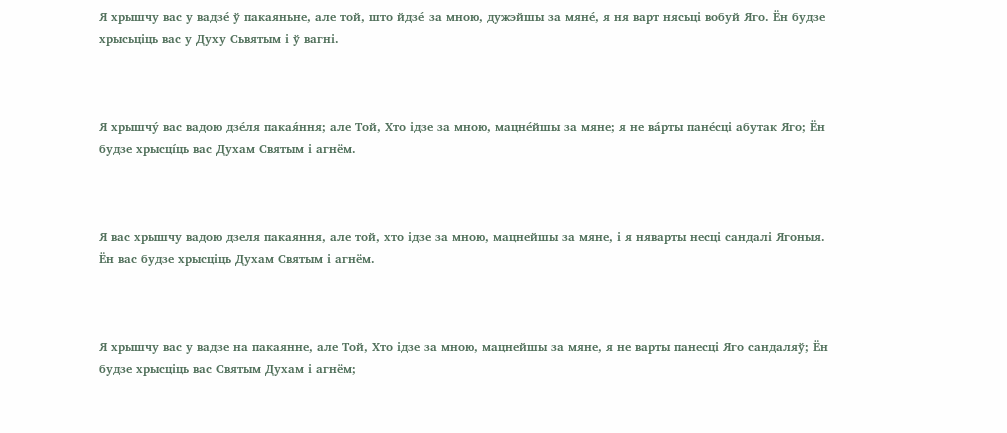Я хрышчу вас у вадзе́ ў пакаяньне, але той, што йдзе́ за мною, дужэйшы за мяне́, я ня варт нясьці вобуй Яго. Ён будзе хрысьціць вас у Духу Сьвятым і ў вагні.



Я хрышчу́ вас вадою дзе́ля пакая́ння; але Той, Хто ідзе за мною, мацне́йшы за мяне; я не ва́рты пане́сці абутак Яго; Ён будзе хрысцíць вас Духам Святым і агнём.



Я вас хрышчу вадою дзеля пакаяння, але той, хто ідзе за мною, мацнейшы за мяне, і я няварты несці сандалі Ягоныя. Ён вас будзе хрысціць Духам Святым і агнём.



Я хрышчу вас у вадзе на пакаянне, але Той, Хто ідзе за мною, мацнейшы за мяне, я не варты панесці Яго сандаляў; Ён будзе хрысціць вас Святым Духам і агнём;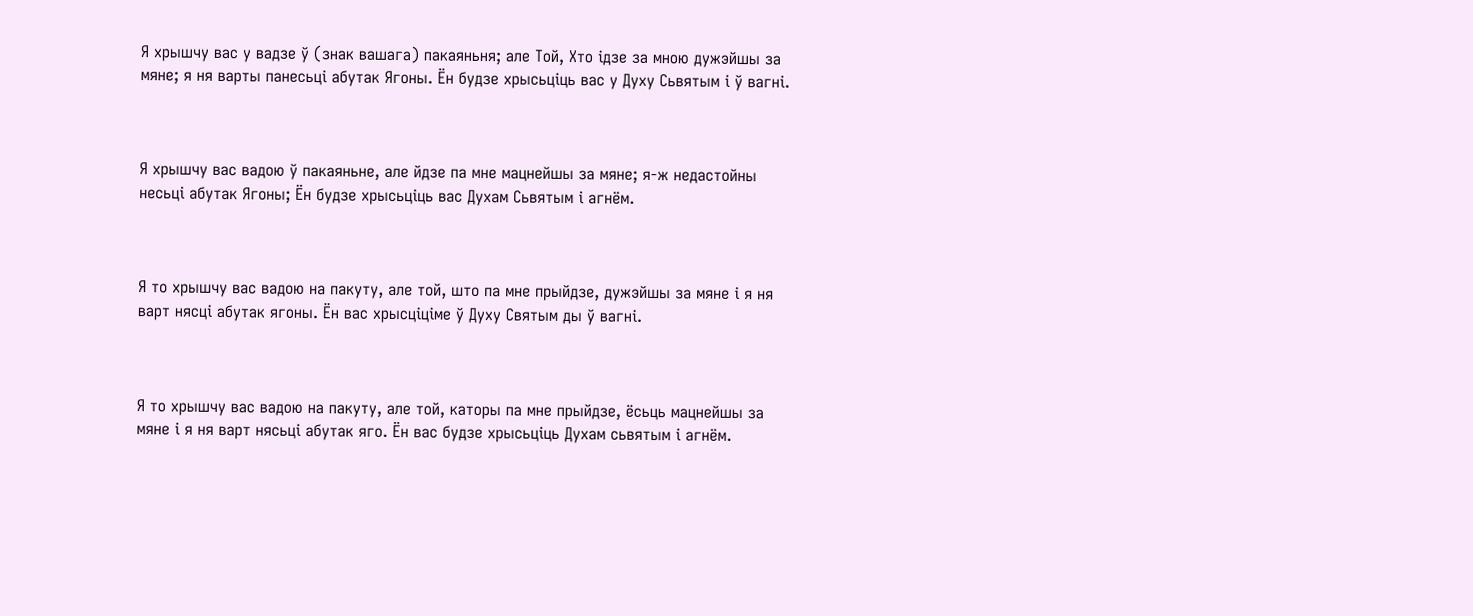Я хрышчу вас у вадзе ў (знак вашага) пакаяньня; але Той, Хто ідзе за мною дужэйшы за мяне; я ня варты панесьці абутак Ягоны. Ён будзе хрысьціць вас у Духу Сьвятым і ў вагні.



Я хрышчу вас вадою ў пакаяньне, але йдзе па мне мацнейшы за мяне; я-ж недастойны несьці абутак Ягоны; Ён будзе хрысьціць вас Духам Сьвятым і агнём.



Я то хрышчу вас вадою на пакуту, але той, што па мне прыйдзе, дужэйшы за мяне і я ня варт нясці абутак ягоны. Ён вас хрысціціме ў Духу Святым ды ў вагні.



Я то хрышчу вас вадою на пакуту, але той, каторы па мне прыйдзе, ёсьць мацнейшы за мяне і я ня варт нясьці абутак яго. Ён вас будзе хрысьціць Духам сьвятым і агнём.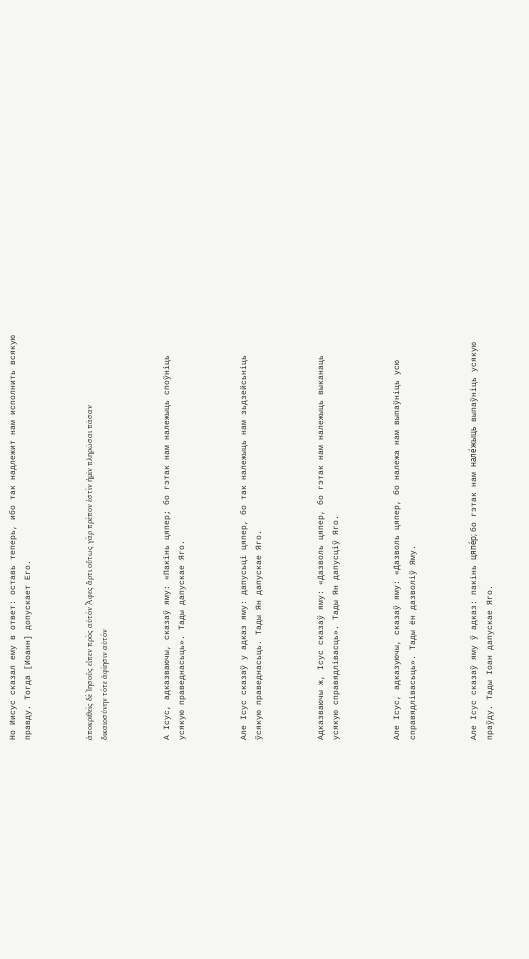Но Иисус сказал ему в ответ: оставь теперь, ибо так надлежит нам исполнить всякую правду. Тогда [Иоанн] допускает Его.



ἀποκριθεὶς δὲ Ἰησοῦς εἶπεν πρὸς αὐτόν Ἄφες ἄρτι οὕτως γὰρ πρέπον ἐστὶν ἡμῖν πληρῶσαι πᾶσαν δικαιοσύνην τότε ἀφίησιν αὐτόν



А Ісус, адказваючы, сказаў яму: «Пакінь цяпер; бо гэтак нам належыць споўніць усякую праведнасьць». Тады дапускае Яго.



Але Ісус сказаў у адказ яму: дапусьці цяпер, бо так належыць нам зьдзейсьніць ўсякую праведнасьць. Тады Ян дапускае Яго.



Адказваючы ж, Ісус сказаў яму: «Дазволь цяпер, бо гэтак нам належыць выканаць усякую справядлівасць». Тады Ян дапусціў Яго.



Але Ісус, адказуючы, сказаў яму: «Дазволь цяпер, бо належа нам выпаўніць усю справядлівасьць». Тады ён дазволіў Яму.



Але Ісус сказаў яму ў адказ: пакінь цяпе́р; бо гэтак нам нале́жыць выпаўніць усякую праўду. Тады Іоан дапускае Яго.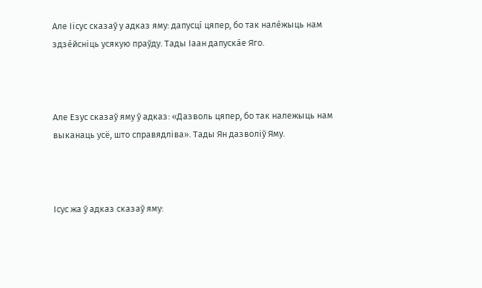Але Іісус сказаў у адказ яму: дапусцí цяпер, бо так нале́жыць нам здзе́йсніць усякую праўду. Тады Іаан дапуска́е Яго.



Але Езус сказаў яму ў адказ: «Дазволь цяпер, бо так належыць нам выканаць усё, што справядліва». Тады Ян дазволіў Яму.



Ісус жа ў адказ сказаў яму: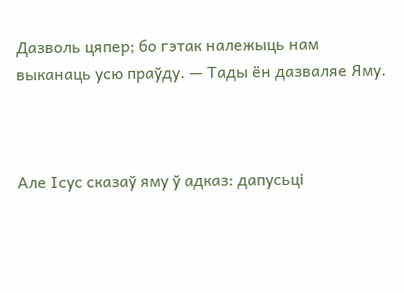Дазволь цяпер; бо гэтак належыць нам выканаць усю праўду. — Тады ён дазваляе Яму.



Але Ісус сказаў яму ў адказ: дапусьці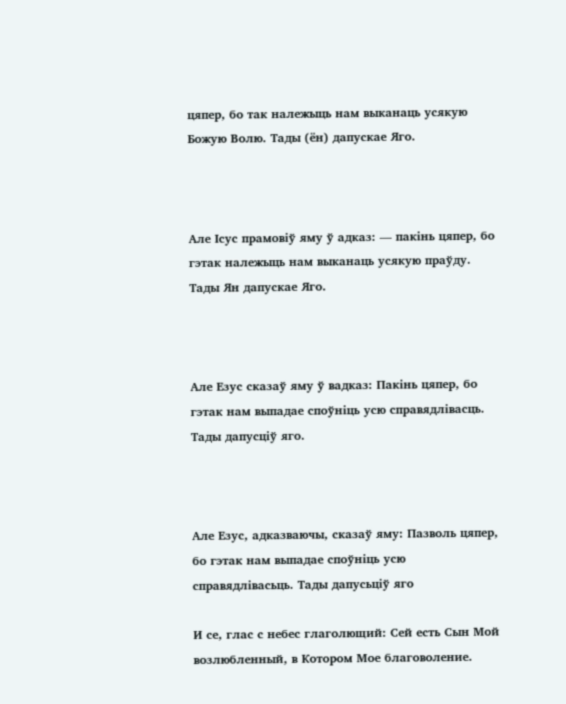цяпер, бо так належыць нам выканаць усякую Божую Волю. Тады (ён) дапускае Яго.



Але Ісус прамовіў яму ў адказ: — пакінь цяпер, бо гэтак належыць нам выканаць усякую праўду. Тады Ян дапускае Яго.



Але Езус сказаў яму ў вадказ: Пакінь цяпер, бо гэтак нам выпадае споўніць усю справядлівасць. Тады дапусціў яго.



Але Езус, адказваючы, сказаў яму: Пазволь цяпер, бо гэтак нам выпадае споўніць усю справядлівасьць. Тады дапусьціў яго

И се, глас с небес глаголющий: Сей есть Сын Мой возлюбленный, в Котором Мое благоволение.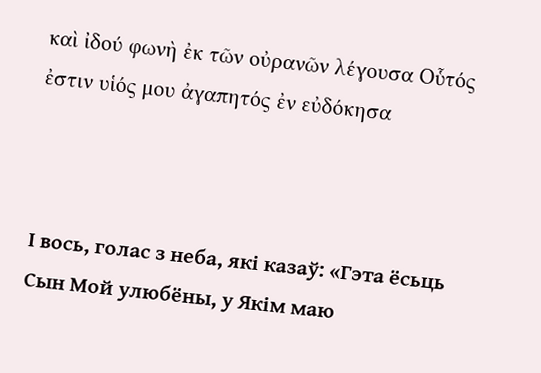καὶ ἰδού φωνὴ ἐκ τῶν οὐρανῶν λέγουσα Οὗτός ἐστιν υἱός μου ἀγαπητός ἐν εὐδόκησα



І вось, голас з неба, які казаў: «Гэта ёсьць Сын Мой улюбёны, у Якім маю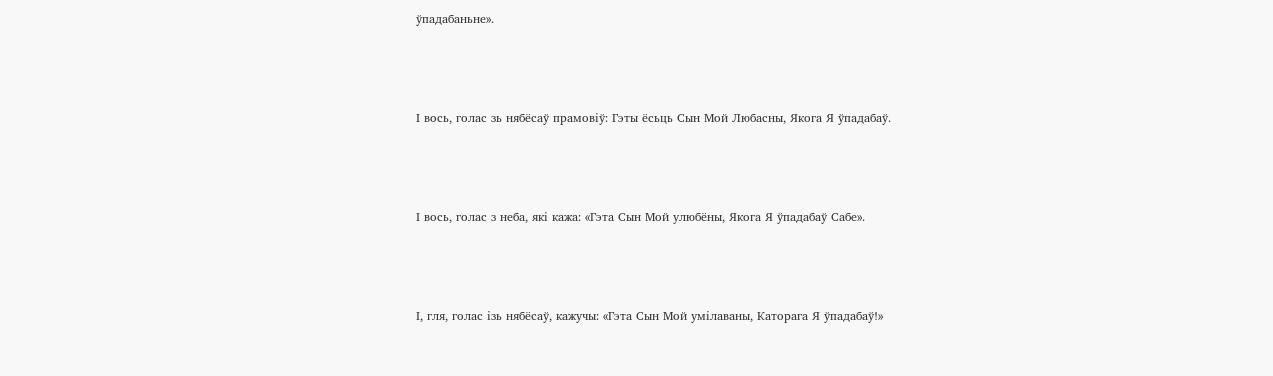ўпадабаньне».



І вось, голас зь нябёсаў прамовіў: Гэты ёсьць Сын Мой Любасны, Якога Я ўпадабаў.



І вось, голас з неба, які кажа: «Гэта Сын Мой улюбёны, Якога Я ўпадабаў Сабе».



І, гля, голас ізь нябёсаў, кажучы: «Гэта Сын Мой умілаваны, Каторага Я ўпадабаў!»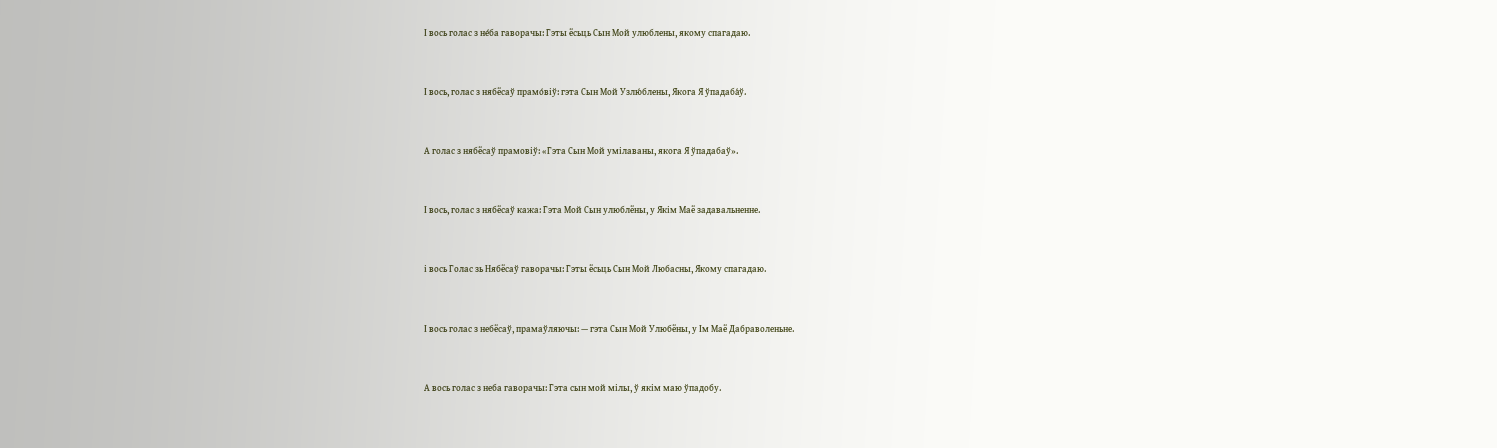І вось голас з не́ба гаворачы: Гэты ёсьць Сын Мой улюблены, якому спагадаю.



І вось, голас з нябёсаў прамо́віў: гэта Сын Мой Узлю́блены, Якога Я ўпадаба́ў.



А голас з нябёсаў прамовіў: «Гэта Сын Мой умілаваны, якога Я ўпадабаў».



І вось, голас з нябёсаў кажа: Гэта Мой Сын улюблёны, у Якім Маё задавальненне.



і вось Голас зь Нябёсаў гаворачы: Гэты ёсьць Сын Мой Любасны, Якому спагадаю.



І вось голас з небёсаў, прамаўляючы: — гэта Сын Мой Улюбёны, у Ім Маё Дабраволеньне.



А вось голас з неба гаворачы: Гэта сын мой мілы, ў якім маю ўпадобу.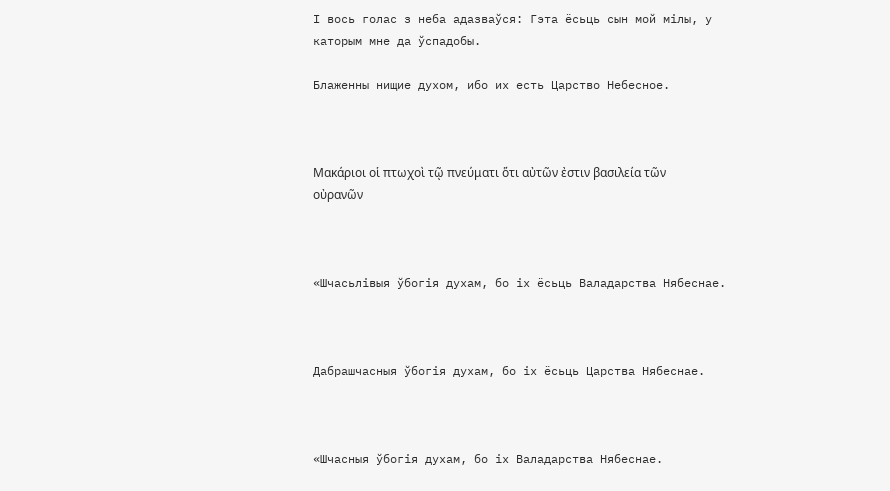І вось голас з неба адазваўся: Гэта ёсьць сын мой мілы, у каторым мне да ўспадобы.

Блаженны нищие духом, ибо их есть Царство Небесное.



Μακάριοι οἱ πτωχοὶ τῷ πνεύματι ὅτι αὐτῶν ἐστιν βασιλεία τῶν οὐρανῶν



«Шчасьлівыя ўбогія духам, бо іх ёсьць Валадарства Нябеснае.



Дабрашчасныя ўбогія духам, бо іх ёсьць Царства Нябеснае.



«Шчасныя ўбогія духам, бо іх Валадарства Нябеснае.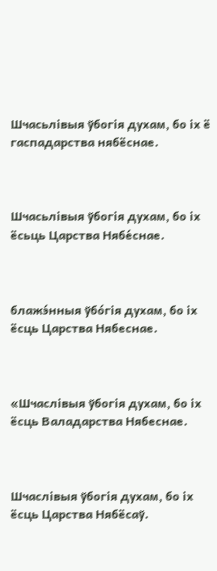Шчасьлівыя ўбогія духам, бо іх ё гаспадарства нябёснае.



Шчасьлівыя ўбогія духам, бо іх ёсьць Царства Нябе́снае.



блажэ́нныя ўбо́гія духам, бо іх ёсць Царства Нябеснае.



«Шчаслівыя ўбогія духам, бо іх ёсць Валадарства Нябеснае.



Шчаслівыя ўбогія духам, бо іх ёсць Царства Нябёсаў.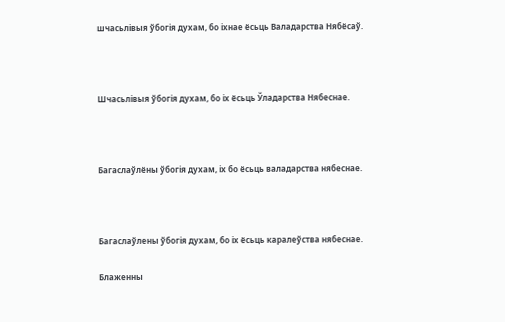шчасьлівыя ўбогія духам, бо іхнае ёсьць Валадарства Нябёсаў.



Шчасьлівыя ўбогія духам, бо іх ёсьць Ўладарства Нябеснае.



Багаслаўлёны ўбогія духам, іх бо ёсьць валадарства нябеснае.



Багаслаўлены ўбогія духам, бо іх ёсьць каралеўства нябеснае.

Блаженны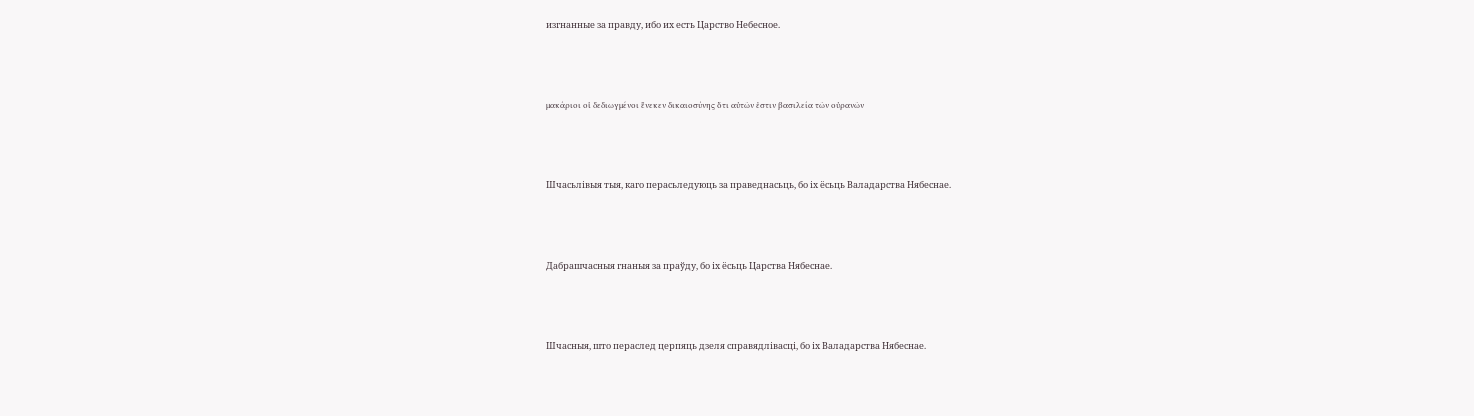изгнанные за правду, ибо их есть Царство Небесное.



μακάριοι οἱ δεδιωγμένοι ἕνεκεν δικαιοσύνης ὅτι αὐτῶν ἐστιν βασιλεία τῶν οὐρανῶν



Шчасьлівыя тыя, каго перасьледуюць за праведнасьць, бо іх ёсьць Валадарства Нябеснае.



Дабрашчасныя гнаныя за праўду, бо іх ёсьць Царства Нябеснае.



Шчасныя, што пераслед церпяць дзеля справядлівасці, бо іх Валадарства Нябеснае.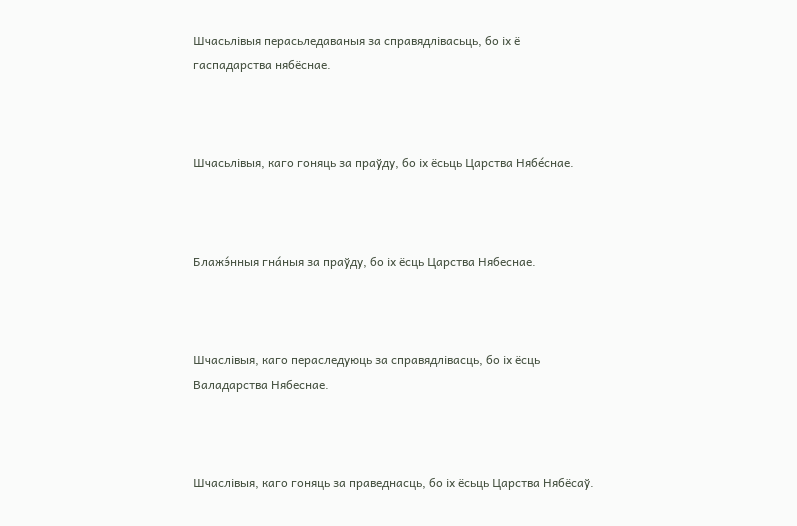Шчасьлівыя перасьледаваныя за справядлівасьць, бо іх ё гаспадарства нябёснае.



Шчасьлівыя, каго гоняць за праўду, бо іх ёсьць Царства Нябе́снае.



Блажэ́нныя гна́ныя за праўду, бо іх ёсць Царства Нябеснае.



Шчаслівыя, каго пераследуюць за справядлівасць, бо іх ёсць Валадарства Нябеснае.



Шчаслівыя, каго гоняць за праведнасць, бо іх ёсьць Царства Нябёсаў.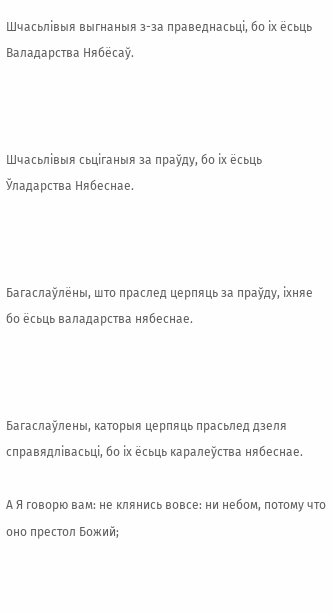Шчасьлівыя выгнаныя з-за праведнасьці, бо іх ёсьць Валадарства Нябёсаў.



Шчасьлівыя сьціганыя за праўду, бо іх ёсьць Ўладарства Нябеснае.



Багаслаўлёны, што праслед церпяць за праўду, іхняе бо ёсьць валадарства нябеснае.



Багаслаўлены, каторыя церпяць прасьлед дзеля справядлівасьці, бо іх ёсьць каралеўства нябеснае.

А Я говорю вам: не клянись вовсе: ни небом, потому что оно престол Божий;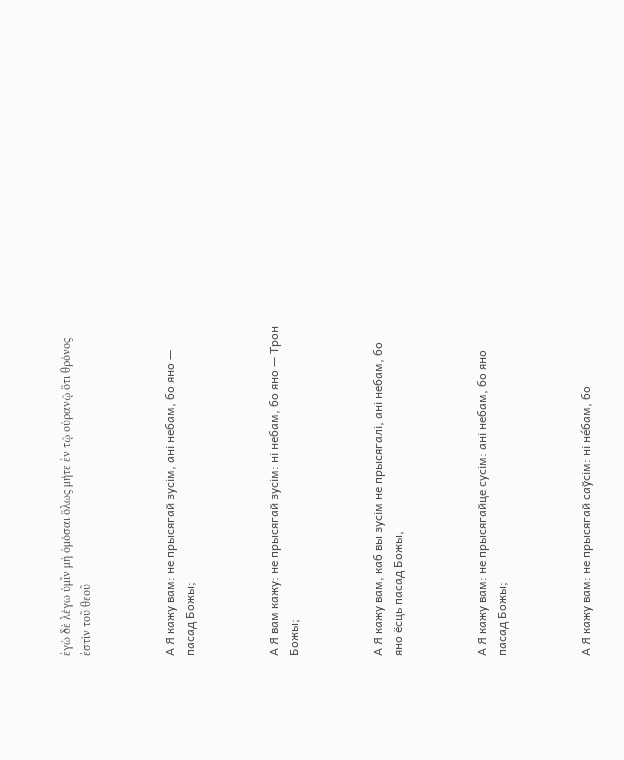ἐγὼ δὲ λέγω ὑμῖν μὴ ὀμόσαι ὅλως μήτε ἐν τῷ οὐρανῷ ὅτι θρόνος ἐστὶν τοῦ θεοῦ



А Я кажу вам: не прысягай зусім, ані небам, бо яно — пасад Божы;



А Я вам кажу: не прысягай зусім: ні небам, бо яно — Трон Божы;



А Я кажу вам, каб вы зусім не прысягалі, ані небам, бо яно ёсць пасад Божы,



А Я кажу вам: не прысягайце сусім: ані небам, бо яно пасад Божы;



А Я кажу вам: не прысягай саўсім: ні не́бам, бо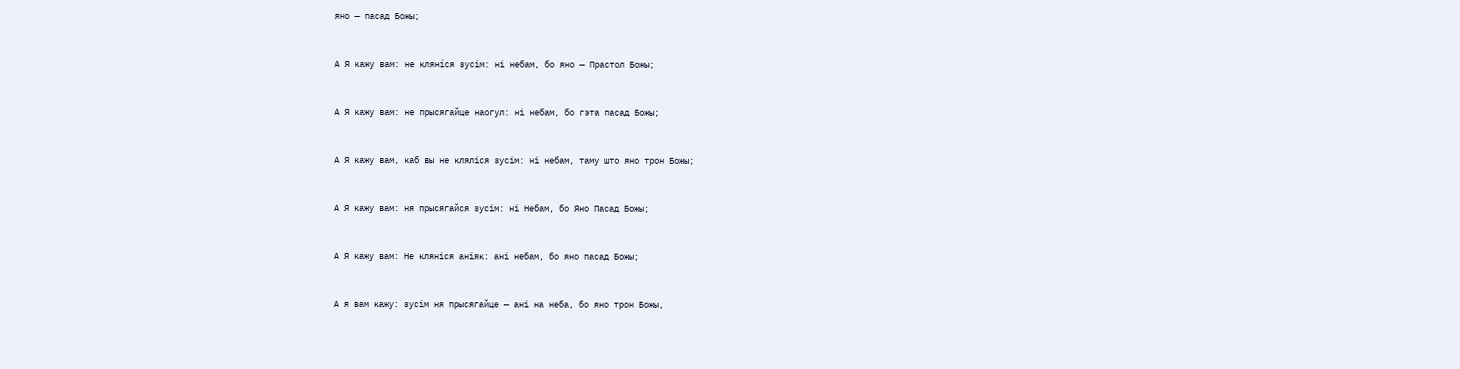яно — пасад Божы;



А Я кажу вам: не клянíся зусім: ні небам, бо яно — Прастол Божы;



А Я кажу вам: не прысягайце наогул: ні небам, бо гэта пасад Божы;



А Я кажу вам, каб вы не кляліся зусім: ні небам, таму што яно трон Божы;



А Я кажу вам: ня прысягайся зусім: ні Небам, бо Яно Пасад Божы;



А Я кажу вам: Не кляніся аніяк: ані небам, бо яно пасад Божы;



А я вам кажу: зусім ня прысягайце — ані на неба, бо яно трон Божы,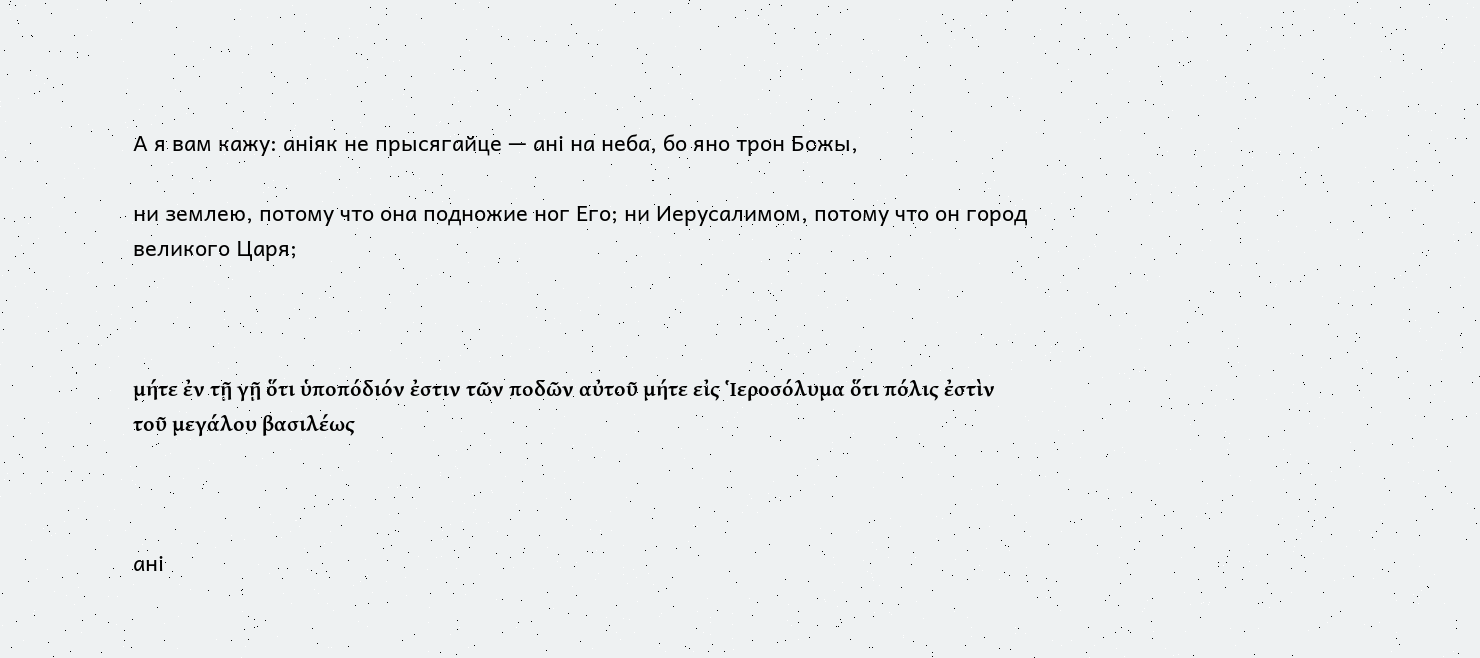А я вам кажу: аніяк не прысягайце — ані на неба, бо яно трон Божы,

ни землею, потому что она подножие ног Его; ни Иерусалимом, потому что он город великого Царя;



μήτε ἐν τῇ γῇ ὅτι ὑποπόδιόν ἐστιν τῶν ποδῶν αὐτοῦ μήτε εἰς Ἱεροσόλυμα ὅτι πόλις ἐστὶν τοῦ μεγάλου βασιλέως



ані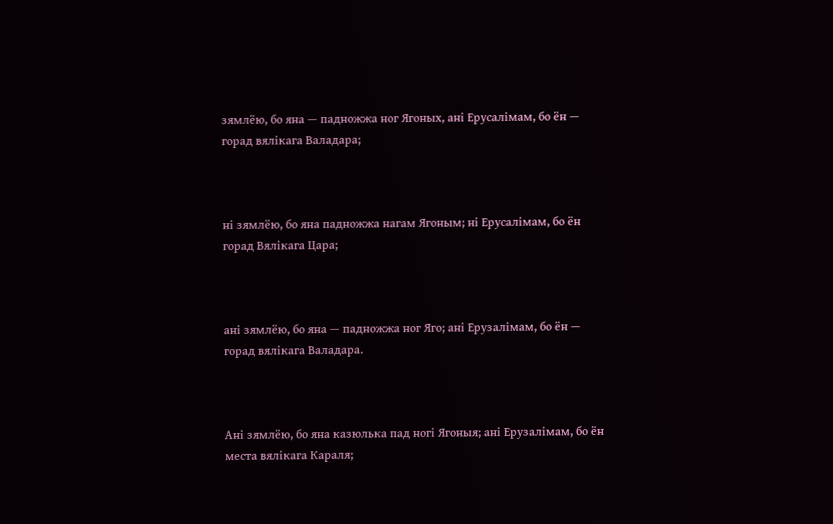зямлёю, бо яна — падножжа ног Ягоных, ані Ерусалімам, бо ён — горад вялікага Валадара;



ні зямлёю, бо яна падножжа нагам Ягоным; ні Ерусалімам, бо ён горад Вялікага Цара;



ані зямлёю, бо яна — падножжа ног Яго; ані Ерузалімам, бо ён — горад вялікага Валадара.



Ані зямлёю, бо яна казюлька пад ногі Ягоныя; ані Ерузалімам, бо ён места вялікага Караля;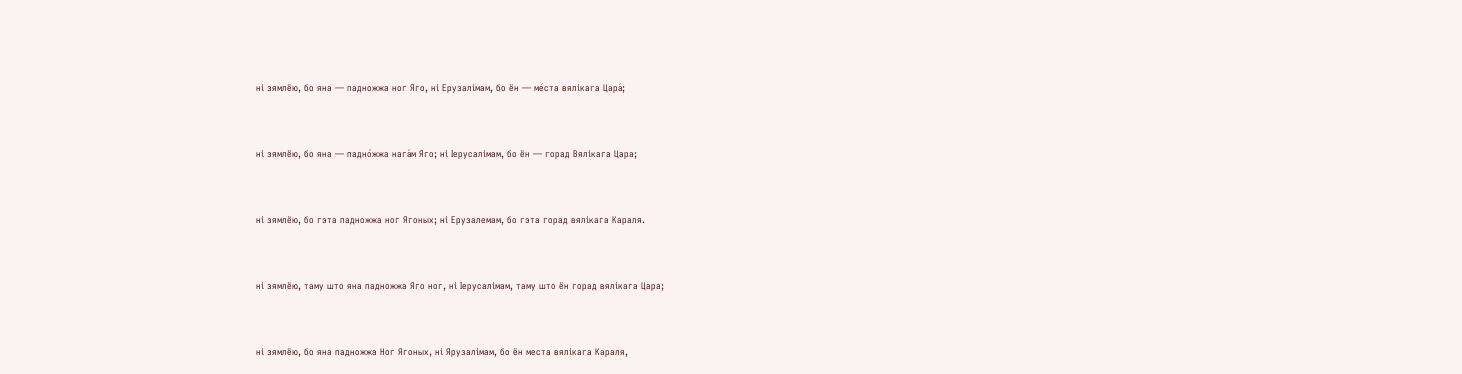ні зямлёю, бо яна — падножжа ног Яго, ні Ерузалімам, бо ён — ме́ста вялікага Цара́;



ні зямлёю, бо яна — падно́жжа нага́м Яго; ні Іерусалімам, бо ён — горад Вялікага Цара;



ні зямлёю, бо гэта падножжа ног Ягоных; ні Ерузалемам, бо гэта горад вялікага Караля.



ні зямлёю, таму што яна падножжа Яго ног, ні Іерусалімам, таму што ён горад вялікага Цара;



ні зямлёю, бо яна падножжа Ног Ягоных, ні Ярузалімам, бо ён места вялікага Караля,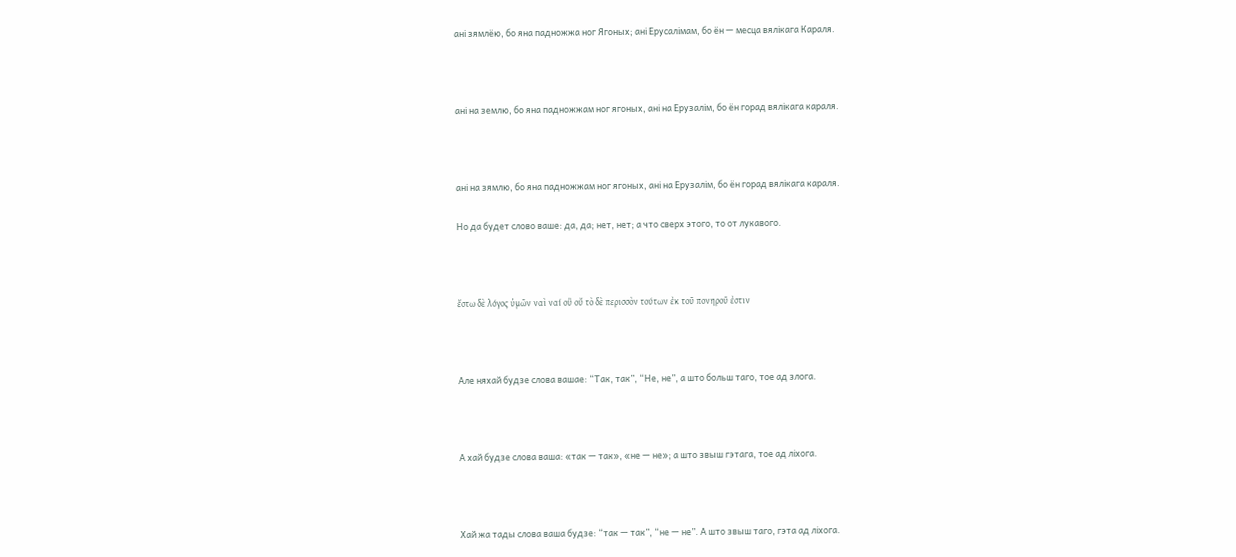ані зямлёю, бо яна падножжа ног Ягоных; ані Ерусалімам, бо ён — месца вялікага Караля.



ані на землю, бо яна падножжам ног ягоных, ані на Ерузалім, бо ён горад вялікага караля.



ані на зямлю, бо яна падножжам ног ягоных, ані на Ерузалім, бо ён горад вялікага караля.

Но да будет слово ваше: да, да; нет, нет; а что сверх этого, то от лукавого.



ἔστω δὲ λόγος ὑμῶν ναὶ ναί οὒ οὔ τὸ δὲ περισσὸν τούτων ἐκ τοῦ πονηροῦ ἐστιν



Але няхай будзе слова вашае: “Так, так”, “Не, не”, а што больш таго, тое ад злога.



А хай будзе слова ваша: «так — так», «не — не»; а што звыш гэтага, тое ад ліхога.



Хай жа тады слова ваша будзе: “так — так”, “не — не”. А што звыш таго, гэта ад ліхога.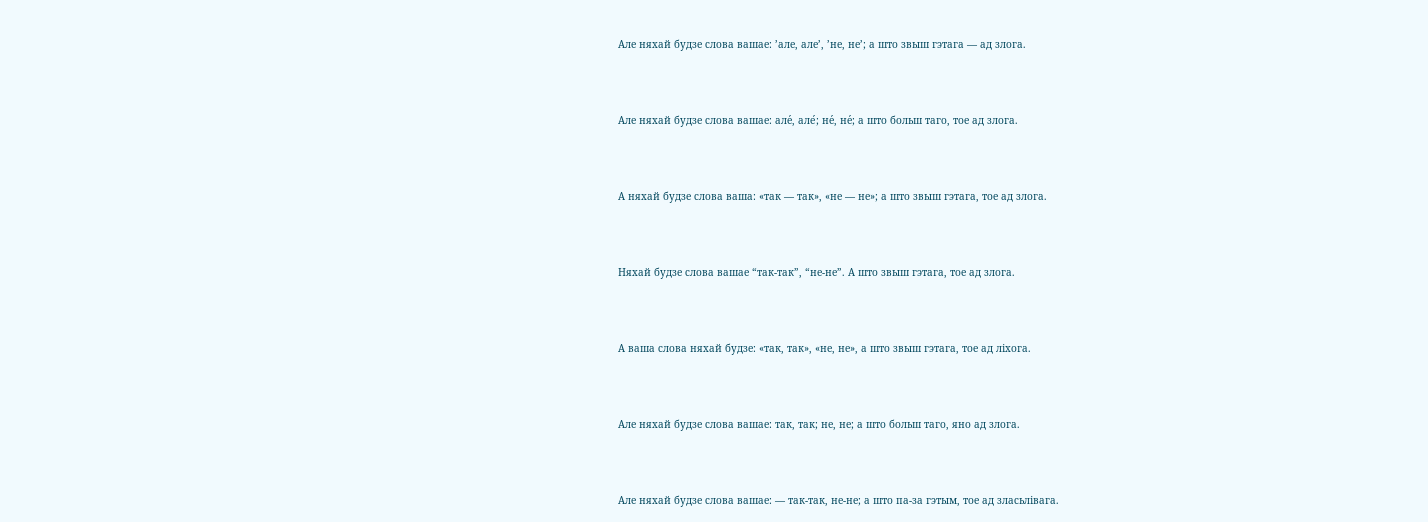Але няхай будзе слова вашае: ’але, але’, ’не, не’; а што звыш гэтага — ад злога.



Але няхай будзе слова вашае: але́, але́; не́, не́; а што больш таго, тое ад злога.



А няхай будзе слова ваша: «так — так», «не — не»; а што звыш гэтага, тое ад злога.



Няхай будзе слова вашае “так-так”, “не-не”. А што звыш гэтага, тое ад злога.



А ваша слова няхай будзе: «так, так», «не, не», а што звыш гэтага, тое ад ліхога.



Але няхай будзе слова вашае: так, так; не, не; а што больш таго, яно ад злога.



Але няхай будзе слова вашае: — так-так, не-не; а што па-за гэтым, тое ад зласьлівага.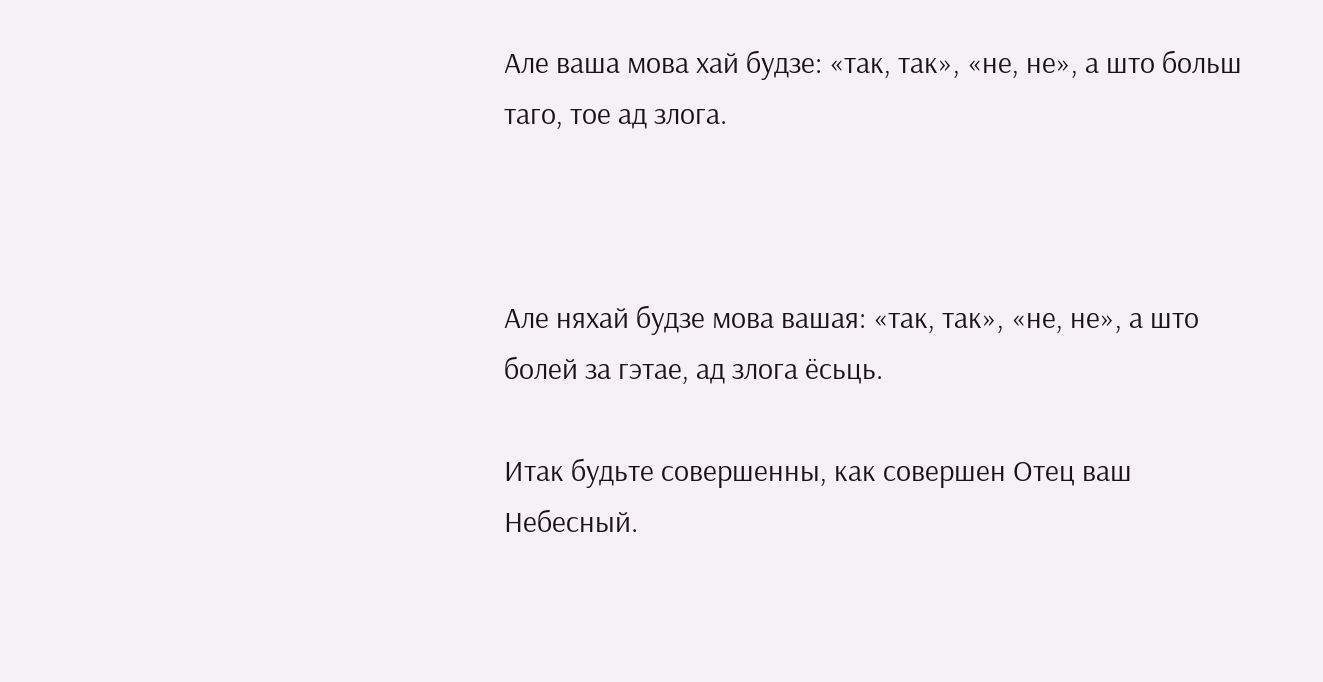Але ваша мова хай будзе: «так, так», «не, не», а што больш таго, тое ад злога.



Але няхай будзе мова вашая: «так, так», «не, не», а што болей за гэтае, ад злога ёсьць.

Итак будьте совершенны, как совершен Отец ваш Небесный.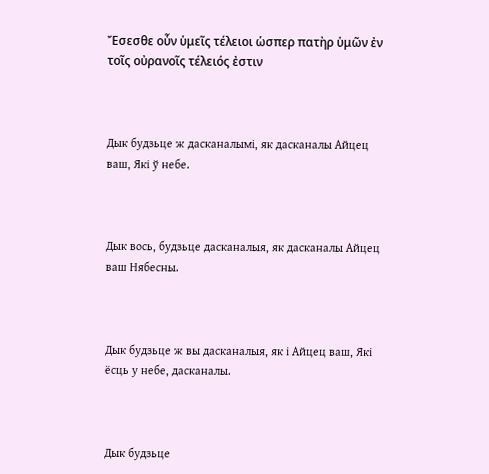Ἔσεσθε οὖν ὑμεῖς τέλειοι ὡσπερ πατὴρ ὑμῶν ἐν τοῖς οὐρανοῖς τέλειός ἐστιν



Дык будзьце ж дасканалымі, як дасканалы Айцец ваш, Які ў небе.



Дык вось, будзьце дасканалыя, як дасканалы Айцец ваш Нябесны.



Дык будзьце ж вы дасканалыя, як і Айцец ваш, Які ёсць у небе, дасканалы.



Дык будзьце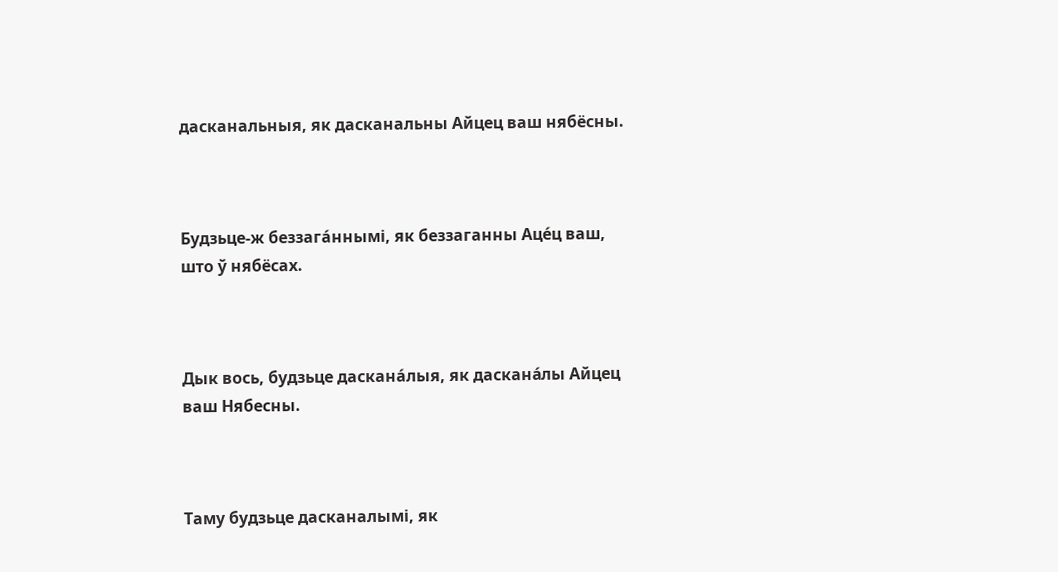дасканальныя, як дасканальны Айцец ваш нябёсны.



Будзьце-ж беззага́ннымі, як беззаганны Аце́ц ваш, што ў нябёсах.



Дык вось, будзьце даскана́лыя, як даскана́лы Айцец ваш Нябесны.



Таму будзьце дасканалымі, як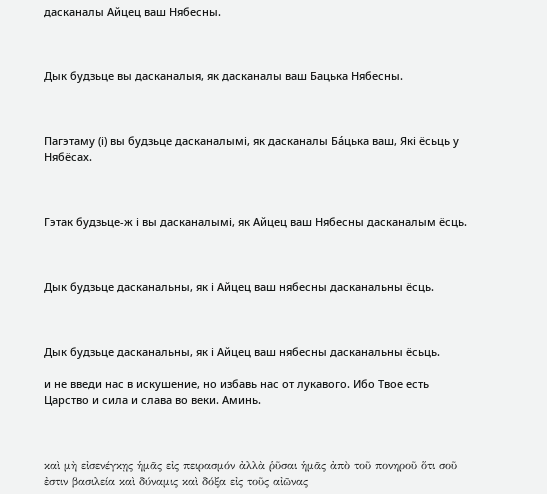дасканалы Айцец ваш Нябесны.



Дык будзьце вы дасканалыя, як дасканалы ваш Бацька Нябесны.



Пагэтаму (і) вы будзьце дасканалымі, як дасканалы Ба́цька ваш, Які ёсьць у Нябёсах.



Гэтак будзьце-ж і вы дасканалымі, як Айцец ваш Нябесны дасканалым ёсць.



Дык будзьце дасканальны, як і Айцец ваш нябесны дасканальны ёсць.



Дык будзьце дасканальны, як і Айцец ваш нябесны дасканальны ёсьць.

и не введи нас в искушение, но избавь нас от лукавого. Ибо Твое есть Царство и сила и слава во веки. Аминь.



καὶ μὴ εἰσενέγκῃς ἡμᾶς εἰς πειρασμόν ἀλλὰ ῥῦσαι ἡμᾶς ἀπὸ τοῦ πονηροῦ ὅτι σοῦ ἐστιν βασιλεία καὶ δύναμις καὶ δόξα εἰς τοῦς αἰῶνας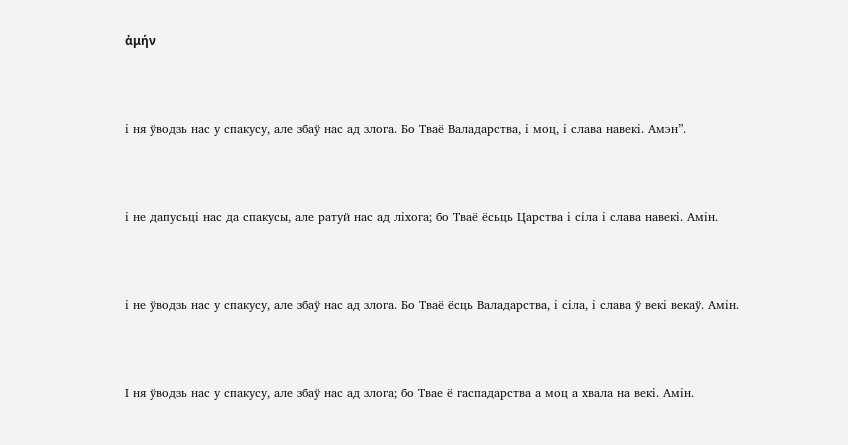ἀμήν



і ня ўводзь нас у спакусу, але збаў нас ад злога. Бо Тваё Валадарства, і моц, і слава навекі. Амэн”.



і не дапусьці нас да спакусы, але ратуй нас ад ліхога; бо Тваё ёсьць Царства і сіла і слава навекі. Амін.



і не ўводзь нас у спакусу, але збаў нас ад злога. Бо Тваё ёсць Валадарства, і сіла, і слава ў векі векаў. Амін.



І ня ўводзь нас у спакусу, але збаў нас ад злога; бо Твае ё гаспадарства а моц а хвала на векі. Амін.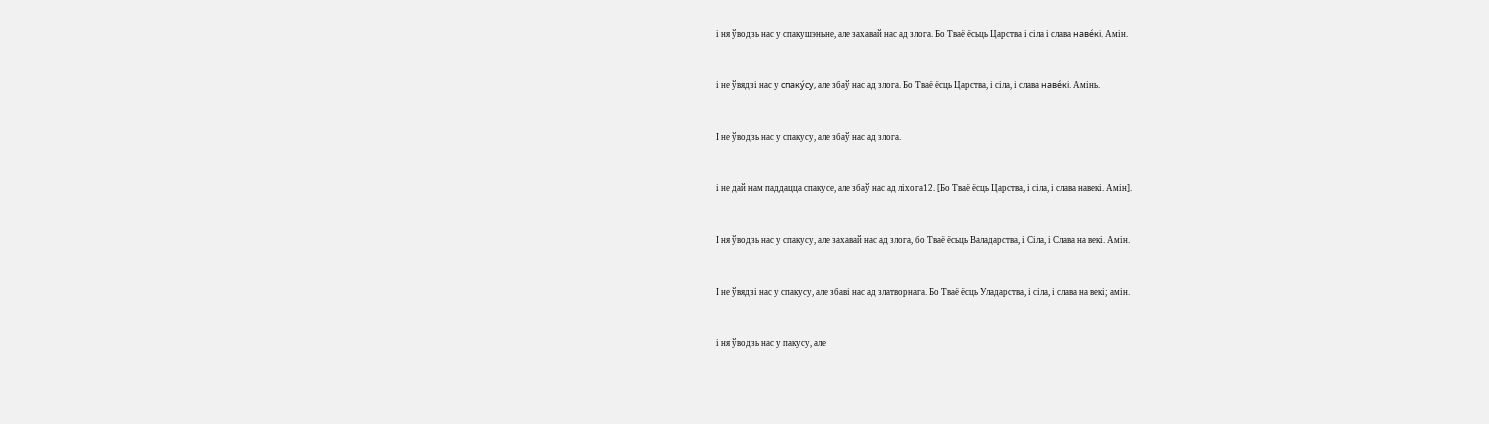і ня ўводзь нас у спакушэньне, але захавай нас ад злога. Бо Тваё ёсьць Царства і сіла і слава наве́кі. Амін.



і не ўвядзі нас у спаку́су, але збаў нас ад злога. Бо Тваё ёсць Царства, і сіла, і слава наве́кі. Амінь.



І не ўводзь нас у спакусу, але збаў нас ад злога.



і не дай нам паддацца спакусе, але збаў нас ад ліхога12. [Бо Тваё ёсць Царства, і сіла, і слава навекі. Амін].



І ня ўводзь нас у спакусу, але захавай нас ад злога, бо Тваё ёсьць Валадарства, і Сіла, і Слава на векі. Амін.



І не ўвядзі нас у спакусу, але збаві нас ад златворнага. Бо Тваё ёсць Уладарства, і сіла, і слава на векі; амін.



і ня ўводзь нас у пакусу, але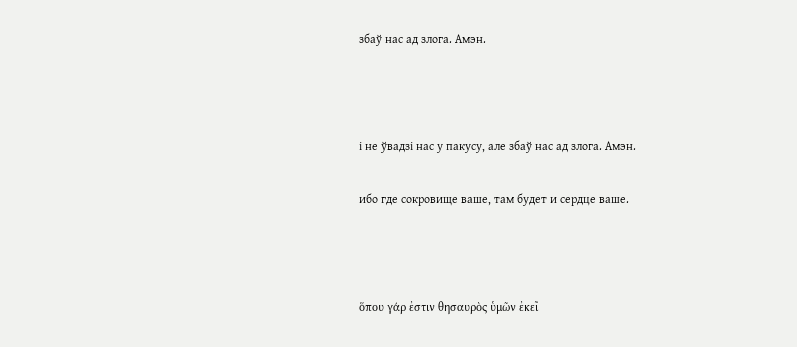збаў нас ад злога. Амэн.



і не ўвадзі нас у пакусу, але збаў нас ад злога. Амэн.

ибо где сокровище ваше, там будет и сердце ваше.



ὅπου γάρ ἐστιν θησαυρὸς ὑμῶν ἐκεῖ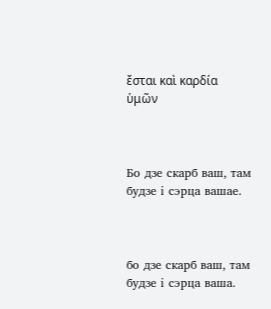ἔσται καὶ καρδία ὑμῶν



Бо дзе скарб ваш, там будзе і сэрца вашае.



бо дзе скарб ваш, там будзе і сэрца ваша.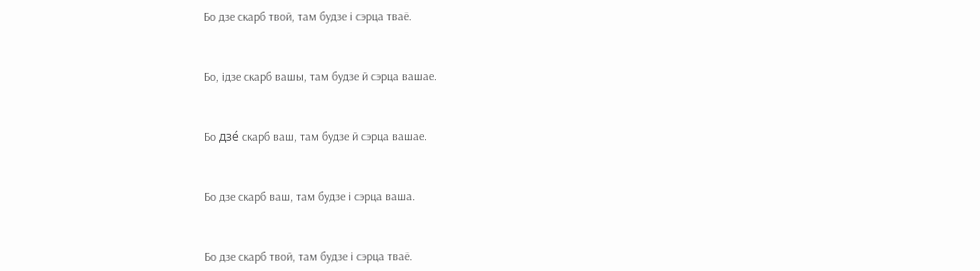Бо дзе скарб твой, там будзе і сэрца тваё.



Бо, ідзе скарб вашы, там будзе й сэрца вашае.



Бо дзе́ скарб ваш, там будзе й сэрца вашае.



Бо дзе скарб ваш, там будзе і сэрца ваша.



Бо дзе скарб твой, там будзе і сэрца тваё.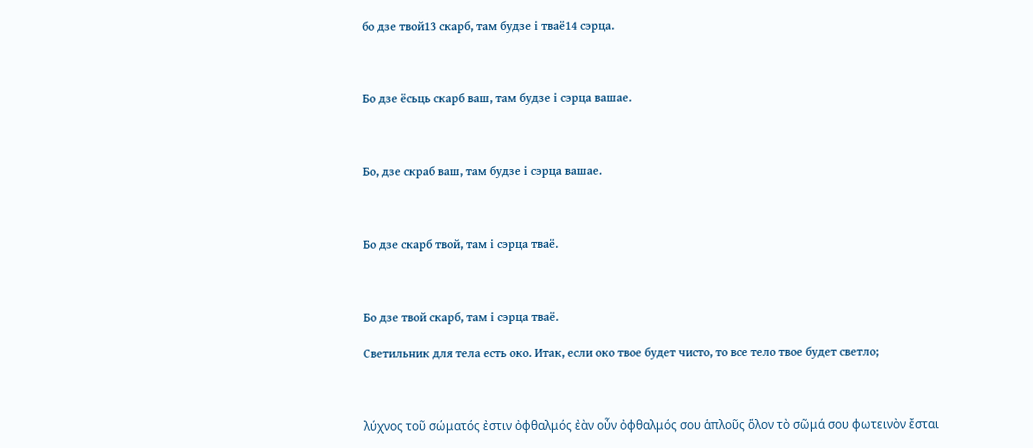бо дзе твой13 скарб, там будзе і тваё14 сэрца.



Бо дзе ёсьць скарб ваш, там будзе і сэрца вашае.



Бо, дзе скраб ваш, там будзе і сэрца вашае.



Бо дзе скарб твой, там і сэрца тваё.



Бо дзе твой скарб, там і сэрца тваё.

Светильник для тела есть око. Итак, если око твое будет чисто, то все тело твое будет светло;



λύχνος τοῦ σώματός ἐστιν ὀφθαλμός ἐὰν οὖν ὀφθαλμός σου ἁπλοῦς ὅλον τὸ σῶμά σου φωτεινὸν ἔσται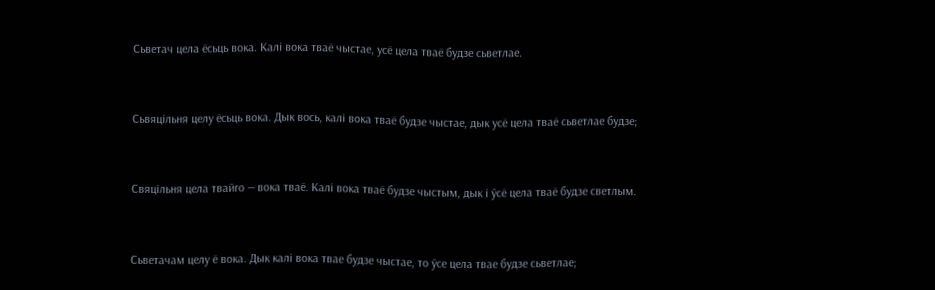Сьветач цела ёсьць вока. Калі вока тваё чыстае, усё цела тваё будзе сьветлае.



Сьвяцільня целу ёсьць вока. Дык вось, калі вока тваё будзе чыстае, дык усё цела тваё сьветлае будзе;



Свяцільня цела твайго — вока тваё. Калі вока тваё будзе чыстым, дык і ўсё цела тваё будзе светлым.



Сьветачам целу ё вока. Дык калі вока твае будзе чыстае, то ўсе цела твае будзе сьветлае;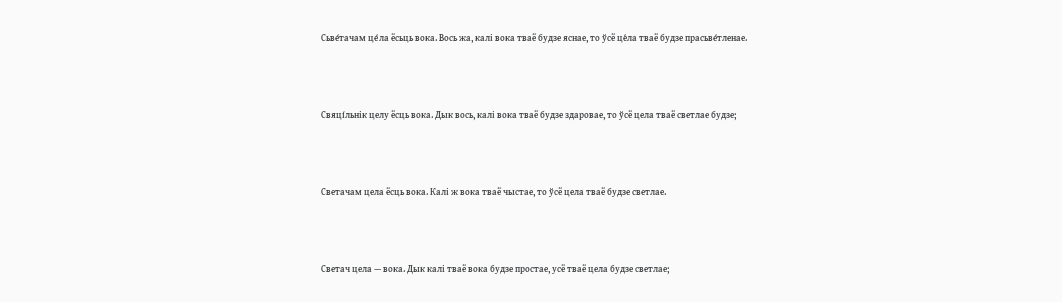Сьве́тачам це́ла ёсьць вока. Вось жа, калі вока тваё будзе яснае, то ўсё це́ла тваё будзе прасьве́тленае.



Свяцíльнік целу ёсць вока. Дык вось, калі вока тваё будзе здаровае, то ўсё цела тваё светлае будзе;



Светачам цела ёсць вока. Калі ж вока тваё чыстае, то ўсё цела тваё будзе светлае.



Светач цела — вока. Дык калі тваё вока будзе простае, усё тваё цела будзе светлае;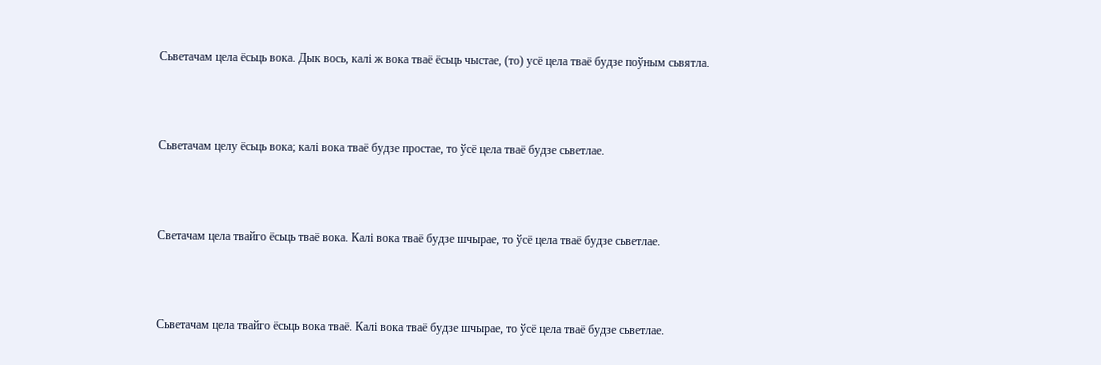Сьветачам цела ёсьць вока. Дык вось, калі ж вока тваё ёсьць чыстае, (то) усё цела тваё будзе поўным сьвятла.



Сьветачам целу ёсьць вока; калі вока тваё будзе простае, то ўсё цела тваё будзе сьветлае.



Светачам цела твайго ёсьць тваё вока. Калі вока тваё будзе шчырае, то ўсё цела тваё будзе сьветлае.



Сьветачам цела твайго ёсьць вока тваё. Калі вока тваё будзе шчырае, то ўсё цела тваё будзе сьветлае.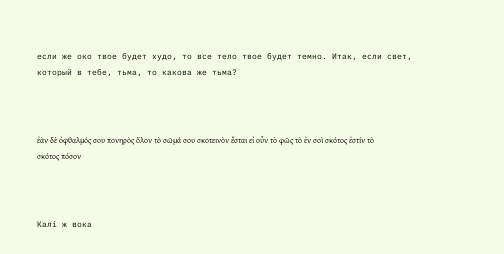если же око твое будет худо, то все тело твое будет темно. Итак, если свет, который в тебе, тьма, то какова же тьма?



ἐὰν δὲ ὀφθαλμός σου πονηρὸς ὅλον τὸ σῶμά σου σκοτεινὸν ἔσται εἰ οὖν τὸ φῶς τὸ ἐν σοὶ σκότος ἐστίν τὸ σκότος πόσον



Калі ж вока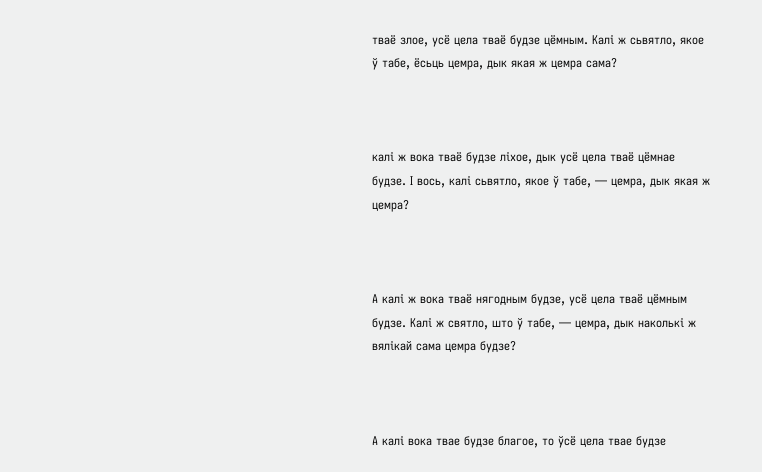тваё злое, усё цела тваё будзе цёмным. Калі ж сьвятло, якое ў табе, ёсьць цемра, дык якая ж цемра сама?



калі ж вока тваё будзе ліхое, дык усё цела тваё цёмнае будзе. І вось, калі сьвятло, якое ў табе, — цемра, дык якая ж цемра?



А калі ж вока тваё нягодным будзе, усё цела тваё цёмным будзе. Калі ж святло, што ў табе, — цемра, дык наколькі ж вялікай сама цемра будзе?



А калі вока твае будзе благое, то ўсё цела твае будзе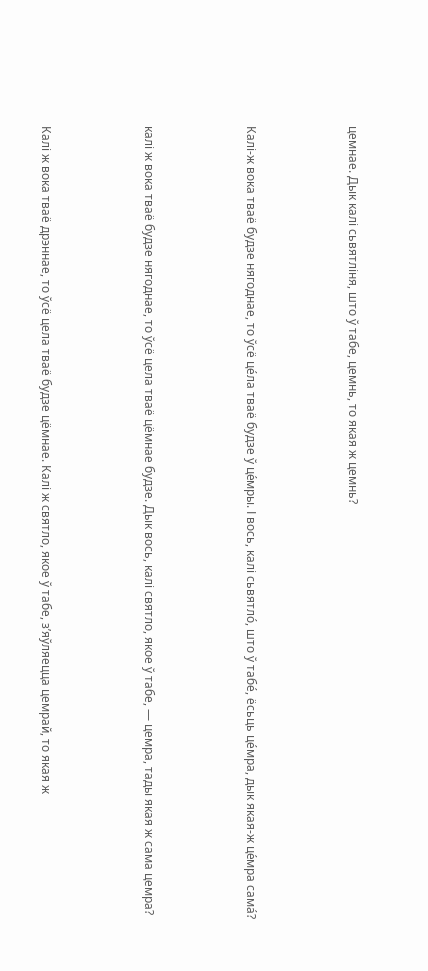цемнае. Дык калі сьвятліня, што ў табе, цемнь, то якая ж цемнь?



Калі-ж вока тваё будзе нягоднае, то ўсё це́ла тваё будзе ў це́мры. І вось, калі сьвятло́, што ў табе́, ёсьць це́мра, дык якая-ж це́мра сама́?



калі ж вока тваё будзе нягоднае, то ўсё цела тваё цёмнае будзе. Дык вось, калі святло, якое ў табе, — цемра, тады якая ж сама цемра?



Калі ж вока тваё дрэннае, то ўсё цела тваё будзе цёмнае. Калі ж святло, якое ў табе, з’яўляецца цемрай, то якая ж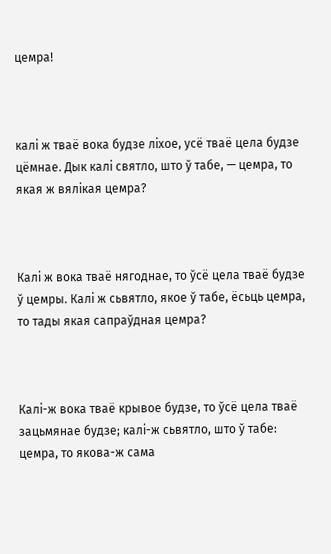цемра!



калі ж тваё вока будзе ліхое, усё тваё цела будзе цёмнае. Дык калі святло, што ў табе, — цемра, то якая ж вялікая цемра?



Калі ж вока тваё нягоднае, то ўсё цела тваё будзе ў цемры. Калі ж сьвятло, якое ў табе, ёсьць цемра, то тады якая сапраўдная цемра?



Калі-ж вока тваё крывое будзе, то ўсё цела тваё зацьмянае будзе; калі-ж сьвятло, што ў табе: цемра, то якова-ж сама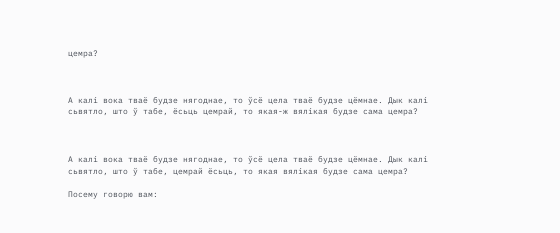цемра?



А калі вока тваё будзе нягоднае, то ўсё цела тваё будзе цёмнае. Дык калі сьвятло, што ў табе, ёсьць цемрай, то якая-ж вялікая будзе сама цемра?



А калі вока тваё будзе нягоднае, то ўсё цела тваё будзе цёмнае. Дык калі сьвятло, што ў табе, цемрай ёсьць, то якая вялікая будзе сама цемра?

Посему говорю вам: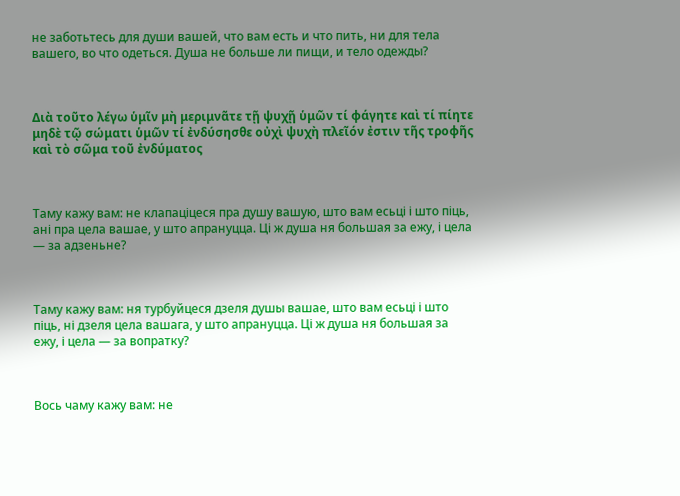не заботьтесь для души вашей, что вам есть и что пить, ни для тела вашего, во что одеться. Душа не больше ли пищи, и тело одежды?



Διὰ τοῦτο λέγω ὑμῖν μὴ μεριμνᾶτε τῇ ψυχῇ ὑμῶν τί φάγητε καὶ τί πίητε μηδὲ τῷ σώματι ὑμῶν τί ἐνδύσησθε οὐχὶ ψυχὴ πλεῖόν ἐστιν τῆς τροφῆς καὶ τὸ σῶμα τοῦ ἐνδύματος



Таму кажу вам: не клапаціцеся пра душу вашую, што вам есьці і што піць, ані пра цела вашае, у што апрануцца. Ці ж душа ня большая за ежу, і цела — за адзеньне?



Таму кажу вам: ня турбуйцеся дзеля душы вашае, што вам есьці і што піць, ні дзеля цела вашага, у што апрануцца. Ці ж душа ня большая за ежу, і цела — за вопратку?



Вось чаму кажу вам: не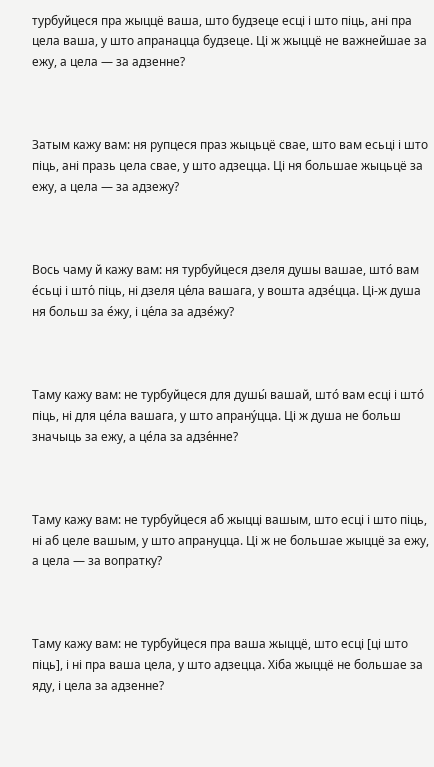турбуйцеся пра жыццё ваша, што будзеце есці і што піць, ані пра цела ваша, у што апранацца будзеце. Ці ж жыццё не важнейшае за ежу, а цела — за адзенне?



Затым кажу вам: ня рупцеся праз жыцьцё свае, што вам есьці і што піць, ані празь цела свае, у што адзецца. Ці ня большае жыцьцё за ежу, а цела — за адзежу?



Вось чаму й кажу вам: ня турбуйцеся дзеля душы вашае, што́ вам е́сьці і што́ піць, ні дзеля це́ла вашага, у вошта адзе́цца. Ці-ж душа ня больш за е́жу, і це́ла за адзе́жу?



Таму кажу вам: не турбуйцеся для душы́ вашай, што́ вам есці і што́ піць, ні для це́ла вашага, у што апрану́цца. Ці ж душа не больш значыць за ежу, а це́ла за адзе́нне?



Таму кажу вам: не турбуйцеся аб жыцці вашым, што есці і што піць, ні аб целе вашым, у што апрануцца. Ці ж не большае жыццё за ежу, а цела — за вопратку?



Таму кажу вам: не турбуйцеся пра ваша жыццё, што есці [ці што піць], і ні пра ваша цела, у што адзецца. Хіба жыццё не большае за яду, і цела за адзенне?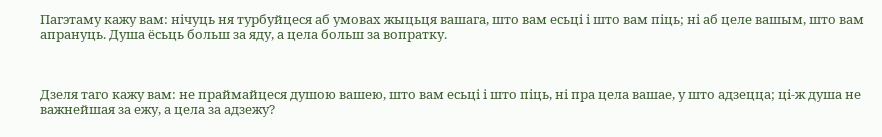Пагэтаму кажу вам: нічуць ня турбуйцеся аб умовах жыцьця вашага, што вам есьці і што вам піць; ні аб целе вашым, што вам апрануць. Душа ёсьць больш за яду, а цела больш за вопратку.



Дзеля таго кажу вам: не праймайцеся душою вашею, што вам есьці і што піць, ні пра цела вашае, у што адзецца; ці-ж душа не важнейшая за ежу, а цела за адзежу?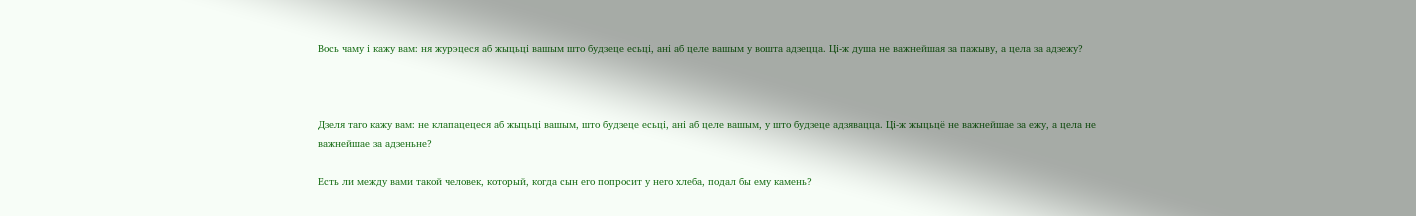Вось чаму і кажу вам: ня журэцеся аб жыцьці вашым што будзеце есьці, ані аб целе вашым у вошта адзецца. Ці-ж душа не важнейшая за пажыву, а цела за адзежу?



Дзеля таго кажу вам: не клапацецеся аб жыцьці вашым, што будзеце есьці, ані аб целе вашым, у што будзеце адзявацца. Ці-ж жыцьцё не важнейшае за ежу, а цела не важнейшае за адзеньне?

Есть ли между вами такой человек, который, когда сын его попросит у него хлеба, подал бы ему камень?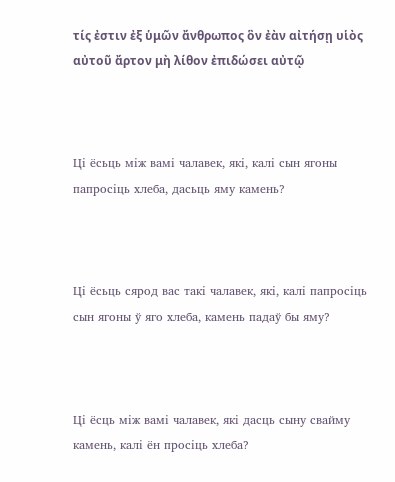τίς ἐστιν ἐξ ὑμῶν ἄνθρωπος ὃν ἐὰν αἰτήσῃ υἱὸς αὐτοῦ ἄρτον μὴ λίθον ἐπιδώσει αὐτῷ



Ці ёсьць між вамі чалавек, які, калі сын ягоны папросіць хлеба, дасьць яму камень?



Ці ёсьць сярод вас такі чалавек, які, калі папросіць сын ягоны ў яго хлеба, камень падаў бы яму?



Ці ёсць між вамі чалавек, які дасць сыну свайму камень, калі ён просіць хлеба?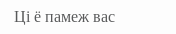Ці ё памеж вас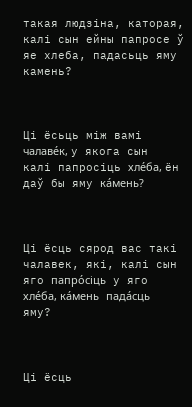такая людзіна, каторая, калі сын ейны папросе ў яе хлеба, падасьць яму камень?



Ці ёсьць між вамі чалаве́к, у якога сын калі папросіць хле́ба, ён даў бы яму ка́мень?



Ці ёсць сярод вас такі чалавек, які, калі сын яго папро́сіць у яго хле́ба, ка́мень пада́сць яму?



Ці ёсць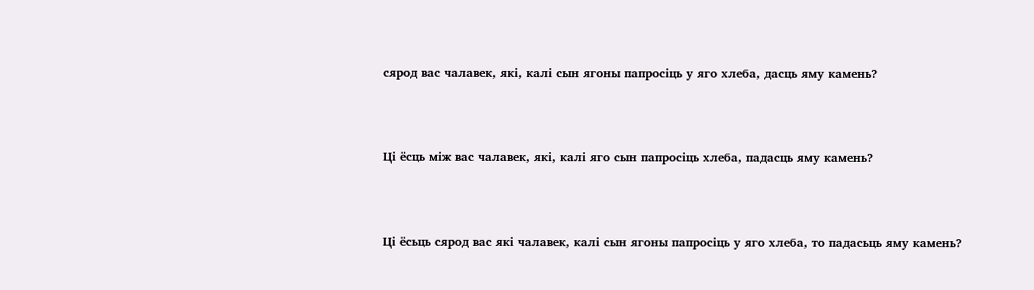сярод вас чалавек, які, калі сын ягоны папросіць у яго хлеба, дасць яму камень?



Ці ёсць між вас чалавек, які, калі яго сын папросіць хлеба, падасць яму камень?



Ці ёсьць сярод вас які чалавек, калі сын ягоны папросіць у яго хлеба, то падасьць яму камень?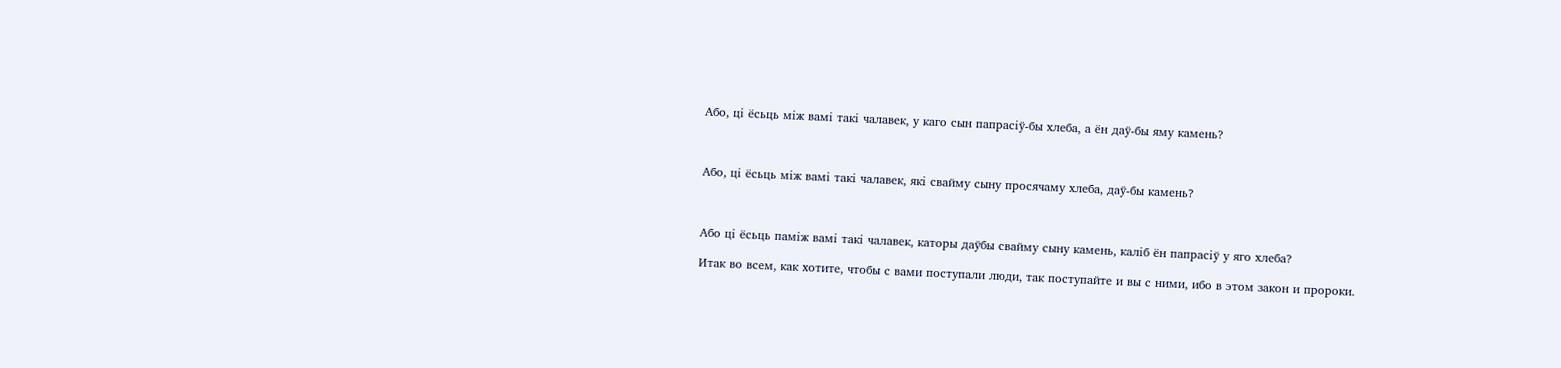Або, ці ёсьць між вамі такі чалавек, у каго сын папрасіў-бы хлеба, а ён даў-бы яму камень?



Або, ці ёсьць між вамі такі чалавек, які свайму сыну просячаму хлеба, даў-бы камень?



Або ці ёсьць паміж вамі такі чалавек, каторы даўбы свайму сыну камень, каліб ён папрасіў у яго хлеба?

Итак во всем, как хотите, чтобы с вами поступали люди, так поступайте и вы с ними, ибо в этом закон и пророки.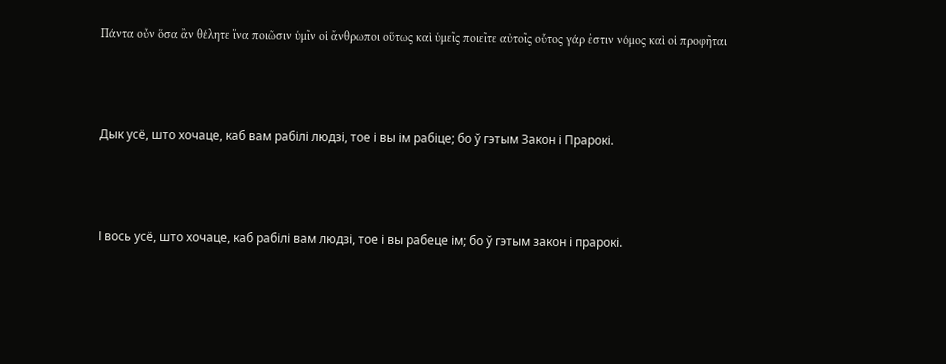Πάντα οὖν ὅσα ἂν θέλητε ἵνα ποιῶσιν ὑμῖν οἱ ἄνθρωποι οὕτως καὶ ὑμεῖς ποιεῖτε αὐτοῖς οὗτος γάρ ἐστιν νόμος καὶ οἱ προφῆται



Дык усё, што хочаце, каб вам рабілі людзі, тое і вы ім рабіце; бо ў гэтым Закон і Прарокі.



І вось усё, што хочаце, каб рабілі вам людзі, тое і вы рабеце ім; бо ў гэтым закон і прарокі.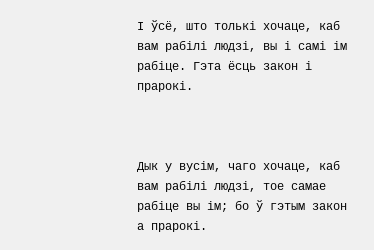І ўсё, што толькі хочаце, каб вам рабілі людзі, вы і самі ім рабіце. Гэта ёсць закон і прарокі.



Дык у вусім, чаго хочаце, каб вам рабілі людзі, тое самае рабіце вы ім; бо ў гэтым закон а прарокі.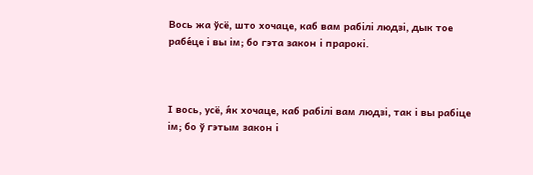Вось жа ўсё, што хочаце, каб вам рабілі людзі, дык тое рабе́це і вы ім; бо гэта закон і прарокі.



І вось, усё, я́к хочаце, каб рабілі вам людзі, так і вы рабіце ім; бо ў гэтым закон і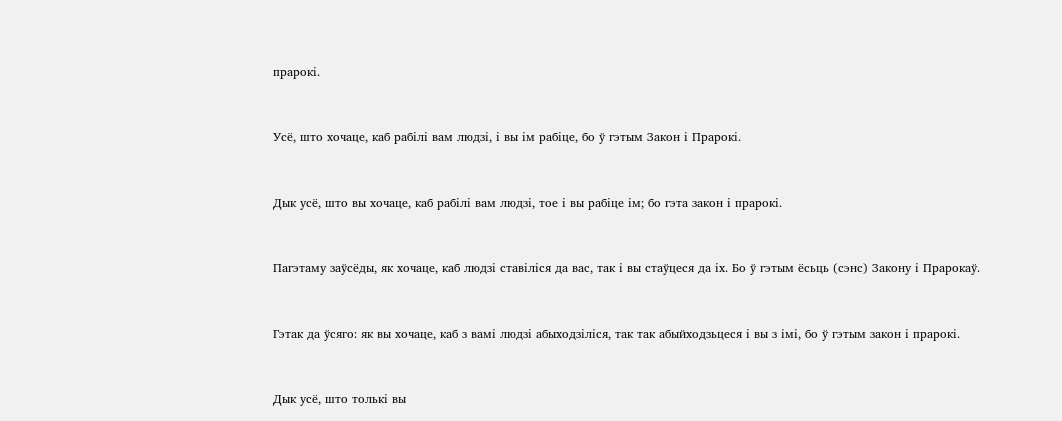прарокі.



Усё, што хочаце, каб рабілі вам людзі, і вы ім рабіце, бо ў гэтым Закон і Прарокі.



Дык усё, што вы хочаце, каб рабілі вам людзі, тое і вы рабіце ім; бо гэта закон і прарокі.



Пагэтаму заўсёды, як хочаце, каб людзі ставіліся да вас, так і вы стаўцеся да іх. Бо ў гэтым ёсьць (сэнс) Закону і Прарокаў.



Гэтак да ўсяго: як вы хочаце, каб з вамі людзі абыходзіліся, так так абыйходзьцеся і вы з імі, бо ў гэтым закон і прарокі.



Дык усё, што толькі вы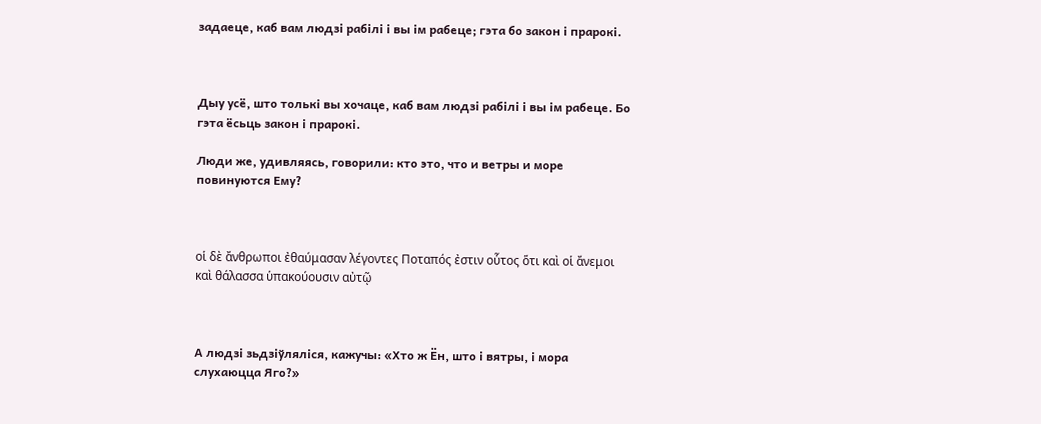задаеце, каб вам людзі рабілі і вы ім рабеце; гэта бо закон і прарокі.



Дыу усё, што толькі вы хочаце, каб вам людзі рабілі і вы ім рабеце. Бо гэта ёсьць закон і прарокі.

Люди же, удивляясь, говорили: кто это, что и ветры и море повинуются Ему?



οἱ δὲ ἄνθρωποι ἐθαύμασαν λέγοντες Ποταπός ἐστιν οὗτος ὅτι καὶ οἱ ἄνεμοι καὶ θάλασσα ὑπακούουσιν αὐτῷ



А людзі зьдзіўляліся, кажучы: «Хто ж Ён, што і вятры, і мора слухаюцца Яго?»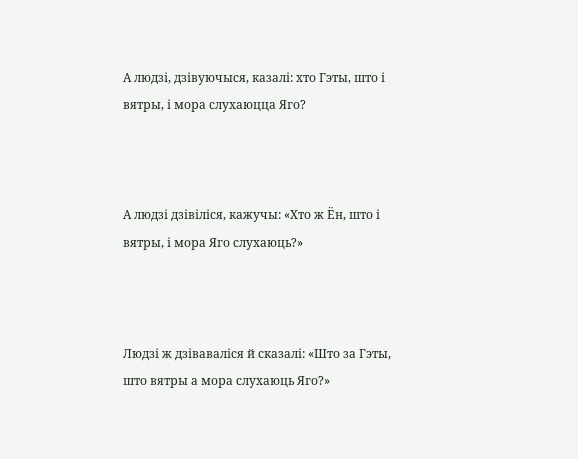А людзі, дзівуючыся, казалі: хто Гэты, што і вятры, і мора слухаюцца Яго?



А людзі дзівіліся, кажучы: «Хто ж Ён, што і вятры, і мора Яго слухаюць?»



Людзі ж дзіваваліся й сказалі: «Што за Гэты, што вятры а мора слухаюць Яго?»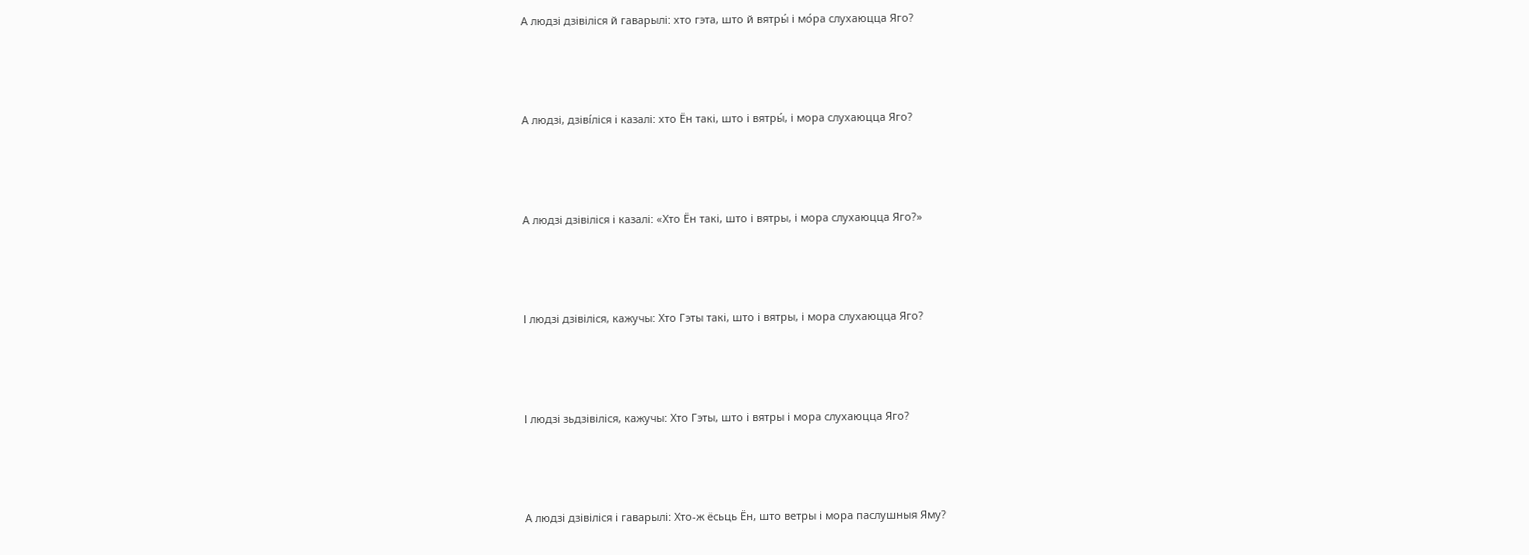А людзі дзівіліся й гаварылі: хто гэта, што й вятры́ і мо́ра слухаюцца Яго?



А людзі, дзівíліся і казалі: хто Ён такі, што і вятры́, і мора слухаюцца Яго?



А людзі дзівіліся і казалі: «Хто Ён такі, што і вятры, і мора слухаюцца Яго?»



І людзі дзівіліся, кажучы: Хто Гэты такі, што і вятры, і мора слухаюцца Яго?



І людзі зьдзівіліся, кажучы: Хто Гэты, што і вятры і мора слухаюцца Яго?



А людзі дзівіліся і гаварылі: Хто-ж ёсьць Ён, што ветры і мора паслушныя Яму?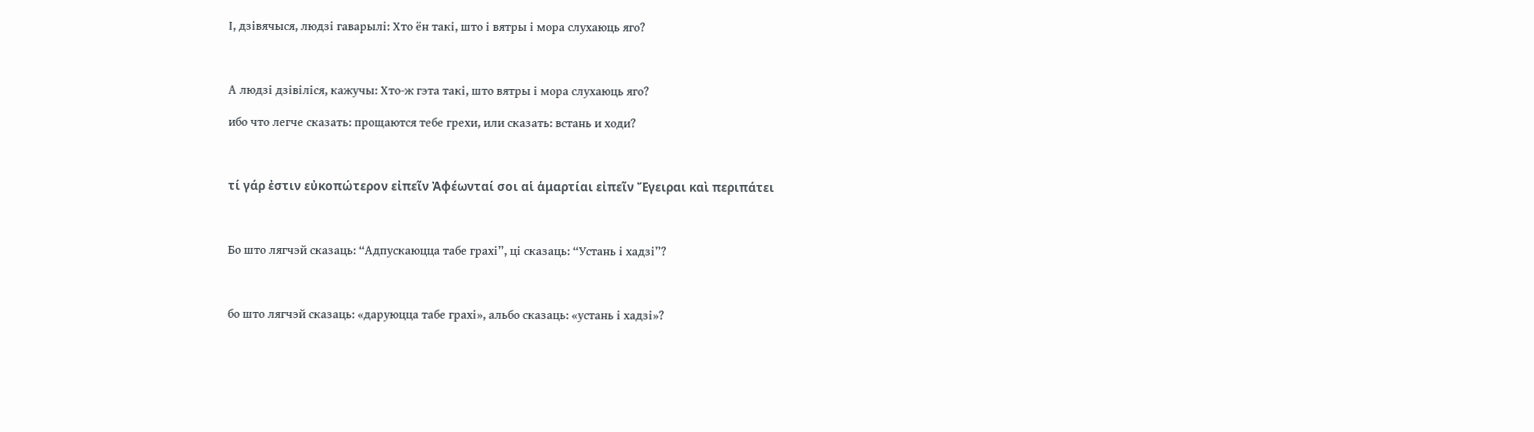І, дзівячыся, людзі гаварылі: Хто ён такі, што і вятры і мора слухаюць яго?



А людзі дзівіліся, кажучы: Хто-ж гэта такі, што вятры і мора слухаюць яго?

ибо что легче сказать: прощаются тебе грехи, или сказать: встань и ходи?



τί γάρ ἐστιν εὐκοπώτερον εἰπεῖν Ἀφέωνταί σοι αἱ ἁμαρτίαι εἰπεῖν Ἔγειραι καὶ περιπάτει



Бо што лягчэй сказаць: “Адпускаюцца табе грахі”, ці сказаць: “Устань і хадзі”?



бо што лягчэй сказаць: «даруюцца табе грахі», альбо сказаць: «устань і хадзі»?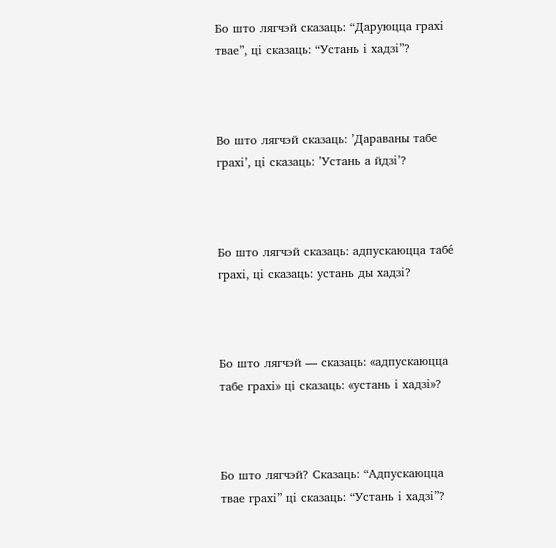Бо што лягчэй сказаць: “Даруюцца грахі твае”, ці сказаць: “Устань і хадзі”?



Во што лягчэй сказаць: ’Дараваны табе грахі’, ці сказаць: ’Устань а йдзі’?



Бо што лягчэй сказаць: адпускаюцца табе́ грахі, ці сказаць: устань ды хадзі?



Бо што лягчэй — сказаць: «адпускаюцца табе грахі» ці сказаць: «устань і хадзі»?



Бо што лягчэй? Сказаць: “Адпускаюцца твае грахі” ці сказаць: “Устань і хадзі”?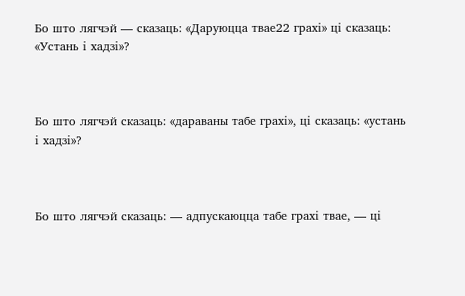Бо што лягчэй — сказаць: «Даруюцца твае22 грахі» ці сказаць: «Устань і хадзі»?



Бо што лягчэй сказаць: «дараваны табе грахі», ці сказаць: «устань і хадзі»?



Бо што лягчэй сказаць: — адпускаюцца табе грахі твае, — ці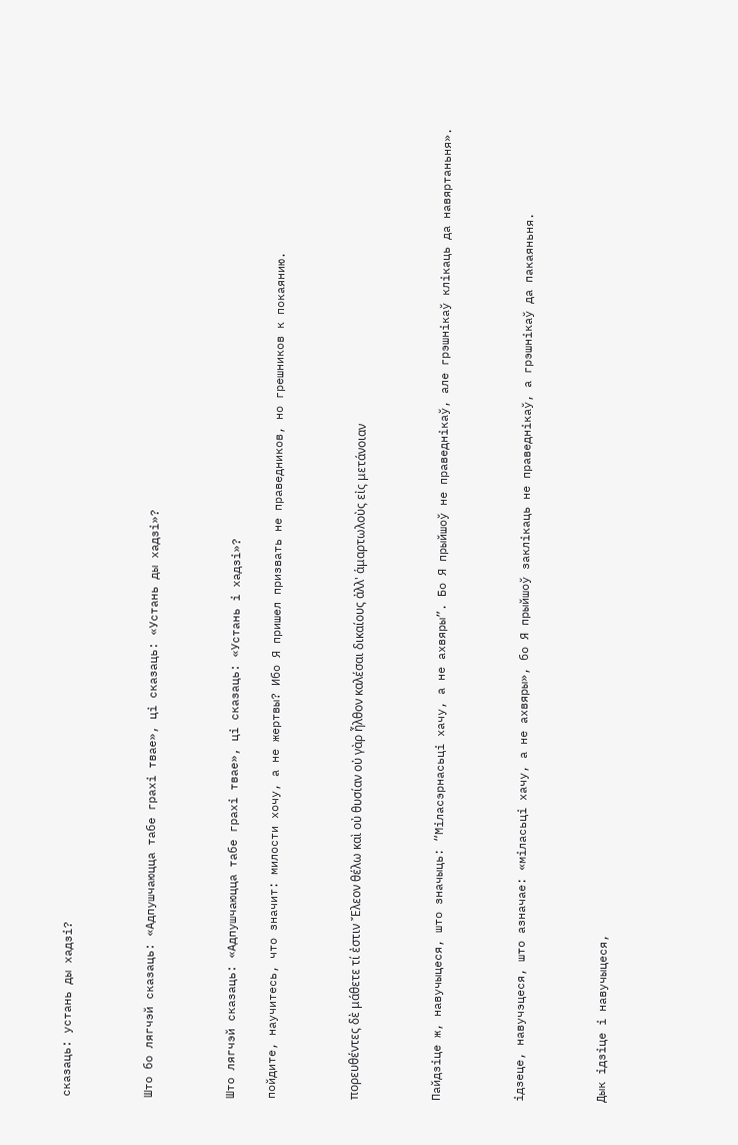сказаць: устань ды хадзі?



Што бо лягчэй сказаць: «Адпушчаюцца табе грахі твае», ці сказаць: «Устань ды хадзі»?



Што лягчэй сказаць: «Адпушчаюцца табе грахі твае», ці сказаць: «Устань і хадзі»?

пойдите, научитесь, что значит: милости хочу, а не жертвы? Ибо Я пришел призвать не праведников, но грешников к покаянию.



πορευθέντες δὲ μάθετε τί ἐστιν Ἔλεον θέλω καὶ οὐ θυσίαν οὐ γὰρ ἦλθον καλέσαι δικαίους ἀλλ' ἁμαρτωλοὺς εἰς μετάνοιαν



Пайдзіце ж, навучыцеся, што значыць: “Міласэрнасьці хачу, а не ахвяры”. Бо Я прыйшоў не праведнікаў, але грэшнікаў клікаць да навяртаньня».



ідзеце, навучэцеся, што азначае: «міласьці хачу, а не ахвяры», бо Я прыйшоў заклікаць не праведнікаў, а грэшнікаў да пакаяньня.



Дык ідзіце і навучыцеся,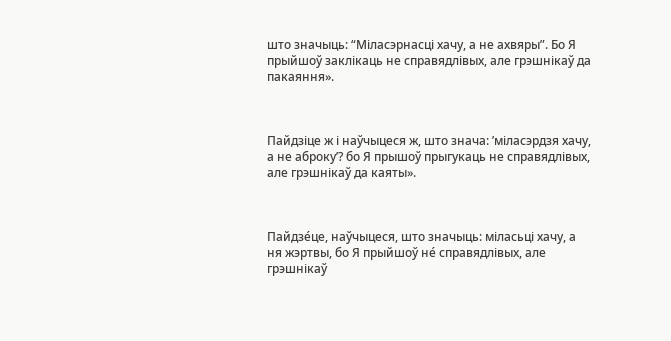што значыць: “Міласэрнасці хачу, а не ахвяры”. Бо Я прыйшоў заклікаць не справядлівых, але грэшнікаў да пакаяння».



Пайдзіце ж і наўчыцеся ж, што знача: ’міласэрдзя хачу, а не аброку’? бо Я прышоў прыгукаць не справядлівых, але грэшнікаў да каяты».



Пайдзе́це, наўчыцеся, што значыць: міласьці хачу, а ня жэртвы, бо Я прыйшоў не́ справядлівых, але грэшнікаў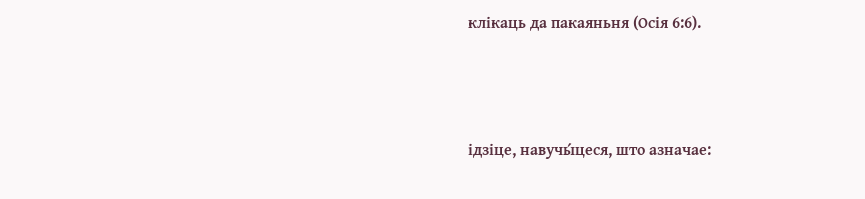клікаць да пакаяньня (Осія 6:6).



ідзіце, навучы́цеся, што азначае: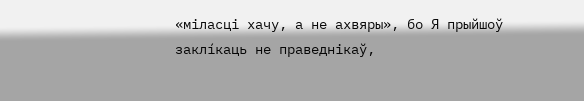«міласці хачу, а не ахвяры», бо Я прыйшоў заклíкаць не праведнікаў,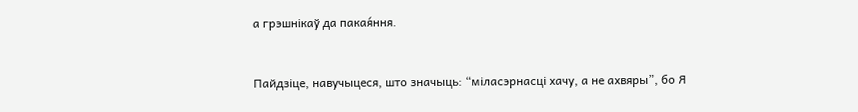а грэшнікаў да пакая́ння.



Пайдзіце, навучыцеся, што значыць: “міласэрнасці хачу, а не ахвяры”, бо Я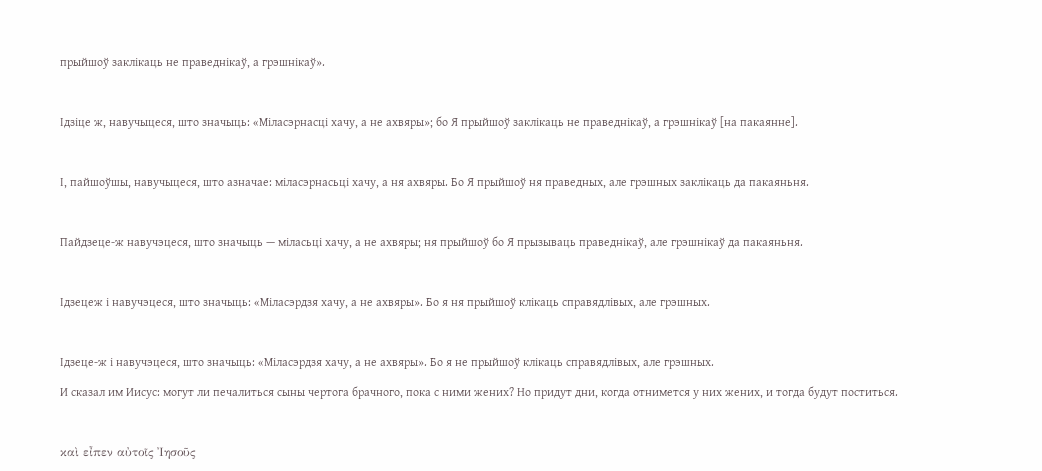прыйшоў заклікаць не праведнікаў, а грэшнікаў».



Ідзіце ж, навучыцеся, што значыць: «Міласэрнасці хачу, а не ахвяры»; бо Я прыйшоў заклікаць не праведнікаў, а грэшнікаў [на пакаянне].



І, пайшоўшы, навучыцеся, што азначае: міласэрнасьці хачу, а ня ахвяры. Бо Я прыйшоў ня праведных, але грэшных заклікаць да пакаяньня.



Пайдзеце-ж навучэцеся, што значыць — міласьці хачу, а не ахвяры; ня прыйшоў бо Я прызываць праведнікаў, але грэшнікаў да пакаяньня.



Ідзецеж і навучэцеся, што значыць: «Міласэрдзя хачу, а не ахвяры». Бо я ня прыйшоў клікаць справядлівых, але грэшных.



Ідзеце-ж і навучэцеся, што значыць: «Міласэрдзя хачу, а не ахвяры». Бо я не прыйшоў клікаць справядлівых, але грэшных.

И сказал им Иисус: могут ли печалиться сыны чертога брачного, пока с ними жених? Но придут дни, когда отнимется у них жених, и тогда будут поститься.



καὶ εἶπεν αὐτοῖς Ἰησοῦς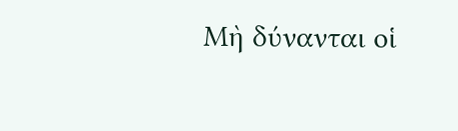Μὴ δύνανται οἱ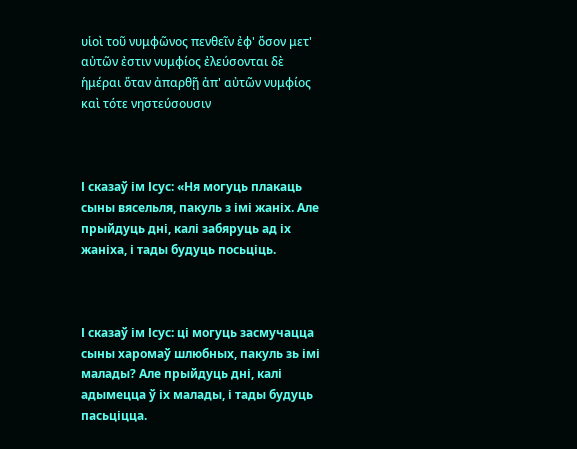υἱοὶ τοῦ νυμφῶνος πενθεῖν ἐφ' ὅσον μετ' αὐτῶν ἐστιν νυμφίος ἐλεύσονται δὲ ἡμέραι ὅταν ἀπαρθῇ ἀπ' αὐτῶν νυμφίος καὶ τότε νηστεύσουσιν



І сказаў ім Ісус: «Ня могуць плакаць сыны вясельля, пакуль з імі жаніх. Але прыйдуць дні, калі забяруць ад іх жаніха, і тады будуць посьціць.



І сказаў ім Ісус: ці могуць засмучацца сыны харомаў шлюбных, пакуль зь імі малады? Але прыйдуць дні, калі адымецца ў іх малады, і тады будуць пасьціцца.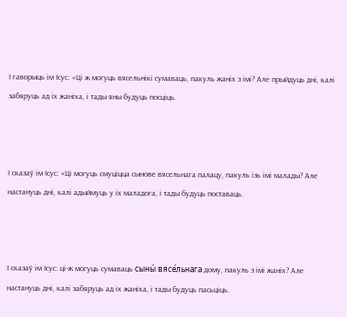І гаворыць ім Ісус: «Ці ж могуць вясельнікі сумаваць, пакуль жаніх з імі? Але прыйдуць дні, калі забяруць ад іх жаніха, і тады яны будуць посціць.



І сказаў ім Ісус: «Ці могуць смуціцца сынове вясельнага палацу, пакуль ізь імі малады? Але настануць дні, калі адыймуць у іх маладога, і тады будуць поставаць.



І сказаў ім Ісус: ці-ж могуць сумаваць сыны́ вясе́льнага дому, пакуль з імі жаніх? Але настануць дні, калі забяруць ад іх жаніха, і тады будуць пасьціць.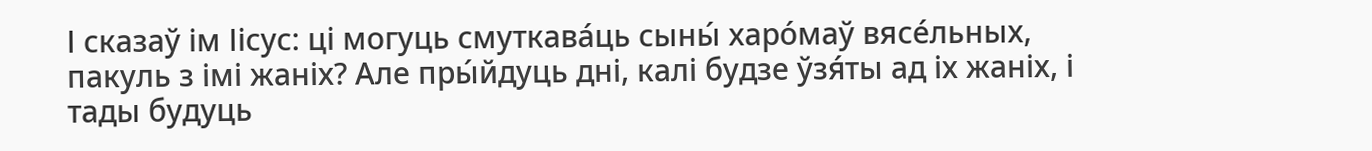І сказаў ім Іісус: ці могуць смуткава́ць сыны́ харо́маў вясе́льных, пакуль з імі жаніх? Але пры́йдуць дні, калі будзе ўзя́ты ад іх жаніх, і тады будуць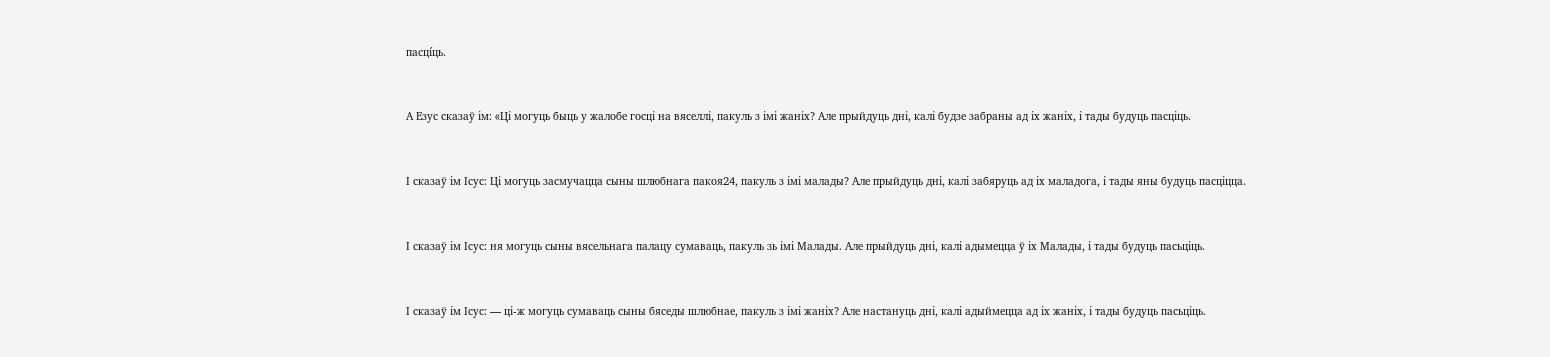пасцíць.



А Езус сказаў ім: «Ці могуць быць у жалобе госці на вяселлі, пакуль з імі жаніх? Але прыйдуць дні, калі будзе забраны ад іх жаніх, і тады будуць пасціць.



І сказаў ім Ісус: Ці могуць засмучацца сыны шлюбнага пакоя24, пакуль з імі малады? Але прыйдуць дні, калі забяруць ад іх маладога, і тады яны будуць пасціцца.



І сказаў ім Ісус: ня могуць сыны вясельнага палацу сумаваць, пакуль зь імі Малады. Але прыйдуць дні, калі адымецца ў іх Малады, і тады будуць пасьціць.



І сказаў ім Ісус: — ці-ж могуць сумаваць сыны бяседы шлюбнае, пакуль з імі жаніх? Але настануць дні, калі адыймецца ад іх жаніх, і тады будуць пасьціць.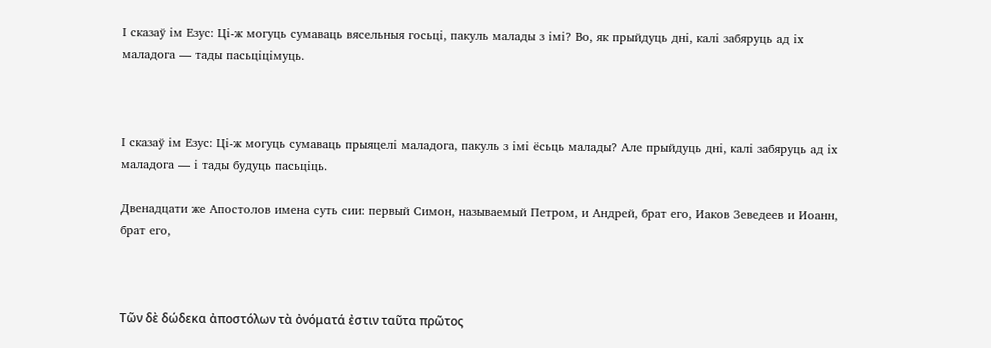І сказаў ім Езус: Ці-ж могуць сумаваць вясельныя госьці, пакуль малады з імі? Во, як прыйдуць дні, калі забяруць ад іх маладога — тады пасьціцімуць.



І сказаў ім Езус: Ці-ж могуць сумаваць прыяцелі маладога, пакуль з імі ёсьць малады? Але прыйдуць дні, калі забяруць ад іх маладога — і тады будуць пасьціць.

Двенадцати же Апостолов имена суть сии: первый Симон, называемый Петром, и Андрей, брат его, Иаков Зеведеев и Иоанн, брат его,



Τῶν δὲ δώδεκα ἀποστόλων τὰ ὀνόματά ἐστιν ταῦτα πρῶτος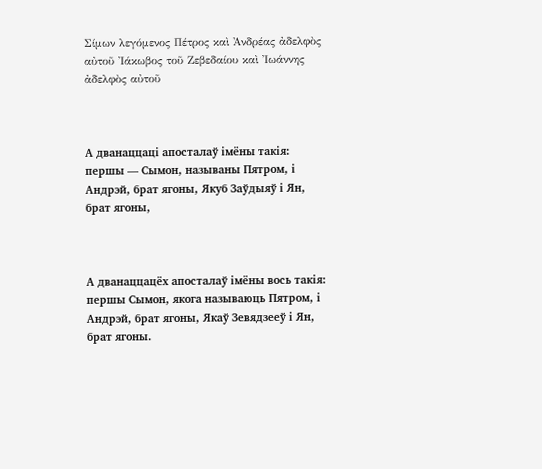Σίμων λεγόμενος Πέτρος καὶ Ἀνδρέας ἀδελφὸς αὐτοῦ Ἰάκωβος τοῦ Ζεβεδαίου καὶ Ἰωάννης ἀδελφὸς αὐτοῦ



А дванаццаці апосталаў імёны такія: першы — Сымон, называны Пятром, і Андрэй, брат ягоны, Якуб Заўдыяў і Ян, брат ягоны,



А дванаццацёх апосталаў імёны вось такія: першы Сымон, якога называюць Пятром, і Андрэй, брат ягоны, Якаў Зевядзееў і Ян, брат ягоны.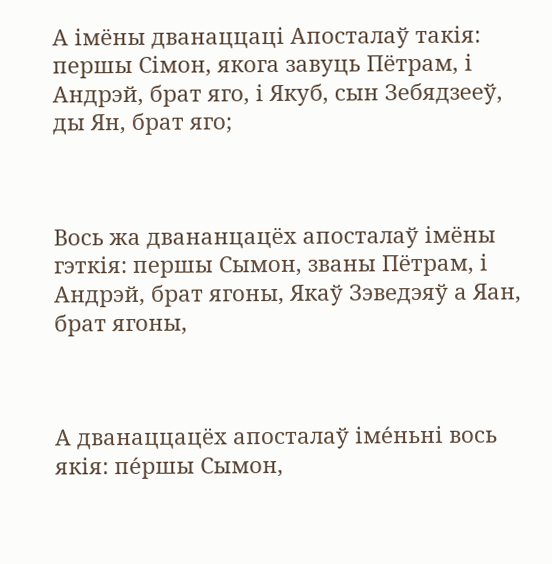А імёны дванаццаці Апосталаў такія: першы Сімон, якога завуць Пётрам, і Андрэй, брат яго, і Якуб, сын Зебядзееў, ды Ян, брат яго;



Вось жа двананцацёх апосталаў імёны гэткія: першы Сымон, званы Пётрам, і Андрэй, брат ягоны, Якаў Зэведэяў а Яан, брат ягоны,



А дванаццацёх апосталаў іме́ньні вось якія: пе́ршы Сымон,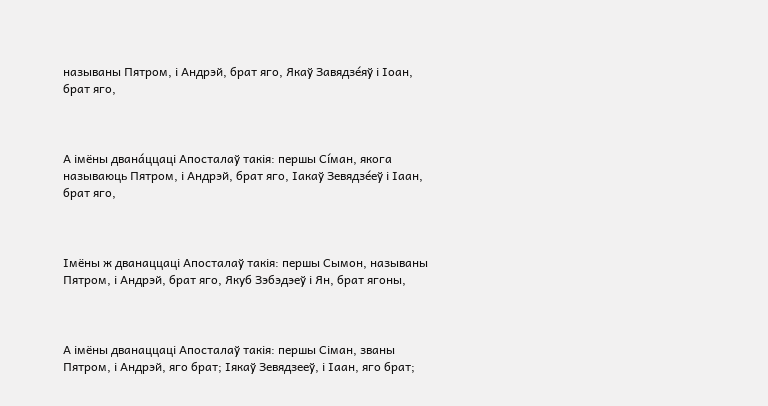называны Пятром, і Андрэй, брат яго, Якаў Завядзе́яў і Іоан, брат яго,



А імёны двана́ццаці Апосталаў такія: першы Сíман, якога называюць Пятром, і Андрэй, брат яго, Іакаў Зевядзе́еў і Іаан, брат яго,



Імёны ж дванаццаці Апосталаў такія: першы Сымон, называны Пятром, і Андрэй, брат яго, Якуб Зэбэдэеў і Ян, брат ягоны,



А імёны дванаццаці Апосталаў такія: першы Сіман, званы Пятром, і Андрэй, яго брат; Іякаў Зевядзееў, і Іаан, яго брат;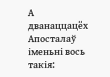А дванаццацёх Апосталаў іменьні вось такія: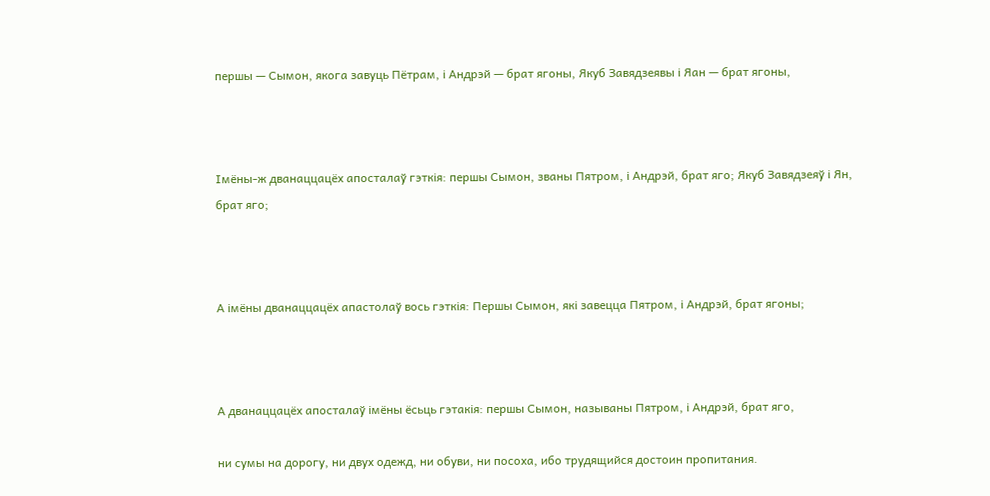першы — Сымон, якога завуць Пётрам, і Андрэй — брат ягоны, Якуб Завядзеявы і Яан — брат ягоны,



Імёны-ж дванаццацёх апосталаў гэткія: першы Сымон, званы Пятром, і Андрэй, брат яго; Якуб Завядзеяў і Ян, брат яго;



А імёны дванаццацёх апастолаў вось гэткія: Першы Сымон, які завецца Пятром, і Андрэй, брат ягоны;



А дванаццацёх апосталаў імёны ёсьць гэтакія: першы Сымон, называны Пятром, і Андрэй, брат яго,

ни сумы на дорогу, ни двух одежд, ни обуви, ни посоха, ибо трудящийся достоин пропитания.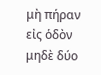μὴ πήραν εἰς ὁδὸν μηδὲ δύο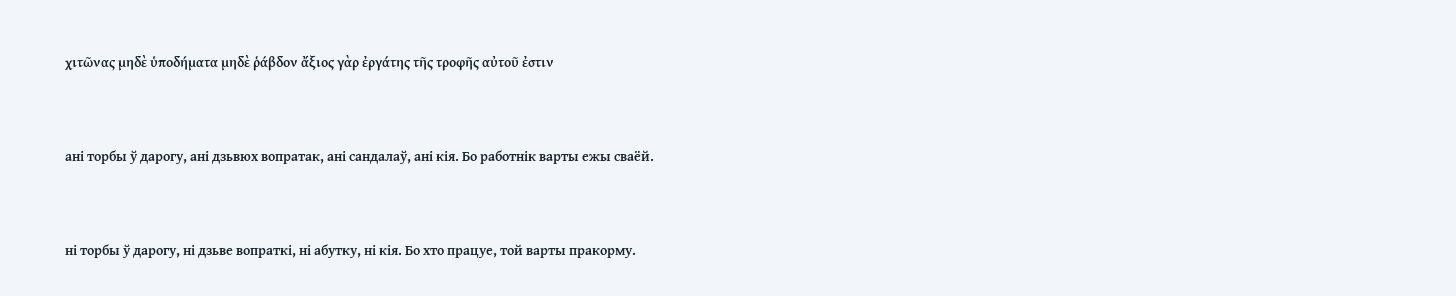χιτῶνας μηδὲ ὑποδήματα μηδὲ ῥάβδον ἄξιος γὰρ ἐργάτης τῆς τροφῆς αὐτοῦ ἐστιν



ані торбы ў дарогу, ані дзьвюх вопратак, ані сандалаў, ані кія. Бо работнік варты ежы сваёй.



ні торбы ў дарогу, ні дзьве вопраткі, ні абутку, ні кія. Бо хто працуе, той варты пракорму.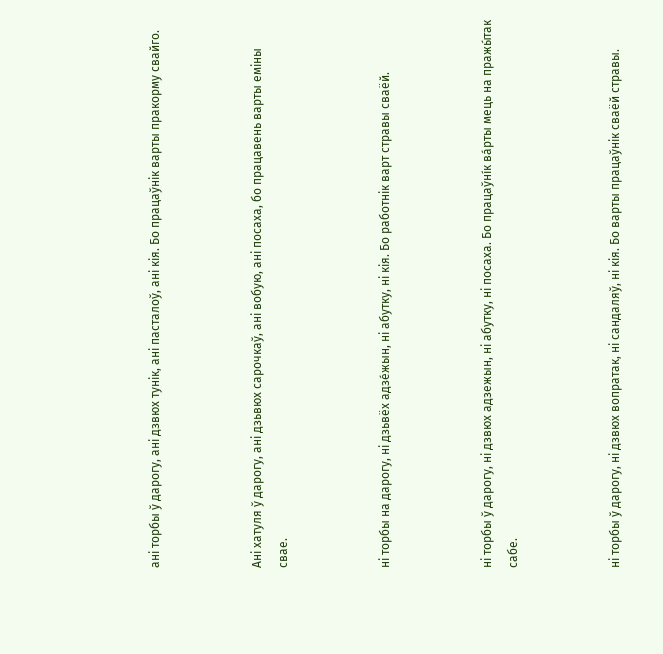ані торбы ў дарогу, ані дзвюх тунік, ані пасталоў, ані кія. Бо працаўнік варты пракорму свайго.



Ані хатуля ў дарогу, ані дзьвюх сарочкаў, ані вобую, ані посаха, бо працавень варты еміны свае.



ні торбы на дарогу, ні дзьвёх адзе́жын, ні абутку, ні кія. Бо работнік варт стравы сваёй.



ні торбы ў дарогу, ні дзвюх адзежын, ні абутку, ні посаха. Бо працаўнíк ва́рты мець на пражы́так сабе.



ні торбы ў дарогу, ні дзвюх вопратак, ні сандаляў, ні кія. Бо варты працаўнік сваёй стравы.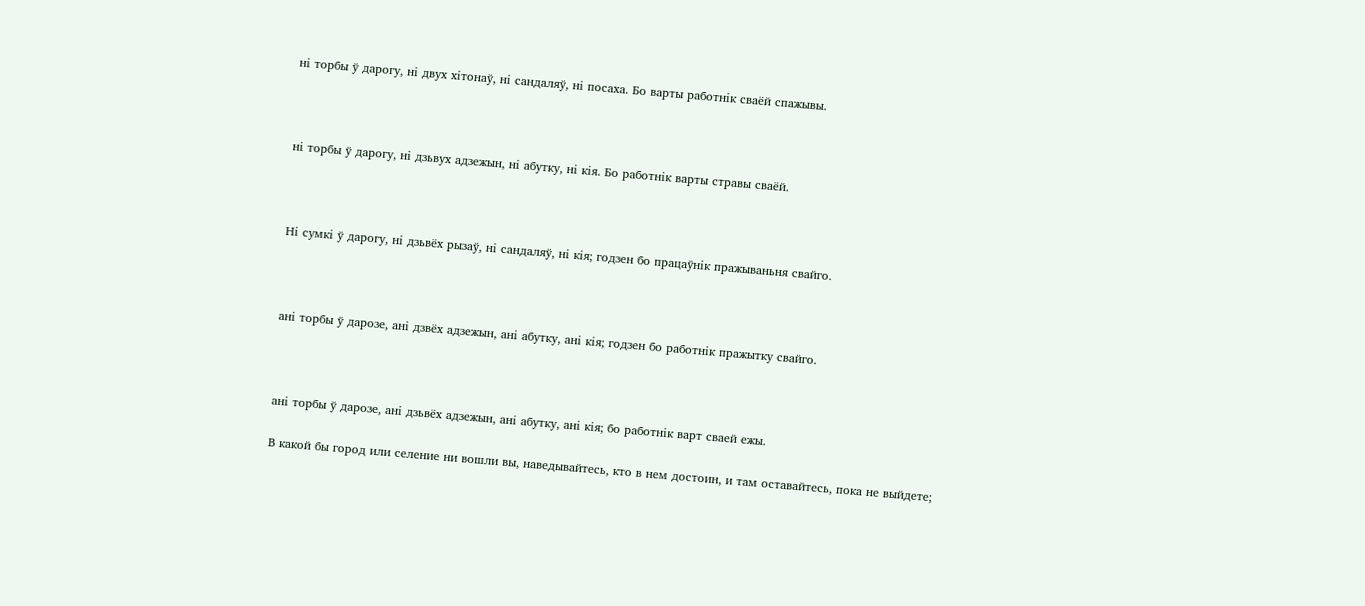ні торбы ў дарогу, ні двух хітонаў, ні сандаляў, ні посаха. Бо варты работнік сваёй спажывы.



ні торбы ў дарогу, ні дзьвух адзежын, ні абутку, ні кія. Бо работнік варты стравы сваёй.



Ні сумкі ў дарогу, ні дзьвёх рызаў, ні сандаляў, ні кія; годзен бо працаўнік пражываньня свайго.



ані торбы ў дарозе, ані дзвёх адзежын, ані абутку, ані кія; годзен бо работнік пражытку свайго.



ані торбы ў дарозе, ані дзьвёх адзежын, ані абутку, ані кія; бо работнік варт сваей ежы.

В какой бы город или селение ни вошли вы, наведывайтесь, кто в нем достоин, и там оставайтесь, пока не выйдете;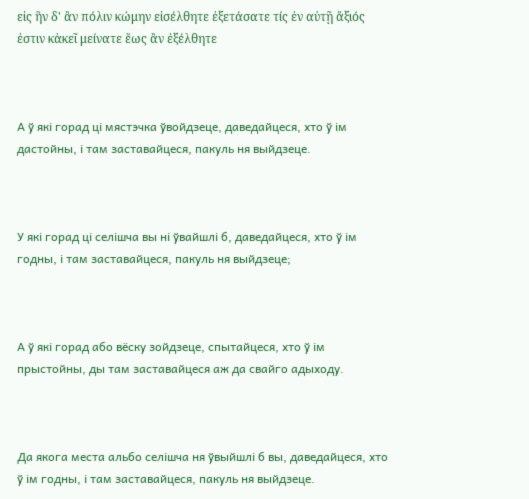εἰς ἣν δ' ἂν πόλιν κώμην εἰσέλθητε ἐξετάσατε τίς ἐν αὐτῇ ἄξιός ἐστιν κἀκεῖ μείνατε ἕως ἂν ἐξέλθητε



А ў які горад ці мястэчка ўвойдзеце, даведайцеся, хто ў ім дастойны, і там заставайцеся, пакуль ня выйдзеце.



У які горад ці селішча вы ні ўвайшлі б, даведайцеся, хто ў ім годны, і там заставайцеся, пакуль ня выйдзеце;



А ў які горад або вёску зойдзеце, спытайцеся, хто ў ім прыстойны, ды там заставайцеся аж да свайго адыходу.



Да якога места альбо селішча ня ўвыйшлі б вы, даведайцеся, хто ў ім годны, і там заставайцеся, пакуль ня выйдзеце.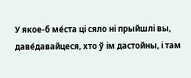У якое-б ме́ста ці сяло ні прыйшлі вы, даве́давайцеся, хто ў ім дастойны, і там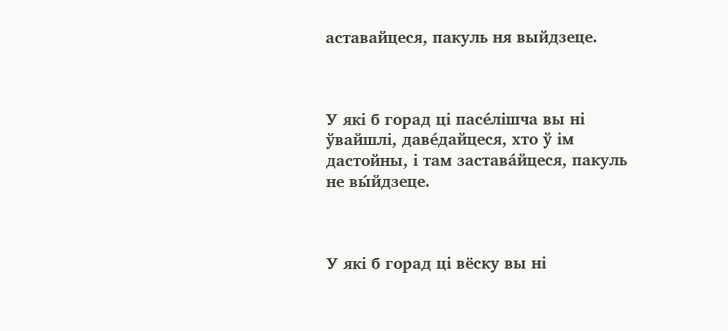аставайцеся, пакуль ня выйдзеце.



У які б горад ці пасе́лішча вы ні ўвайшлі, даве́дайцеся, хто ў ім дастойны, і там застава́йцеся, пакуль не вы́йдзеце.



У які б горад ці вёску вы ні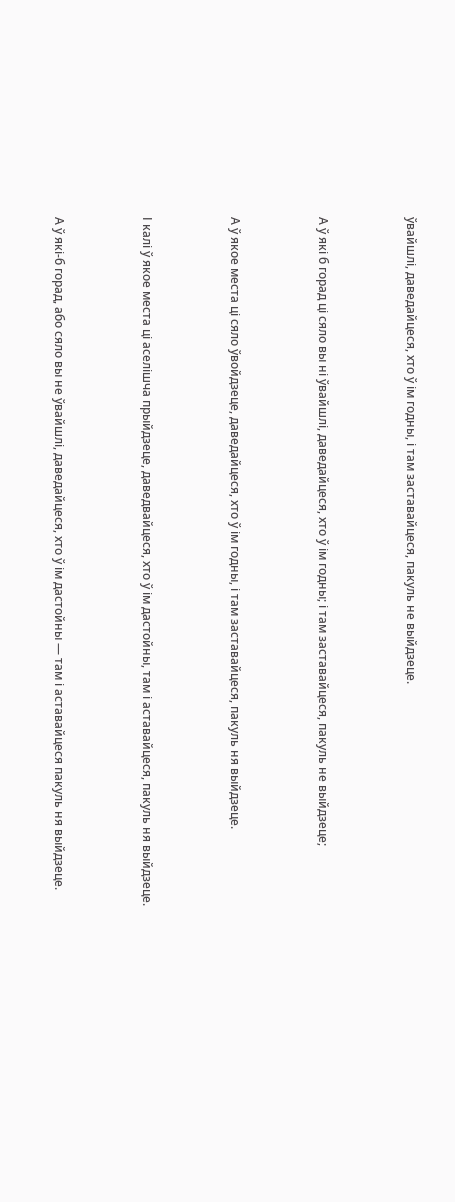ўвайшлі, даведайцеся, хто ў ім годны, і там заставайцеся, пакуль не выйдзеце.



А ў які б горад ці сяло вы ні ўвайшлі, даведайцеся, хто ў ім годны; і там заставайцеся, пакуль не выйдзеце;



А ў якое места ці сяло ўвойдзеце, даведайцеся, хто ў ім годны, і там заставайцеся, пакуль ня выйдзеце.



І калі ў якое места ці аселішча прыйдзеце, даведвайцеся, хто ў ім дастойны, там і аставайцеся, пакуль ня выйдзеце.



А ў які-б горад, або сяло вы не ўвайшлі, даведайцеся, хто ў ім дастойны — там і аставайцеся пакуль ня выйдзеце.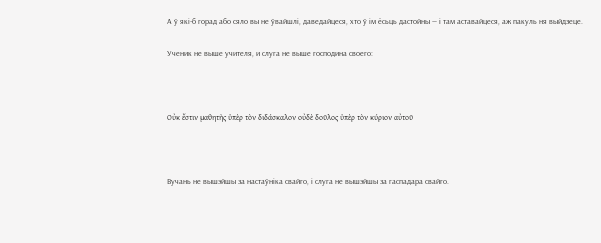А ў які-б горад або сяло вы не ўвайшлі, даведайцеся, хто ў ім ёсьць дастойны — і там аставайцеся, аж пакуль ня выйдзеце.

Ученик не выше учителя, и слуга не выше господина своего:



Οὐκ ἔστιν μαθητὴς ὑπὲρ τὸν διδάσκαλον οὐδὲ δοῦλος ὑπὲρ τὸν κύριον αὐτοῦ



Вучань не вышэйшы за настаўніка свайго, і слуга не вышэйшы за гаспадара свайго.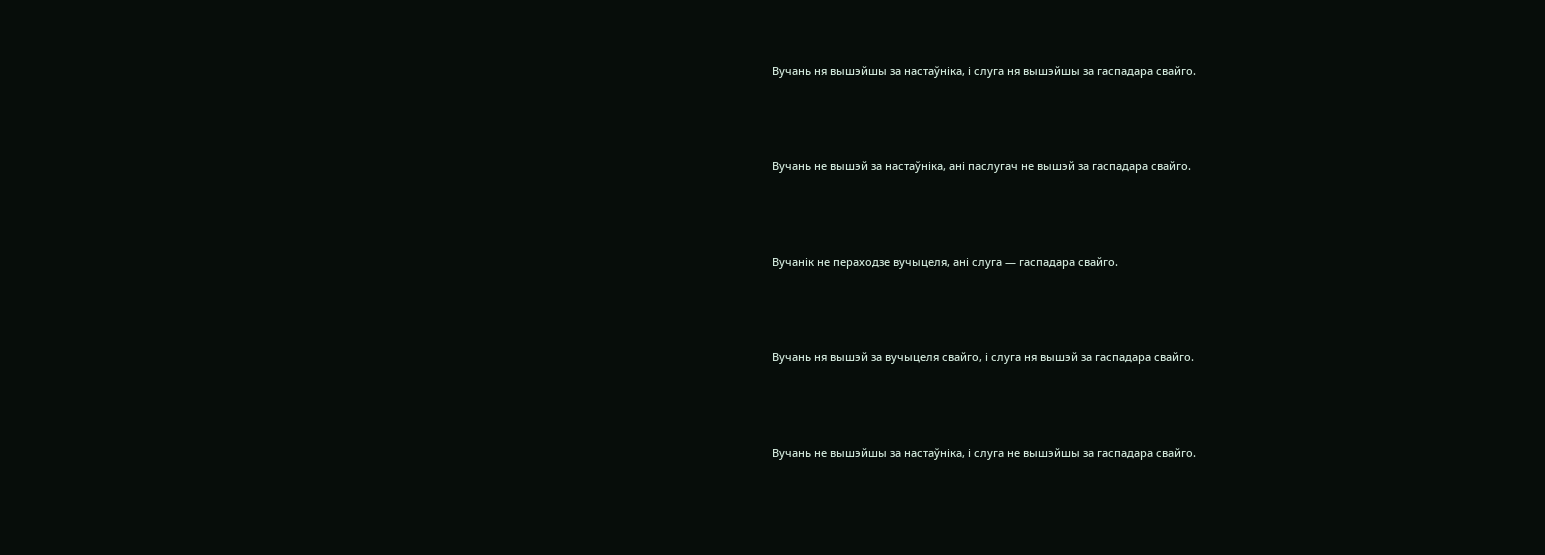Вучань ня вышэйшы за настаўніка, і слуга ня вышэйшы за гаспадара свайго.



Вучань не вышэй за настаўніка, ані паслугач не вышэй за гаспадара свайго.



Вучанік не пераходзе вучыцеля, ані слуга — гаспадара свайго.



Вучань ня вышэй за вучыцеля свайго, і слуга ня вышэй за гаспадара свайго.



Вучань не вышэйшы за настаўніка, і слуга не вышэйшы за гаспадара свайго.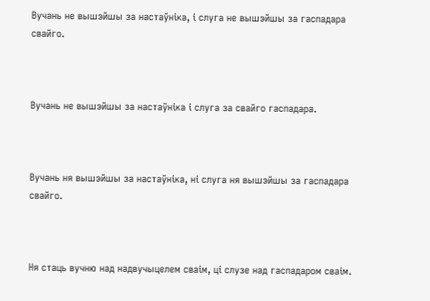Вучань не вышэйшы за настаўніка, і слуга не вышэйшы за гаспадара свайго.



Вучань не вышэйшы за настаўніка і слуга за свайго гаспадара.



Вучань ня вышэйшы за настаўніка, ні слуга ня вышэйшы за гаспадара свайго.



Ня стаць вучню над надвучыцелем сваім, ці слузе над гаспадаром сваім.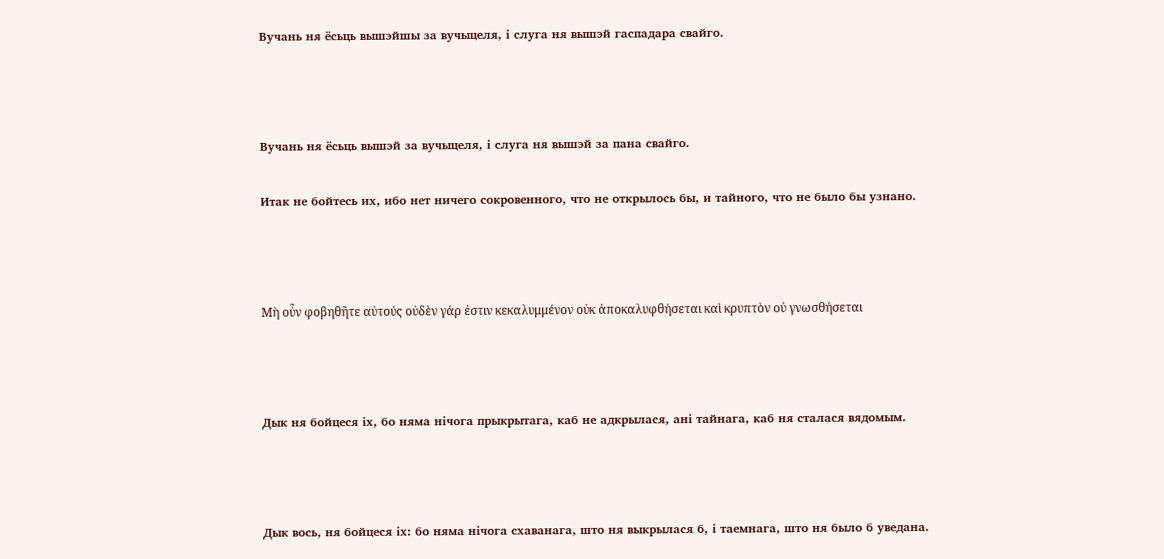Вучань ня ёсьць вышэйшы за вучыцеля, і слуга ня вышэй гаспадара свайго.



Вучань ня ёсьць вышэй за вучыцеля, і слуга ня вышэй за пана свайго.

Итак не бойтесь их, ибо нет ничего сокровенного, что не открылось бы, и тайного, что не было бы узнано.



Μὴ οὖν φοβηθῆτε αὐτούς οὐδὲν γάρ ἐστιν κεκαλυμμένον οὐκ ἀποκαλυφθήσεται καὶ κρυπτὸν οὐ γνωσθήσεται



Дык ня бойцеся іх, бо няма нічога прыкрытага, каб не адкрылася, ані тайнага, каб ня сталася вядомым.



Дык вось, ня бойцеся іх: бо няма нічога схаванага, што ня выкрылася б, і таемнага, што ня было б уведана.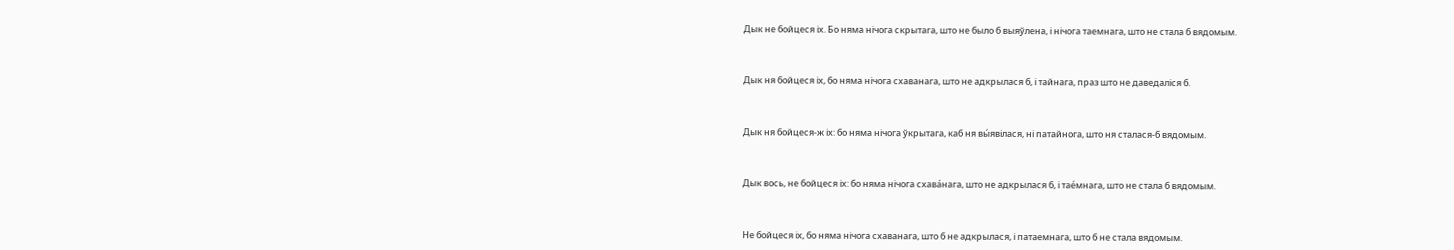Дык не бойцеся іх. Бо няма нічога скрытага, што не было б выяўлена, і нічога таемнага, што не стала б вядомым.



Дык ня бойцеся іх, бо няма нічога схаванага, што не адкрылася б, і тайнага, праз што не даведаліся б.



Дык ня бойцеся-ж іх: бо няма нічога ўкрытага, каб ня вы́явілася, ні патайнога, што ня сталася-б вядомым.



Дык вось, не бойцеся іх: бо няма нічога схава́нага, што не адкрылася б, і тае́мнага, што не стала б вядомым.



Не бойцеся іх, бо няма нічога схаванага, што б не адкрылася, і патаемнага, што б не стала вядомым.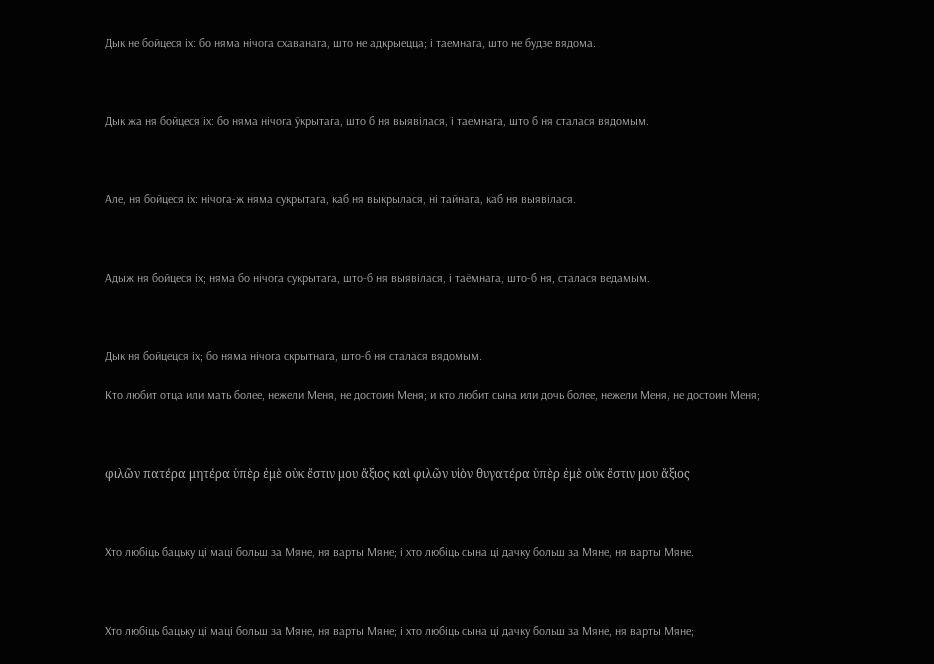Дык не бойцеся іх: бо няма нічога схаванага, што не адкрыецца; і таемнага, што не будзе вядома.



Дык жа ня бойцеся іх: бо няма нічога ўкрытага, што б ня выявілася, і таемнага, што б ня сталася вядомым.



Але, ня бойцеся іх: нічога-ж няма сукрытага, каб ня выкрылася, ні тайнага, каб ня выявілася.



Адыж ня бойцеся іх; няма бо нічога сукрытага, што-б ня выявілася, і таёмнага, што-б ня, сталася ведамым.



Дык ня бойцецся іх; бо няма нічога скрытнага, што-б ня сталася вядомым.

Кто любит отца или мать более, нежели Меня, не достоин Меня; и кто любит сына или дочь более, нежели Меня, не достоин Меня;



φιλῶν πατέρα μητέρα ὑπὲρ ἐμὲ οὐκ ἔστιν μου ἄξιος καὶ φιλῶν υἱὸν θυγατέρα ὑπὲρ ἐμὲ οὐκ ἔστιν μου ἄξιος



Хто любіць бацьку ці маці больш за Мяне, ня варты Мяне; і хто любіць сына ці дачку больш за Мяне, ня варты Мяне.



Хто любіць бацьку ці маці больш за Мяне, ня варты Мяне; і хто любіць сына ці дачку больш за Мяне, ня варты Мяне;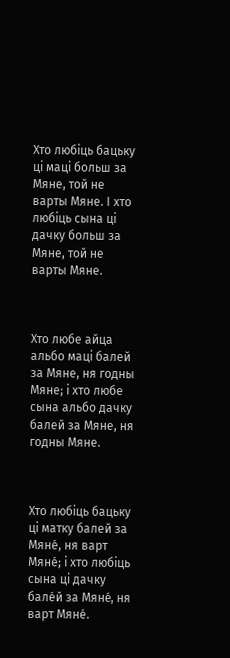Хто любіць бацьку ці маці больш за Мяне, той не варты Мяне. І хто любіць сына ці дачку больш за Мяне, той не варты Мяне.



Хто любе айца альбо маці балей за Мяне, ня годны Мяне; і хто любе сына альбо дачку балей за Мяне, ня годны Мяне.



Хто любіць бацьку ці матку балей за Мяне́, ня варт Мяне́; і хто любіць сына ці дачку бале́й за Мяне́, ня варт Мяне́.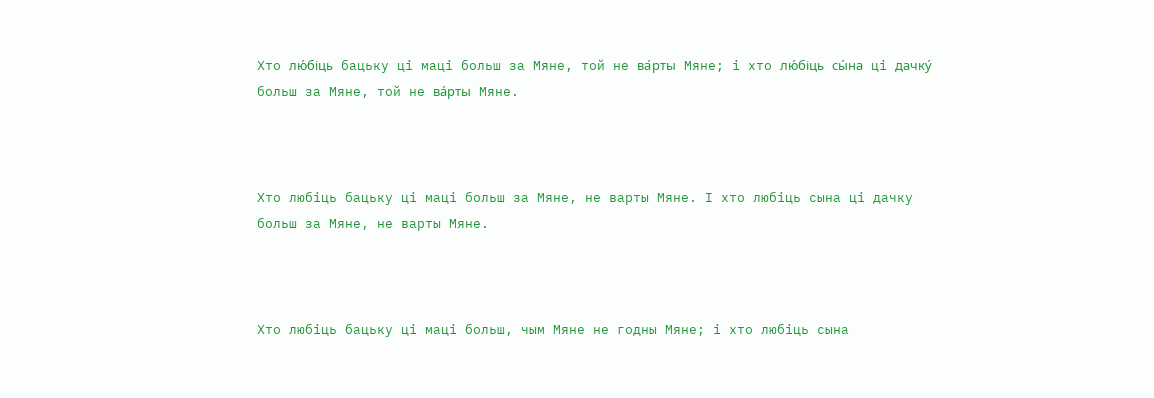Хто лю́біць бацьку ці маці больш за Мяне, той не ва́рты Мяне; і хто лю́біць сы́на ці дачку́ больш за Мяне, той не ва́рты Мяне.



Хто любіць бацьку ці маці больш за Мяне, не варты Мяне. І хто любіць сына ці дачку больш за Мяне, не варты Мяне.



Хто любіць бацьку ці маці больш, чым Мяне не годны Мяне; і хто любіць сына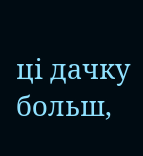ці дачку больш,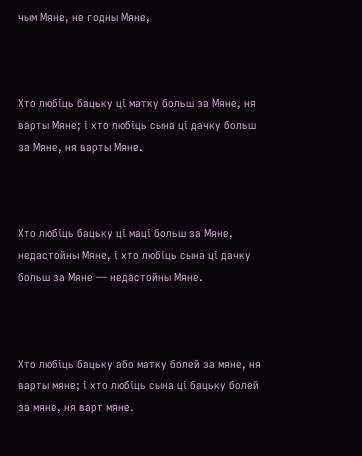чым Мяне, не годны Мяне,



Хто любіць бацьку ці матку больш за Мяне, ня варты Мяне; і хто любіць сына ці дачку больш за Мяне, ня варты Мяне.



Хто любіць бацьку ці маці больш за Мяне, недастойны Мяне, і хто любіць сына ці дачку больш за Мяне — недастойны Мяне.



Хто любіць бацьку або матку болей за мяне, ня варты мяне; і хто любіць сына ці бацьку болей за мяне, ня варт мяне.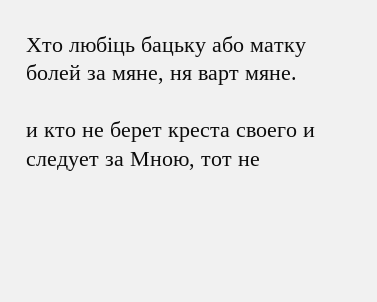Хто любіць бацьку або матку болей за мяне, ня варт мяне.

и кто не берет креста своего и следует за Мною, тот не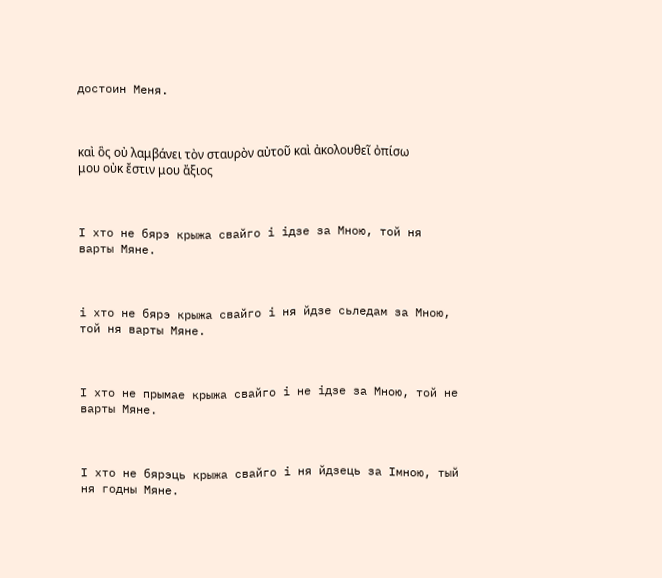достоин Меня.



καὶ ὃς οὐ λαμβάνει τὸν σταυρὸν αὐτοῦ καὶ ἀκολουθεῖ ὀπίσω μου οὐκ ἔστιν μου ἄξιος



І хто не бярэ крыжа свайго і ідзе за Мною, той ня варты Мяне.



і хто не бярэ крыжа свайго і ня йдзе сьледам за Мною, той ня варты Мяне.



І хто не прымае крыжа свайго і не ідзе за Мною, той не варты Мяне.



І хто не бярэць крыжа свайго і ня йдзець за Імною, тый ня годны Мяне.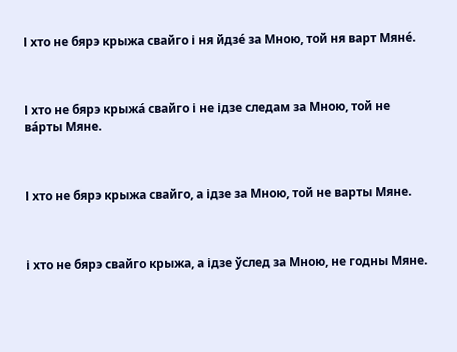І хто не бярэ крыжа свайго і ня йдзе́ за Мною, той ня варт Мяне́.



І хто не бярэ крыжа́ свайго і не ідзе следам за Мною, той не ва́рты Мяне.



І хто не бярэ крыжа свайго, а ідзе за Мною, той не варты Мяне.



і хто не бярэ свайго крыжа, а ідзе ўслед за Мною, не годны Мяне.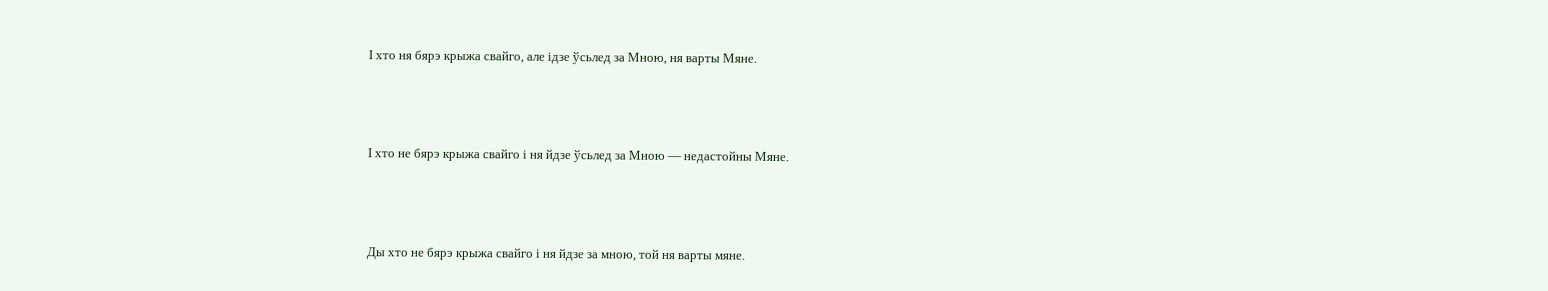І хто ня бярэ крыжа свайго, але ідзе ўсьлед за Мною, ня варты Мяне.



І хто не бярэ крыжа свайго і ня йдзе ўсьлед за Мною — недастойны Мяне.



Ды хто не бярэ крыжа свайго і ня йдзе за мною, той ня варты мяне.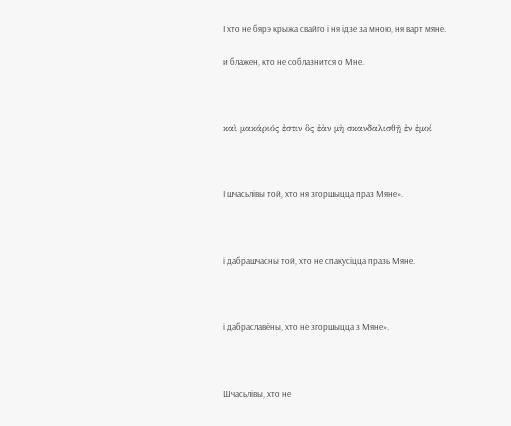І хто не бярэ крыжа свайго і ня ідзе за мною, ня варт мяне.

и блажен, кто не соблазнится о Мне.



καὶ μακάριός ἐστιν ὃς ἐὰν μὴ σκανδαλισθῇ ἐν ἐμοί



І шчасьлівы той, хто ня згоршыцца праз Мяне».



і дабрашчасны той, хто не спакусіцца празь Мяне.



і дабраславёны, хто не згоршыцца з Мяне».



Шчасьлівы, хто не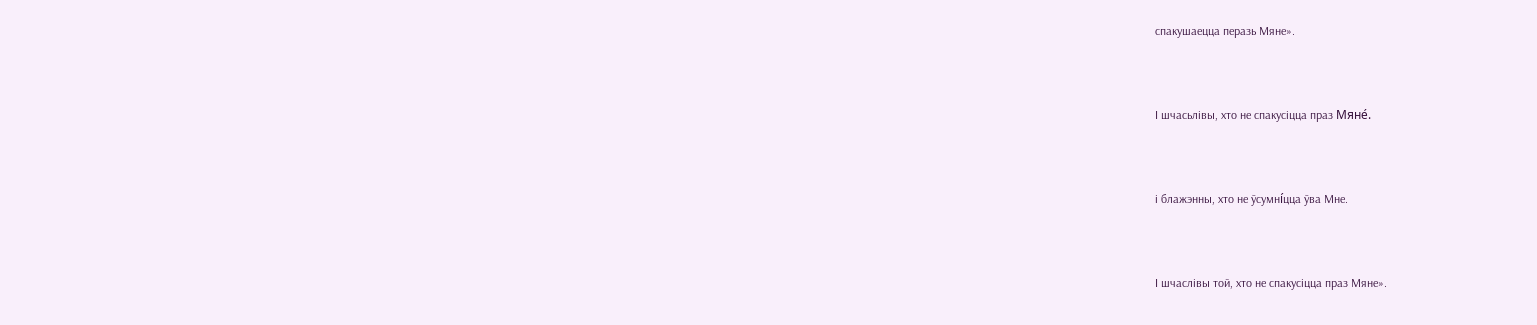спакушаецца перазь Мяне».



І шчасьлівы, хто не спакусіцца праз Мяне́.



і блажэнны, хто не ўсумнíцца ўва Мне.



І шчаслівы той, хто не спакусіцца праз Мяне».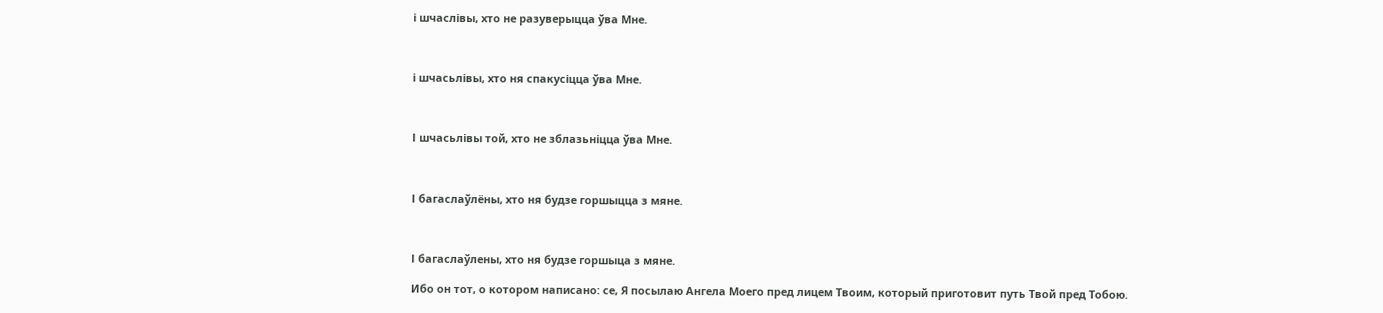і шчаслівы, хто не разуверыцца ўва Мне.



і шчасьлівы, хто ня спакусіцца ўва Мне.



І шчасьлівы той, хто не зблазьніцца ўва Мне.



І багаслаўлёны, хто ня будзе горшыцца з мяне.



І багаслаўлены, хто ня будзе горшыца з мяне.

Ибо он тот, о котором написано: се, Я посылаю Ангела Моего пред лицем Твоим, который приготовит путь Твой пред Тобою.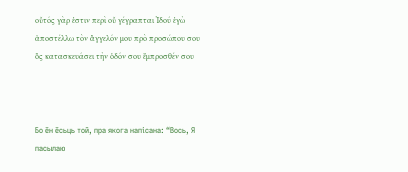οὗτός γὰρ ἐστιν περὶ οὗ γέγραπται Ἰδού ἐγὼ ἀποστέλλω τὸν ἄγγελόν μου πρὸ προσώπου σου ὃς κατασκευάσει τὴν ὁδόν σου ἔμπροσθέν σου



Бо ён ёсьць той, пра якога напісана: “Вось, Я пасылаю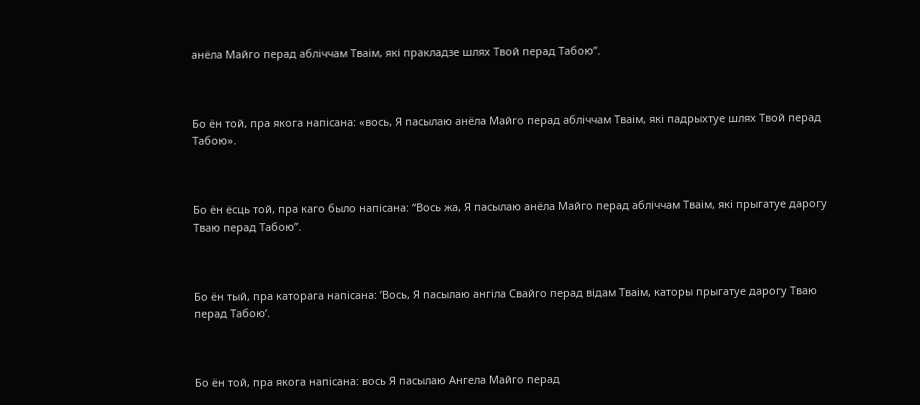анёла Майго перад абліччам Тваім, які пракладзе шлях Твой перад Табою”.



Бо ён той, пра якога напісана: «вось, Я пасылаю анёла Майго перад абліччам Тваім, які падрыхтуе шлях Твой перад Табою».



Бо ён ёсць той, пра каго было напісана: “Вось жа, Я пасылаю анёла Майго перад абліччам Тваім, які прыгатуе дарогу Тваю перад Табою”.



Бо ён тый, пра каторага напісана: ’Вось, Я пасылаю ангіла Свайго перад відам Тваім, каторы прыгатуе дарогу Тваю перад Табою’.



Бо ён той, пра якога напісана: вось Я пасылаю Ангела Майго перад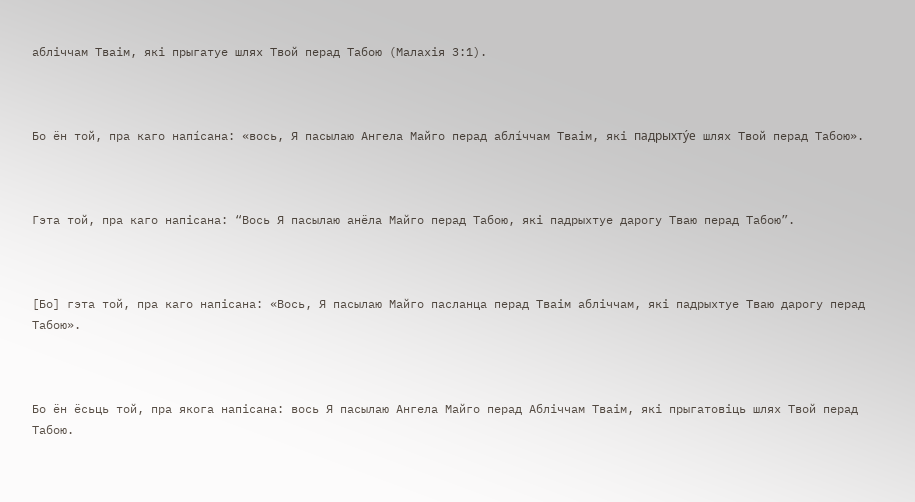абліччам Тваім, які прыгатуе шлях Твой перад Табою (Малахія 3:1).



Бо ён той, пра каго напíсана: «вось, Я пасылаю Ангела Майго перад аблíччам Тваім, які падрыхту́е шлях Твой перад Табою».



Гэта той, пра каго напісана: “Вось Я пасылаю анёла Майго перад Табою, які падрыхтуе дарогу Тваю перад Табою”.



[Бо] гэта той, пра каго напісана: «Вось, Я пасылаю Майго пасланца перад Тваім абліччам, які падрыхтуе Тваю дарогу перад Табою».



Бо ён ёсьць той, пра якога напісана: вось Я пасылаю Ангела Майго перад Абліччам Тваім, які прыгатовіць шлях Твой перад Табою.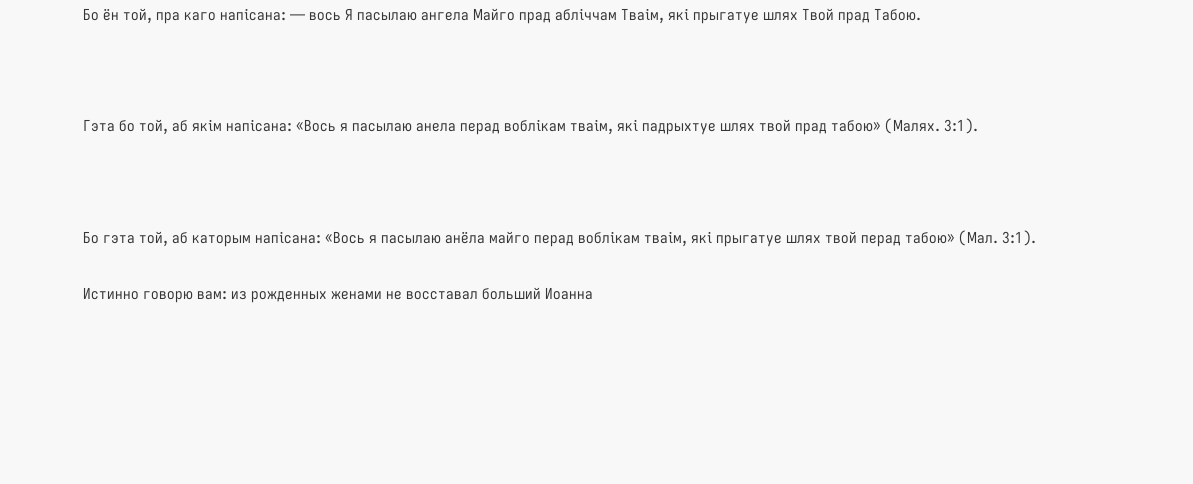Бо ён той, пра каго напісана: — вось Я пасылаю ангела Майго прад абліччам Тваім, які прыгатуе шлях Твой прад Табою.



Гэта бо той, аб якім напісана: «Вось я пасылаю анела перад воблікам тваім, які падрыхтуе шлях твой прад табою» (Малях. 3:1).



Бо гэта той, аб каторым напісана: «Вось я пасылаю анёла майго перад воблікам тваім, які прыгатуе шлях твой перад табою» (Мал. 3:1).

Истинно говорю вам: из рожденных женами не восставал больший Иоанна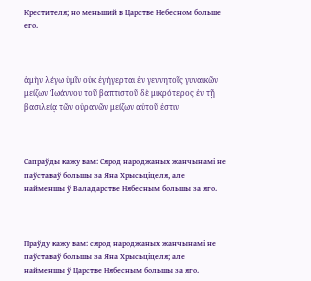Крестителя; но меньший в Царстве Небесном больше его.



ἀμὴν λέγω ὑμῖν οὐκ ἐγήγερται ἐν γεννητοῖς γυναικῶν μείζων Ἰωάννου τοῦ βαπτιστοῦ δὲ μικρότερος ἐν τῇ βασιλείᾳ τῶν οὐρανῶν μείζων αὐτοῦ ἐστιν



Сапраўды кажу вам: Сярод народжаных жанчынамі не паўставаў большы за Яна Хрысьціцеля, але найменшы ў Валадарстве Нябесным большы за яго.



Праўду кажу вам: сярод народжаных жанчынамі не паўставаў большы за Яна Хрысьціцеля; але найменшы ў Царстве Нябесным большы за яго.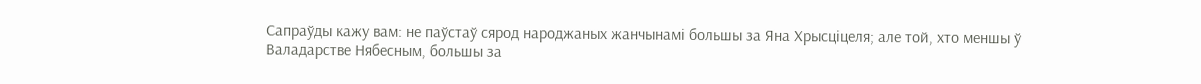Сапраўды кажу вам: не паўстаў сярод народжаных жанчынамі большы за Яна Хрысціцеля; але той, хто меншы ў Валадарстве Нябесным, большы за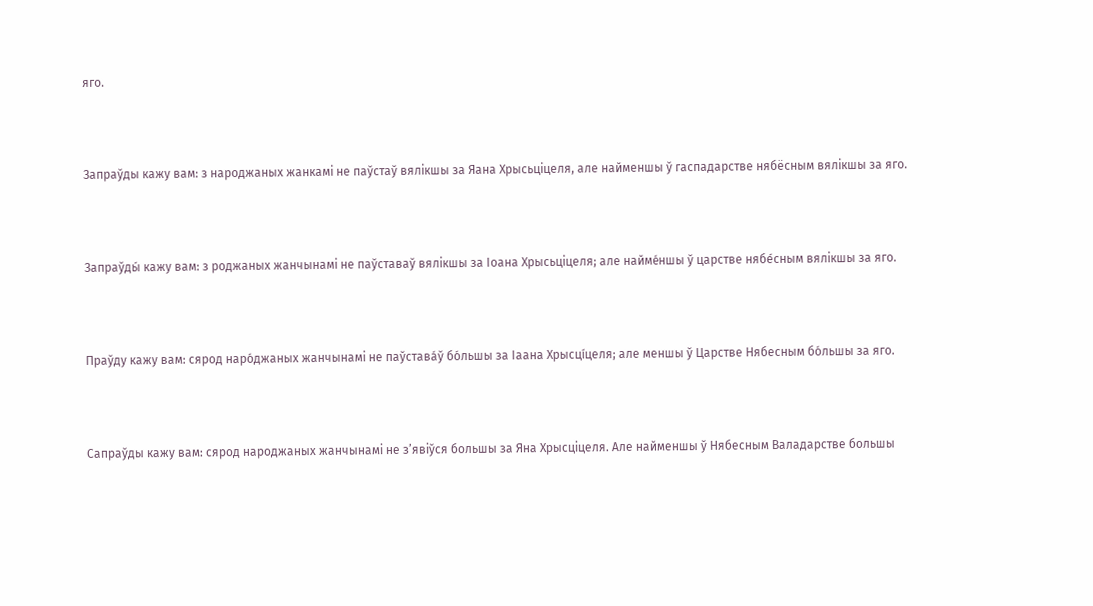яго.



Запраўды кажу вам: з народжаных жанкамі не паўстаў вялікшы за Яана Хрысьціцеля, але найменшы ў гаспадарстве нябёсным вялікшы за яго.



Запраўды́ кажу вам: з роджаных жанчынамі не паўставаў вялікшы за Іоана Хрысьціцеля; але найме́ншы ў царстве нябе́сным вялікшы за яго.



Праўду кажу вам: сярод наро́джаных жанчынамі не паўстава́ў бо́льшы за Іаана Хрысцíцеля; але меншы ў Царстве Нябесным бо́льшы за яго.



Сапраўды кажу вам: сярод народжаных жанчынамі не з’явіўся большы за Яна Хрысціцеля. Але найменшы ў Нябесным Валадарстве большы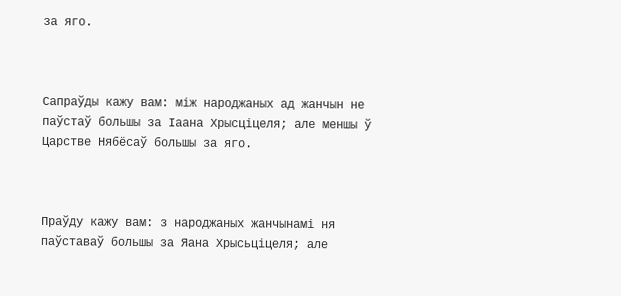за яго.



Сапраўды кажу вам: між народжаных ад жанчын не паўстаў большы за Іаана Хрысціцеля; але меншы ў Царстве Нябёсаў большы за яго.



Праўду кажу вам: з народжаных жанчынамі ня паўставаў большы за Яана Хрысьціцеля; але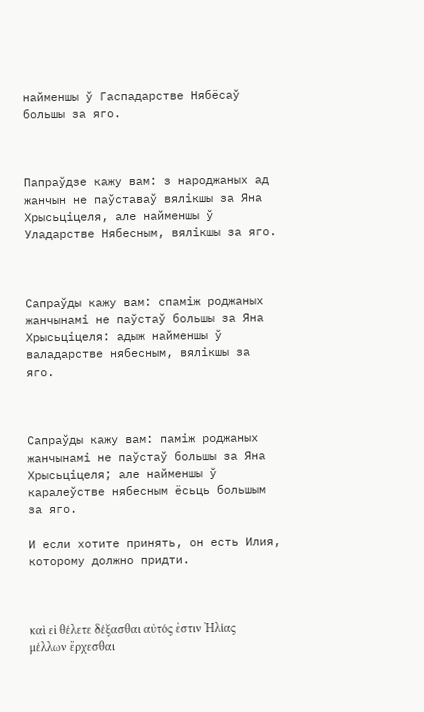найменшы ў Гаспадарстве Нябёсаў большы за яго.



Папраўдзе кажу вам: з народжаных ад жанчын не паўставаў вялікшы за Яна Хрысьціцеля, але найменшы ў Уладарстве Нябесным, вялікшы за яго.



Сапраўды кажу вам: спаміж роджаных жанчынамі не паўстаў большы за Яна Хрысьціцеля: адыж найменшы ў валадарстве нябесным, вялікшы за яго.



Сапраўды кажу вам: паміж роджаных жанчынамі не паўстаў большы за Яна Хрысьціцеля; але найменшы ў каралеўстве нябесным ёсьць большым за яго.

И если хотите принять, он есть Илия, которому должно придти.



καὶ εἰ θέλετε δέξασθαι αὐτός ἐστιν Ἠλίας μέλλων ἔρχεσθαι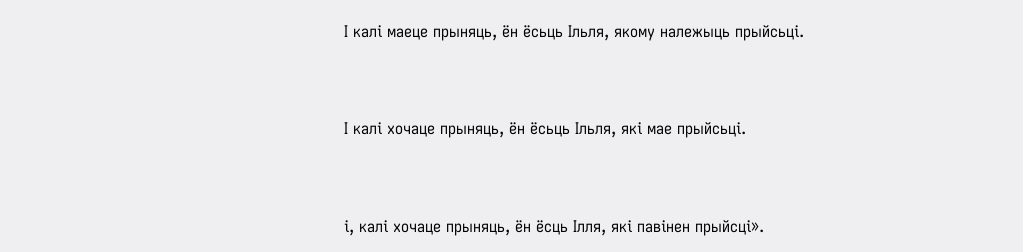І калі маеце прыняць, ён ёсьць Ільля, якому належыць прыйсьці.



І калі хочаце прыняць, ён ёсьць Ільля, які мае прыйсьці.



і, калі хочаце прыняць, ён ёсць Ілля, які павінен прыйсці».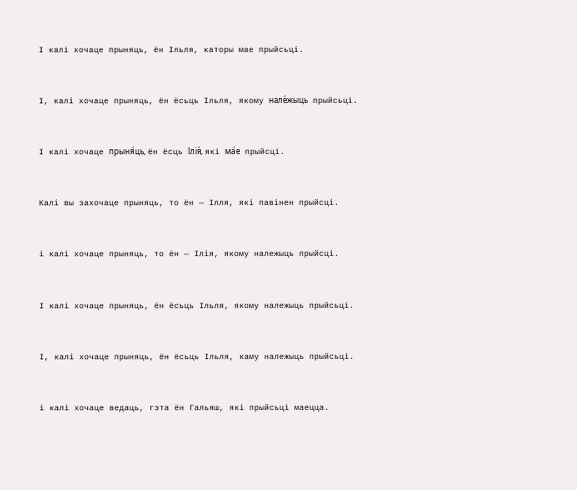І калі хочаце прыняць, ён Ільля, каторы мае прыйсьці.



І, калі хочаце прыняць, ён ёсьць Ільля, якому нале́жыць прыйсьці.



І калі хочаце прыня́ць, ён ёсць Ілія́, які ма́е прыйсцí.



Калі вы захочаце прыняць, то ён — Ілля, які павінен прыйсці.



і калі хочаце прыняць, то ён — Ілія, якому належыць прыйсці.



І калі хочаце прыняць, ён ёсьць Ільля, якому належыць прыйсьці.



І, калі хочаце прыняць, ён ёсьць Ільля, каму належыць прыйсьці.



і калі хочаце ведаць, гэта ён Гальяш, які прыйсьці маецца.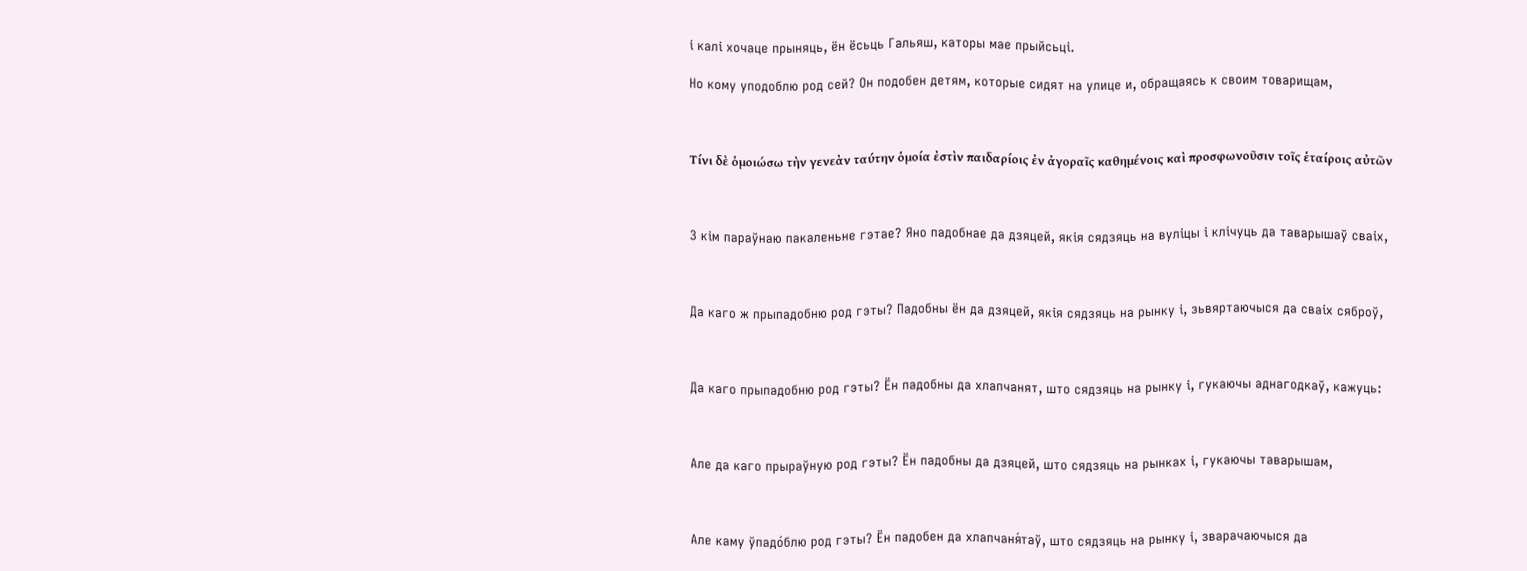і калі хочаце прыняць, ён ёсьць Гальяш, каторы мае прыйсьці.

Но кому уподоблю род сей? Он подобен детям, которые сидят на улице и, обращаясь к своим товарищам,



Τίνι δὲ ὁμοιώσω τὴν γενεὰν ταύτην ὁμοία ἐστὶν παιδαρίοις ἐν ἀγοραῖς καθημένοις καὶ προσφωνοῦσιν τοῖς ἑταίροις αὐτῶν



З кім параўнаю пакаленьне гэтае? Яно падобнае да дзяцей, якія сядзяць на вуліцы і клічуць да таварышаў сваіх,



Да каго ж прыпадобню род гэты? Падобны ён да дзяцей, якія сядзяць на рынку і, зьвяртаючыся да сваіх сяброў,



Да каго прыпадобню род гэты? Ён падобны да хлапчанят, што сядзяць на рынку і, гукаючы аднагодкаў, кажуць:



Але да каго прыраўную род гэты? Ён падобны да дзяцей, што сядзяць на рынках і, гукаючы таварышам,



Але каму ўпадо́блю род гэты? Ён падобен да хлапчаня́таў, што сядзяць на рынку і, зварачаючыся да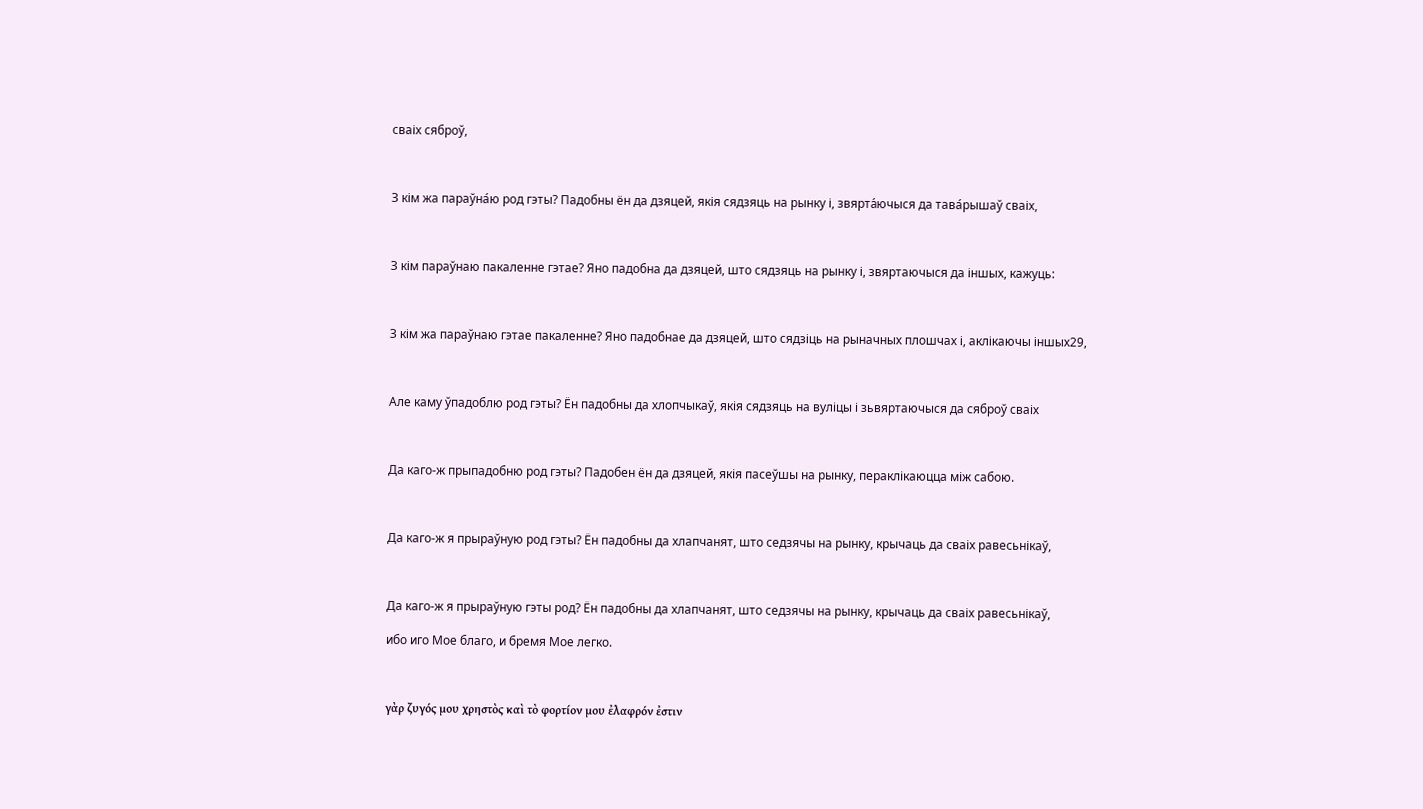сваіх сяброў,



З кім жа параўна́ю род гэты? Падобны ён да дзяцей, якія сядзяць на рынку і, звярта́ючыся да тава́рышаў сваіх,



З кім параўнаю пакаленне гэтае? Яно падобна да дзяцей, што сядзяць на рынку і, звяртаючыся да іншых, кажуць:



З кім жа параўнаю гэтае пакаленне? Яно падобнае да дзяцей, што сядзіць на рыначных плошчах і, аклікаючы іншых29,



Але каму ўпадоблю род гэты? Ён падобны да хлопчыкаў, якія сядзяць на вуліцы і зьвяртаючыся да сяброў сваіх



Да каго-ж прыпадобню род гэты? Падобен ён да дзяцей, якія пасеўшы на рынку, пераклікаюцца між сабою.



Да каго-ж я прыраўную род гэты? Ён падобны да хлапчанят, што седзячы на рынку, крычаць да сваіх равесьнікаў,



Да каго-ж я прыраўную гэты род? Ён падобны да хлапчанят, што седзячы на рынку, крычаць да сваіх равесьнікаў,

ибо иго Мое благо, и бремя Мое легко.



γὰρ ζυγός μου χρηστὸς καὶ τὸ φορτίον μου ἐλαφρόν ἐστιν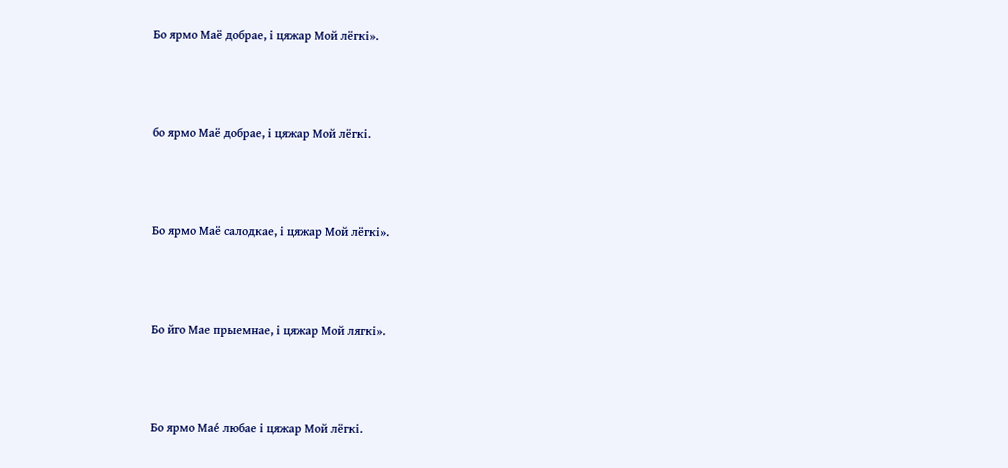Бо ярмо Маё добрае, і цяжар Мой лёгкі».



бо ярмо Маё добрае, і цяжар Мой лёгкі.



Бо ярмо Маё салодкае, і цяжар Мой лёгкі».



Бо йго Мае прыемнае, і цяжар Мой лягкі».



Бо ярмо Мае́ любае і цяжар Мой лёгкі.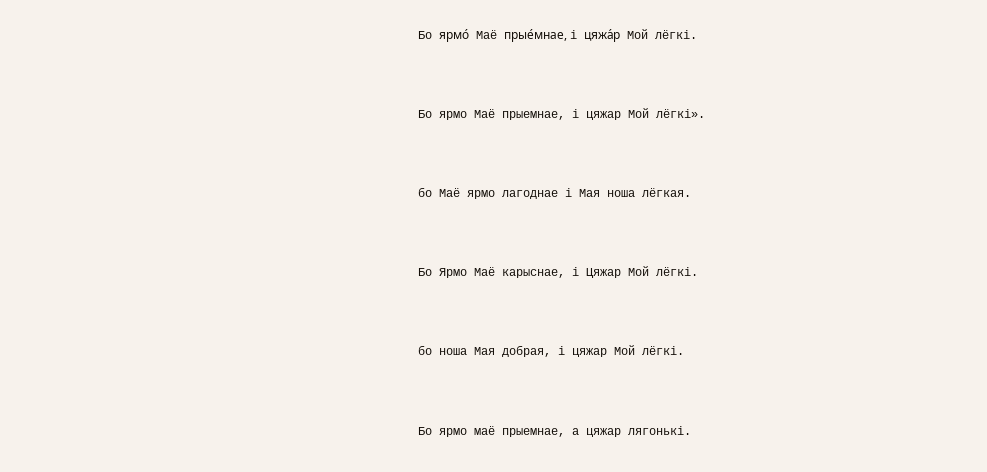Бо ярмо́ Маё прые́мнае, і цяжа́р Мой лёгкі.



Бо ярмо Маё прыемнае, і цяжар Мой лёгкі».



бо Маё ярмо лагоднае і Мая ноша лёгкая.



Бо Ярмо Маё карыснае, і Цяжар Мой лёгкі.



бо ноша Мая добрая, і цяжар Мой лёгкі.



Бо ярмо маё прыемнае, а цяжар лягонькі.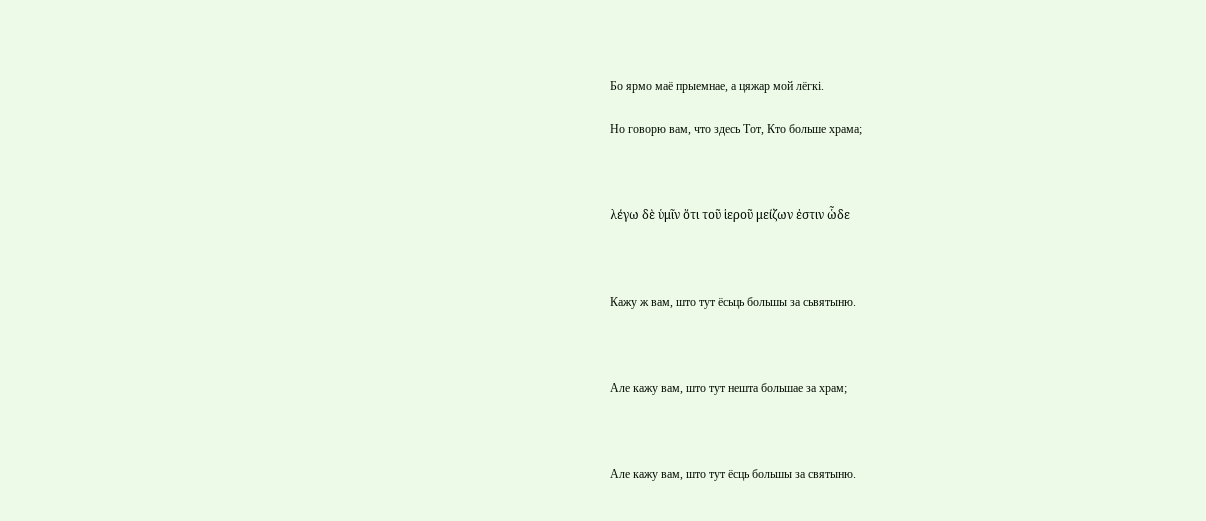Бо ярмо маё прыемнае, а цяжар мой лёгкі.

Но говорю вам, что здесь Тот, Кто больше храма;



λέγω δὲ ὑμῖν ὅτι τοῦ ἱεροῦ μείζων ἐστιν ὧδε



Кажу ж вам, што тут ёсьць большы за сьвятыню.



Але кажу вам, што тут нешта большае за храм;



Але кажу вам, што тут ёсць большы за святыню.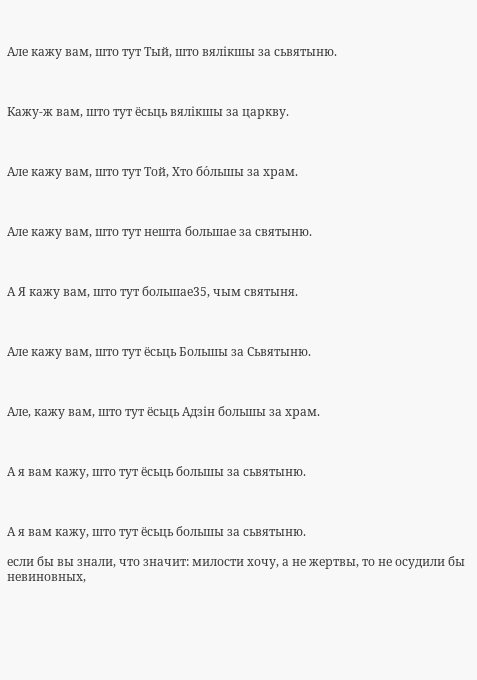Але кажу вам, што тут Тый, што вялікшы за сьвятыню.



Кажу-ж вам, што тут ёсьць вялікшы за царкву.



Але кажу вам, што тут Той, Хто бо́льшы за храм.



Але кажу вам, што тут нешта большае за святыню.



А Я кажу вам, што тут большае35, чым святыня.



Але кажу вам, што тут ёсьць Большы за Сьвятыню.



Але, кажу вам, што тут ёсьць Адзін большы за храм.



А я вам кажу, што тут ёсьць большы за сьвятыню.



А я вам кажу, што тут ёсьць большы за сьвятыню.

если бы вы знали, что значит: милости хочу, а не жертвы, то не осудили бы невиновных,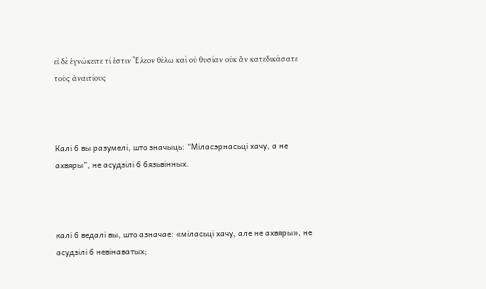εἰ δὲ ἐγνώκειτε τί ἐστιν Ἔλεον θέλω καὶ οὐ θυσίαν οὐκ ἂν κατεδικάσατε τοὺς ἀναιτίους



Калі б вы разумелі, што значыць: “Міласэрнасьці хачу, а не ахвяры”, не асудзілі б бязьвінных.



калі б ведалі вы, што азначае: «міласьці хачу, але не ахвяры», не асудзілі б невінаватых;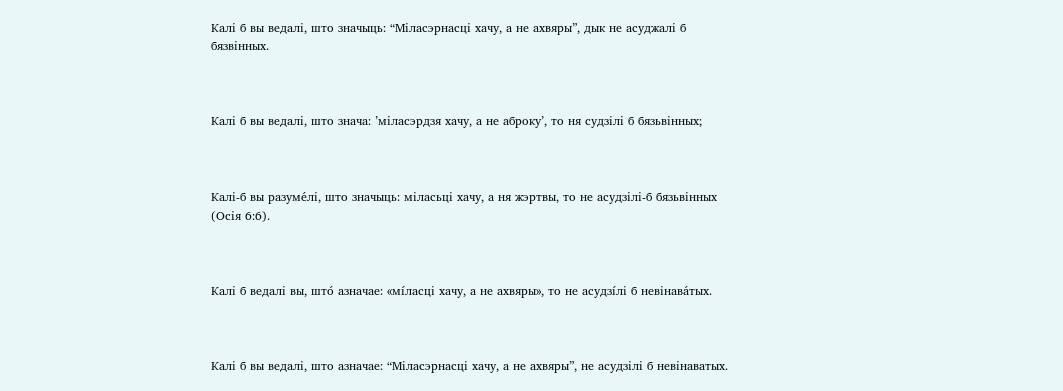Калі б вы ведалі, што значыць: “Міласэрнасці хачу, а не ахвяры”, дык не асуджалі б бязвінных.



Калі б вы ведалі, што знача: ’міласэрдзя хачу, а не аброку’, то ня судзілі б бязьвінных;



Калі-б вы разуме́лі, што значыць: міласьці хачу, а ня жэртвы, то не асудзілі-б бязьвінных (Осія 6:6).



Калі б ведалі вы, што́ азначае: «мíласці хачу, а не ахвяры», то не асудзíлі б невінава́тых.



Калі б вы ведалі, што азначае: “Міласэрнасці хачу, а не ахвяры”, не асудзілі б невінаватых.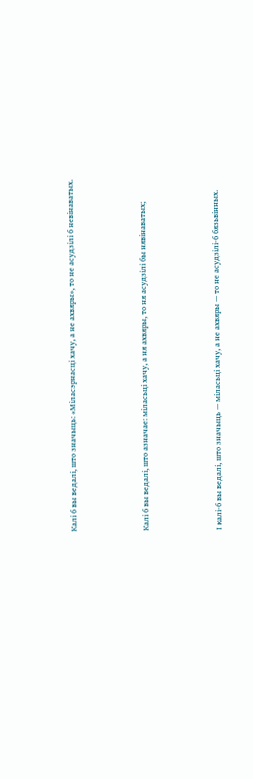Калі б вы ведалі, што значыць: «Міласэрнасці хачу, а не ахвяры», то не асудзілі б невінаватых.



Калі б вы ведалі, што азначае: міласьці хачу, а ня ахвяры, то ня асудзілі бы нявінаватых;



І калі-б вы ведалі, што значыць — міласьці хачу, а не ахвяры — то не асудзілі-б бязьвінных.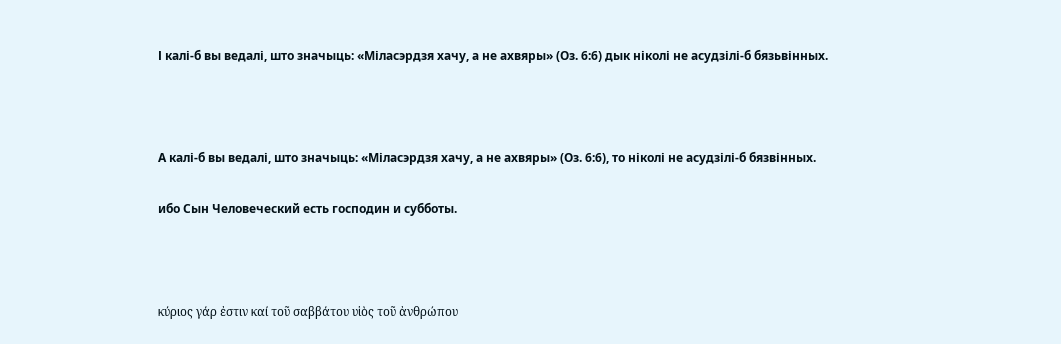І калі-б вы ведалі, што значыць: «Міласэрдзя хачу, а не ахвяры» (Оз. 6:6) дык ніколі не асудзілі-б бязьвінных.



А калі-б вы ведалі, што значыць: «Міласэрдзя хачу, а не ахвяры» (Оз. 6:6), то ніколі не асудзілі-б бязвінных.

ибо Сын Человеческий есть господин и субботы.



κύριος γάρ ἐστιν καί τοῦ σαββάτου υἱὸς τοῦ ἀνθρώπου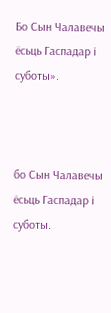Бо Сын Чалавечы ёсьць Гаспадар і суботы».



бо Сын Чалавечы ёсьць Гаспадар і суботы.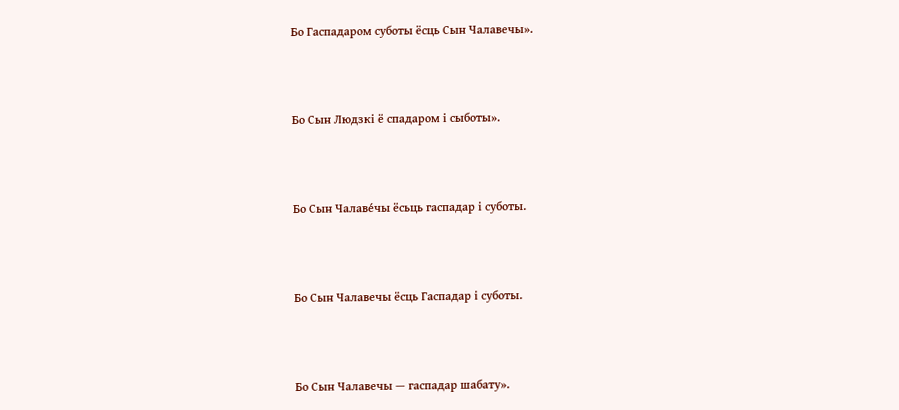Бо Гаспадаром суботы ёсць Сын Чалавечы».



Бо Сын Людзкі ё спадаром і сыботы».



Бо Сын Чалаве́чы ёсьць гаспадар і суботы.



Бо Сын Чалавечы ёсць Гаспадар і суботы.



Бо Сын Чалавечы — гаспадар шабату».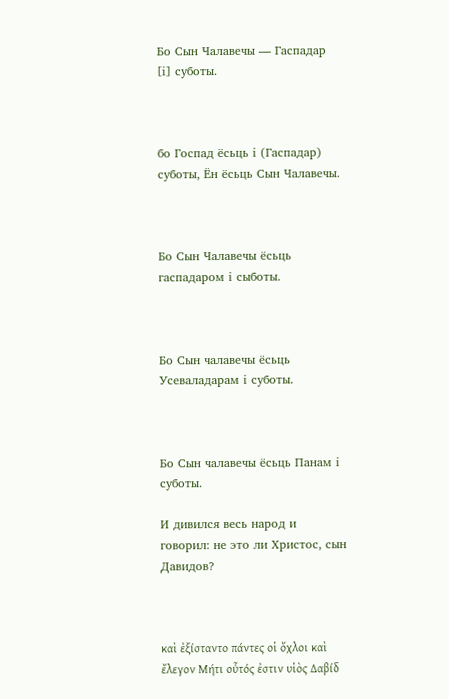Бо Сын Чалавечы — Гаспадар [і] суботы.



бо Госпад ёсьць і (Гаспадар) суботы, Ён ёсьць Сын Чалавечы.



Бо Сын Чалавечы ёсьць гаспадаром і сыботы.



Бо Сын чалавечы ёсьць Усеваладарам і суботы.



Бо Сын чалавечы ёсьць Панам і суботы.

И дивился весь народ и говорил: не это ли Христос, сын Давидов?



καὶ ἐξίσταντο πάντες οἱ ὄχλοι καὶ ἔλεγον Μήτι οὗτός ἐστιν υἱὸς Δαβίδ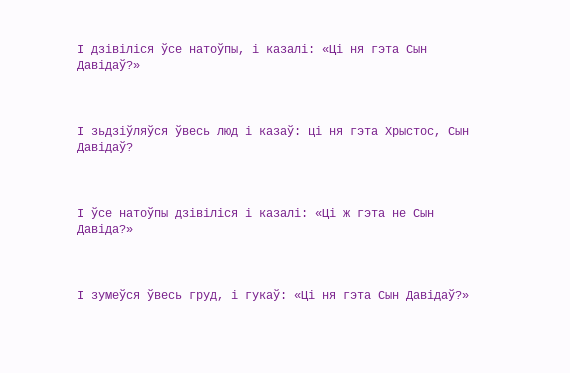І дзівіліся ўсе натоўпы, і казалі: «Ці ня гэта Сын Давідаў?»



І зьдзіўляўся ўвесь люд і казаў: ці ня гэта Хрыстос, Сын Давідаў?



І ўсе натоўпы дзівіліся і казалі: «Ці ж гэта не Сын Давіда?»



І зумеўся ўвесь груд, і гукаў: «Ці ня гэта Сын Давідаў?»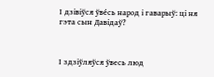І дзівіўся ўве́сь народ і гаварыў: ці ня гэта сын Давідаў?



І здзіўляўся ўвесь люд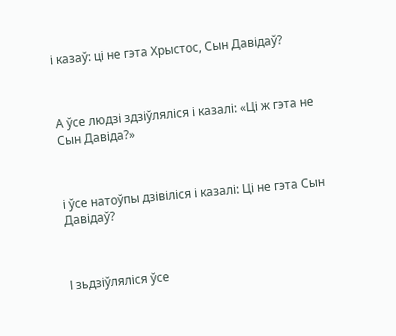і казаў: ці не гэта Хрыстос, Сын Давідаў?



А ўсе людзі здзіўляліся і казалі: «Ці ж гэта не Сын Давіда?»



і ўсе натоўпы дзівіліся і казалі: Ці не гэта Сын Давідаў?



І зьдзіўляліся ўсе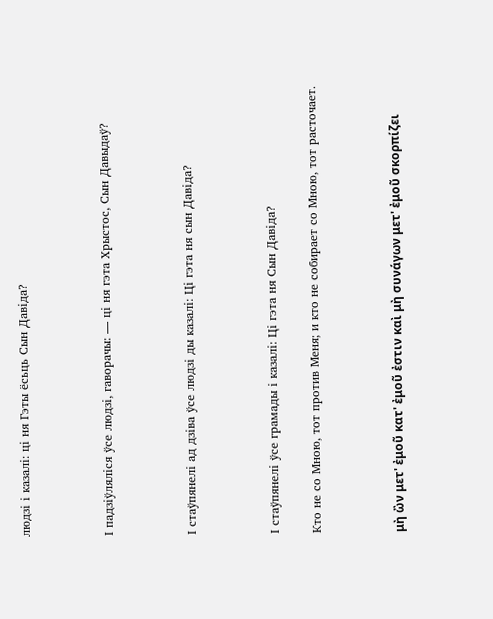людзі і казалі: ці ня Гэты ёсьць Сын Давіда?



І падзіўляліся ўсе людзі, гаворачы: — ці ня гэта Хрыстос, Сын Давыдаў?



І стаўпянелі ад дзіва ўсе людзі ды казалі: Ці гэта ня сын Давіда?



І стаўпянелі ўсе грамады і казалі: Ці гэта ня Сын Давіда?

Кто не со Мною, тот против Меня; и кто не собирает со Мною, тот расточает.



μὴ ὢν μετ' ἐμοῦ κατ' ἐμοῦ ἐστιν καὶ μὴ συνάγων μετ' ἐμοῦ σκορπίζει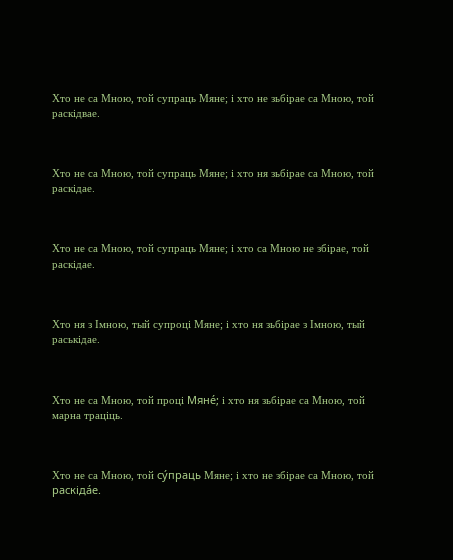Хто не са Мною, той супраць Мяне; і хто не зьбірае са Мною, той раскідвае.



Хто не са Мною, той супраць Мяне; і хто ня зьбірае са Мною, той раскідае.



Хто не са Мною, той супраць Мяне; і хто са Мною не збірае, той раскідае.



Хто ня з Імною, тый супроці Мяне; і хто ня зьбірае з Імною, тый раськідае.



Хто не са Мною, той проці Мяне́; і хто ня зьбірае са Мною, той марна траціць.



Хто не са Мною, той су́праць Мяне; і хто не збірае са Мною, той раскіда́е.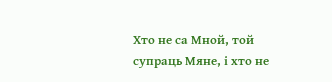Хто не са Мной, той супраць Мяне, і хто не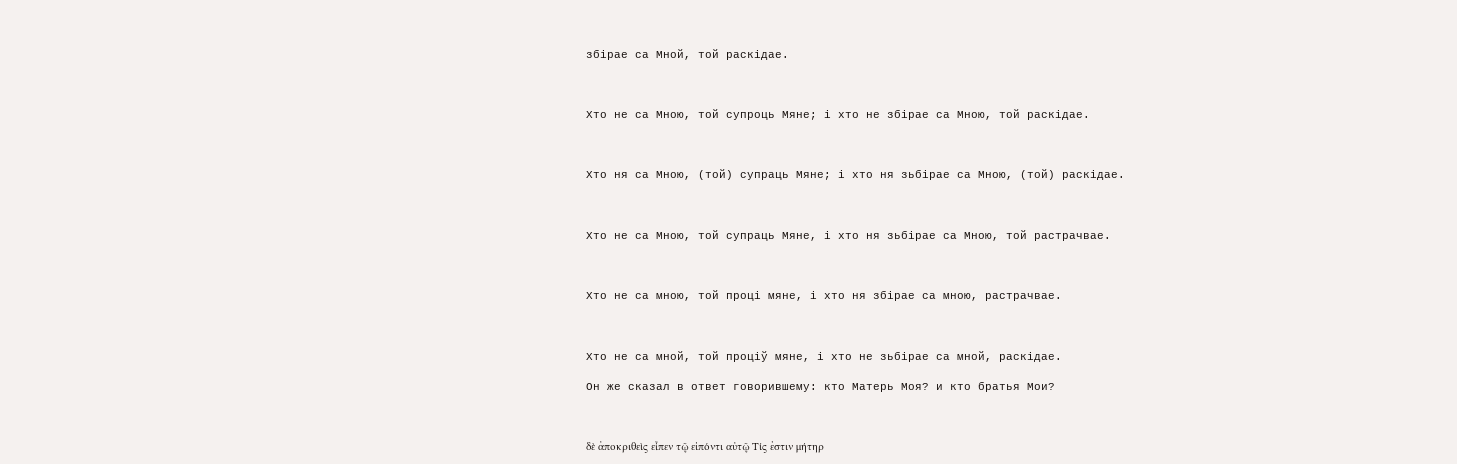збірае са Мной, той раскідае.



Хто не са Мною, той супроць Мяне; і хто не збірае са Мною, той раскідае.



Хто ня са Мною, (той) супраць Мяне; і хто ня зьбірае са Мною, (той) раскідае.



Хто не са Мною, той супраць Мяне, і хто ня зьбірае са Мною, той растрачвае.



Хто не са мною, той проці мяне, і хто ня збірае са мною, растрачвае.



Хто не са мной, той проціў мяне, і хто не зьбірае са мной, раскідае.

Он же сказал в ответ говорившему: кто Матерь Моя? и кто братья Мои?



δὲ ἀποκριθεὶς εἶπεν τῷ εἰπόντι αὐτῷ Τίς ἐστιν μήτηρ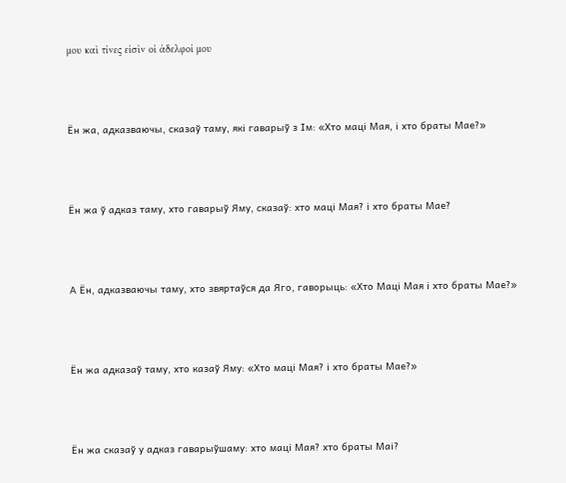μου καὶ τίνες εἰσὶν οἱ ἀδελφοί μου



Ён жа, адказваючы, сказаў таму, які гаварыў з Ім: «Хто маці Мая, і хто браты Мае?»



Ён жа ў адказ таму, хто гаварыў Яму, сказаў: хто маці Мая? і хто браты Мае?



А Ён, адказваючы таму, хто звяртаўся да Яго, гаворыць: «Хто Маці Мая і хто браты Мае?»



Ён жа адказаў таму, хто казаў Яму: «Хто маці Мая? і хто браты Мае?»



Ён жа сказаў у адказ гаварыўшаму: хто маці Мая? хто браты Маі?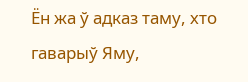Ён жа ў адказ таму, хто гаварыў Яму,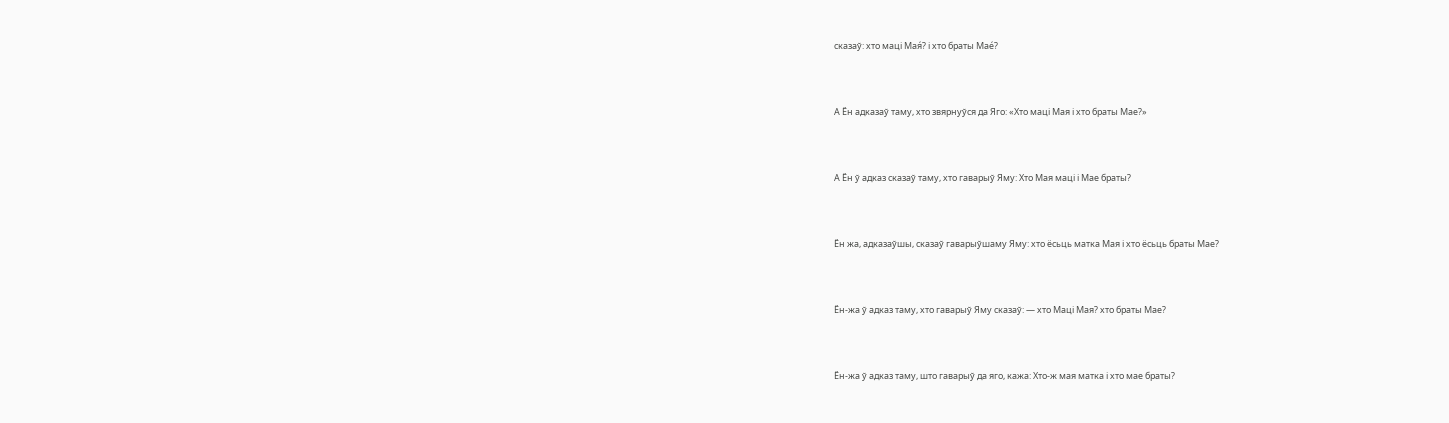сказаў: хто маці Мая́? і хто браты Мае́?



А Ён адказаў таму, хто звярнуўся да Яго: «Хто маці Мая і хто браты Мае?»



А Ён ў адказ сказаў таму, хто гаварыў Яму: Хто Мая маці і Мае браты?



Ён жа, адказаўшы, сказаў гаварыўшаму Яму: хто ёсьць матка Мая і хто ёсьць браты Мае?



Ён-жа ў адказ таму, хто гаварыў Яму сказаў: — хто Маці Мая? хто браты Мае?



Ён-жа ў адказ таму, што гаварыў да яго, кажа: Хто-ж мая матка і хто мае браты?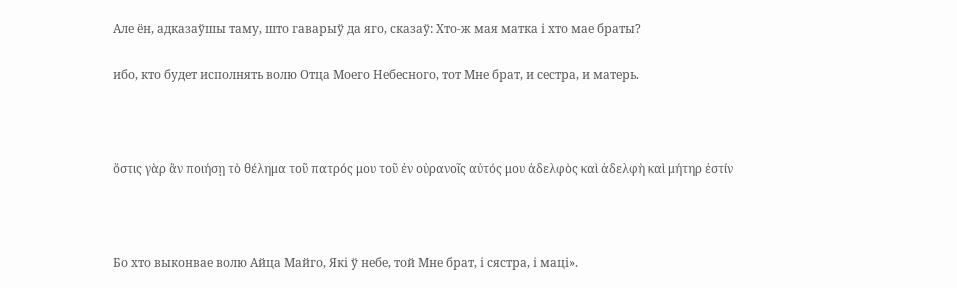Але ён, адказаўшы таму, што гаварыў да яго, сказаў: Хто-ж мая матка і хто мае браты?

ибо, кто будет исполнять волю Отца Моего Небесного, тот Мне брат, и сестра, и матерь.



ὅστις γὰρ ἂν ποιήσῃ τὸ θέλημα τοῦ πατρός μου τοῦ ἐν οὐρανοῖς αὐτός μου ἀδελφὸς καὶ ἀδελφὴ καὶ μήτηρ ἐστίν



Бо хто выконвае волю Айца Майго, Які ў небе, той Мне брат, і сястра, і маці».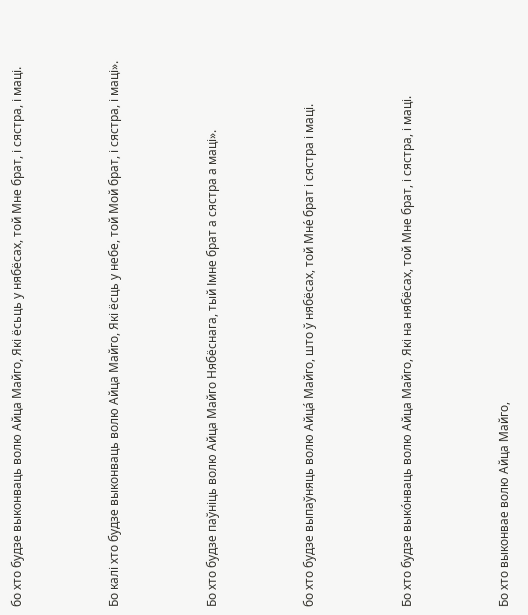бо хто будзе выконваць волю Айца Майго, Які ёсьць у нябёсах, той Мне брат, і сястра, і маці.



Бо калі хто будзе выконваць волю Айца Майго, Які ёсць у небе, той Мой брат, і сястра, і маці».



Бо хто будзе паўніць волю Айца Майго Нябёснага, тый Імне брат а сястра а маці».



бо хто будзе выпаўняць волю Айца́ Майго, што ў нябёсах, той Мне́ брат і сястра і маці.



Бо хто будзе выко́нваць волю Айца Майго, Які на нябёсах, той Мне брат, і сястра, і маці.



Бо хто выконвае волю Айца Майго,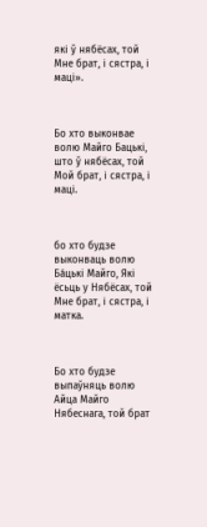які ў нябёсах, той Мне брат, і сястра, і маці».



Бо хто выконвае волю Майго Бацькі, што ў нябёсах, той Мой брат, і сястра, і маці.



бо хто будзе выконваць волю Ба́цькі Майго, Які ёсьць у Нябёсах, той Мне брат, і сястра, і матка.



Бо хто будзе выпаўняць волю Айца Майго Нябеснага, той брат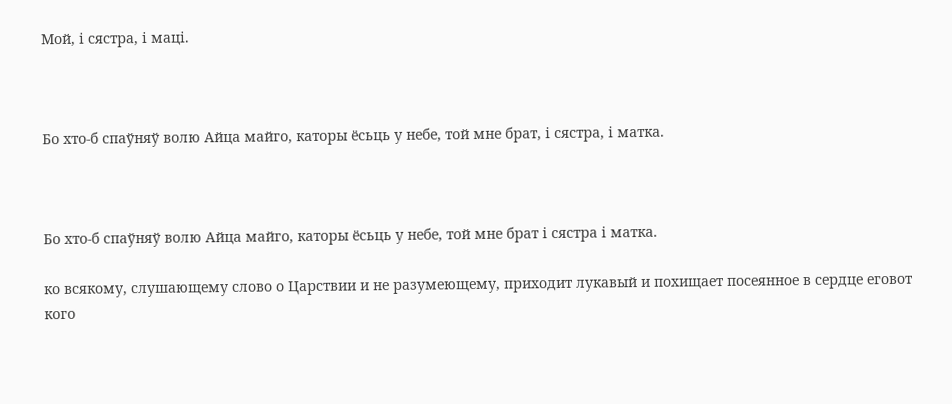Мой, і сястра, і маці.



Бо хто-б спаўняў волю Айца майго, каторы ёсьць у небе, той мне брат, і сястра, і матка.



Бо хто-б спаўняў волю Айца майго, каторы ёсьць у небе, той мне брат і сястра і матка.

ко всякому, слушающему слово о Царствии и не разумеющему, приходит лукавый и похищает посеянное в сердце еговот кого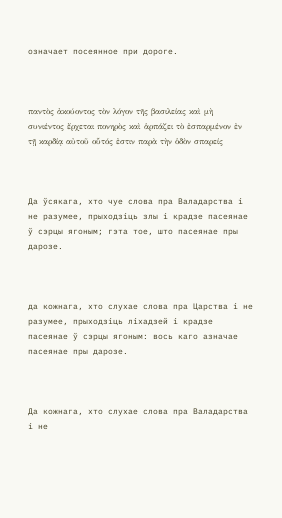означает посеянное при дороге.



παντὸς ἀκούοντος τὸν λόγον τῆς βασιλείας καὶ μὴ συνιέντος ἔρχεται πονηρὸς καὶ ἁρπάζει τὸ ἐσπαρμένον ἐν τῇ καρδίᾳ αὐτοῦ οὗτός ἐστιν παρὰ τὴν ὁδὸν σπαρείς



Да ўсякага, хто чуе слова пра Валадарства і не разумее, прыходзіць злы і крадзе пасеянае ў сэрцы ягоным; гэта тое, што пасеянае пры дарозе.



да кожнага, хто слухае слова пра Царства і не разумее, прыходзіць ліхадзей і крадзе пасеянае ў сэрцы ягоным: вось каго азначае пасеянае пры дарозе.



Да кожнага, хто слухае слова пра Валадарства і не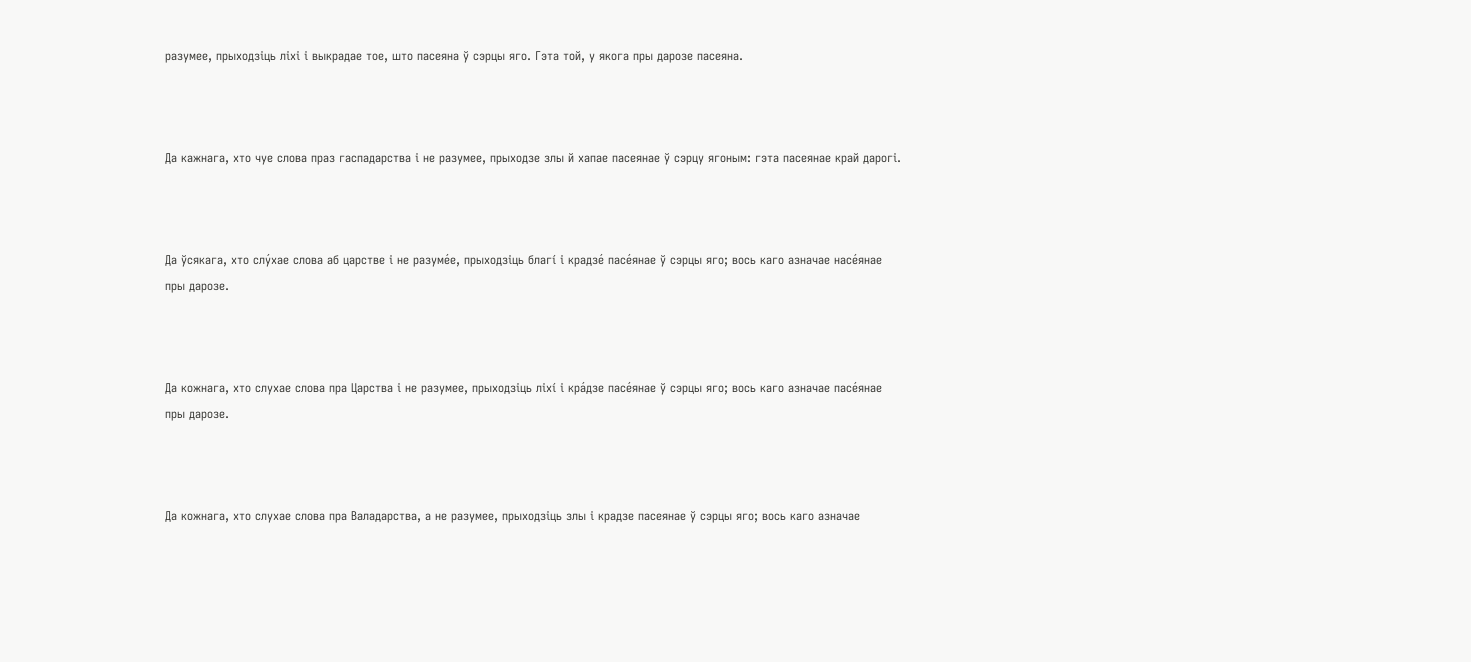разумее, прыходзіць ліхі і выкрадае тое, што пасеяна ў сэрцы яго. Гэта той, у якога пры дарозе пасеяна.



Да кажнага, хто чуе слова праз гаспадарства і не разумее, прыходзе злы й хапае пасеянае ў сэрцу ягоным: гэта пасеянае край дарогі.



Да ўсякага, хто слу́хае слова аб царстве і не разуме́е, прыходзіць благí і крадзе́ пасе́янае ў сэрцы яго; вось каго азначае насе́янае пры дарозе.



Да кожнага, хто слухае слова пра Царства і не разумее, прыходзіць ліхí і кра́дзе пасе́янае ў сэрцы яго; вось каго азначае пасе́янае пры дарозе.



Да кожнага, хто слухае слова пра Валадарства, а не разумее, прыходзіць злы і крадзе пасеянае ў сэрцы яго; вось каго азначае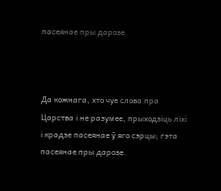пасеянае пры дарозе.



Да кожнага, хто чуе слова пра Царства і не разумее, прыходзіць ліхі і крадзе пасеянае ў яго сэрцы; гэта пасеянае пры дарозе.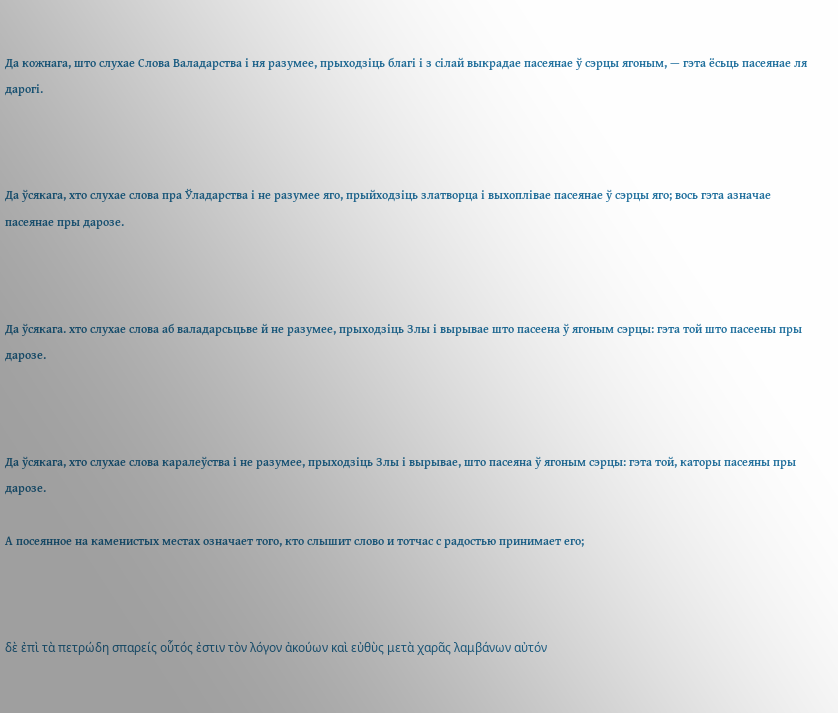Да кожнага, што слухае Слова Валадарства і ня разумее, прыходзіць благі і з сілай выкрадае пасеянае ў сэрцы ягоным, — гэта ёсьць пасеянае ля дарогі.



Да ўсякага, хто слухае слова пра Ўладарства і не разумее яго, прыйходзіць златворца і выхоплівае пасеянае ў сэрцы яго; вось гэта азначае пасеянае пры дарозе.



Да ўсякага. хто слухае слова аб валадарсьцьве й не разумее, прыходзіць Злы і вырывае што пасеена ў ягоным сэрцы: гэта той што пасеены пры дарозе.



Да ўсякага, хто слухае слова каралеўства і не разумее, прыходзіць Злы і вырывае, што пасеяна ў ягоным сэрцы: гэта той, каторы пасеяны пры дарозе.

А посеянное на каменистых местах означает того, кто слышит слово и тотчас с радостью принимает его;



δὲ ἐπὶ τὰ πετρώδη σπαρείς οὗτός ἐστιν τὸν λόγον ἀκούων καὶ εὐθὺς μετὰ χαρᾶς λαμβάνων αὐτόν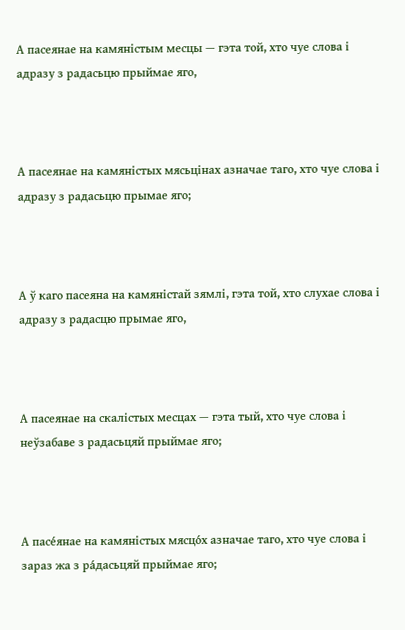А пасеянае на камяністым месцы — гэта той, хто чуе слова і адразу з радасьцю прыймае яго,



А пасеянае на камяністых мясьцінах азначае таго, хто чуе слова і адразу з радасьцю прымае яго;



А ў каго пасеяна на камяністай зямлі, гэта той, хто слухае слова і адразу з радасцю прымае яго,



А пасеянае на скалістых месцах — гэта тый, хто чуе слова і неўзабаве з радасьцяй прыймае яго;



А пасе́янае на камяністых мясцо́х азначае таго, хто чуе слова і зараз жа з ра́дасьцяй прыймае яго;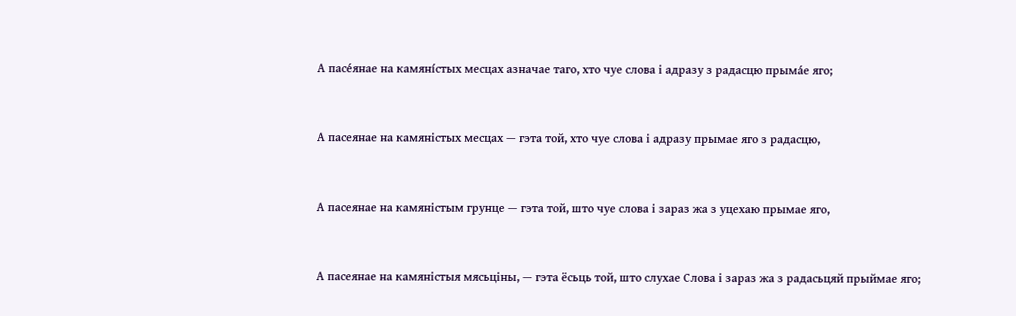А пасе́янае на камянíстых месцах азначае таго, хто чуе слова і адразу з радасцю прыма́е яго;



А пасеянае на камяністых месцах — гэта той, хто чуе слова і адразу прымае яго з радасцю,



А пасеянае на камяністым грунце — гэта той, што чуе слова і зараз жа з уцехаю прымае яго,



А пасеянае на камяністыя мясьціны, — гэта ёсьць той, што слухае Слова і зараз жа з радасьцяй прыймае яго;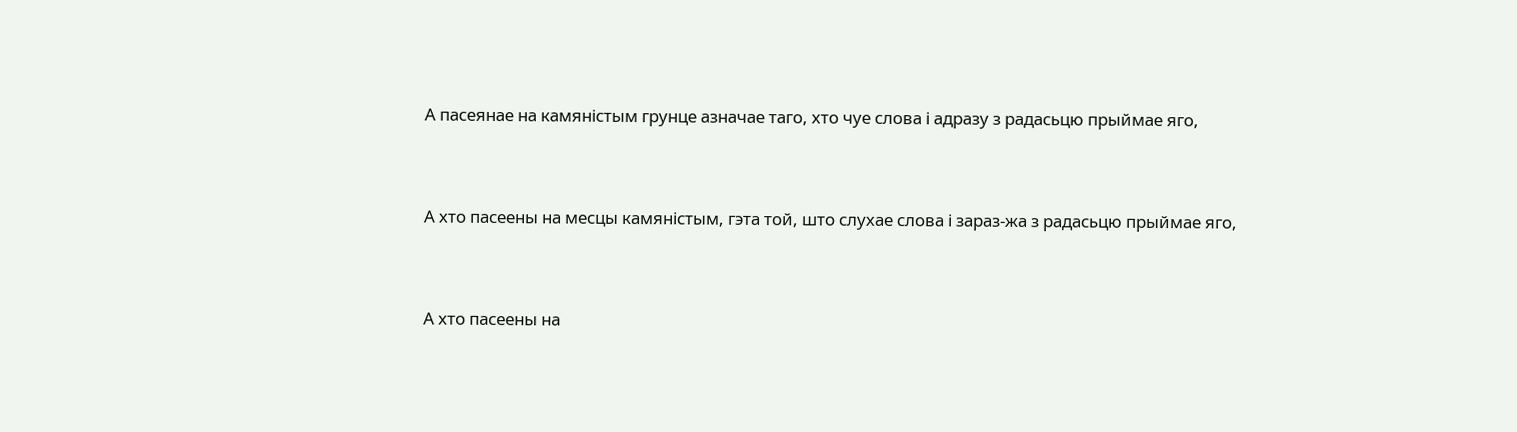А пасеянае на камяністым грунце азначае таго, хто чуе слова і адразу з радасьцю прыймае яго,



А хто пасеены на месцы камяністым, гэта той, што слухае слова і зараз-жа з радасьцю прыймае яго,



А хто пасеены на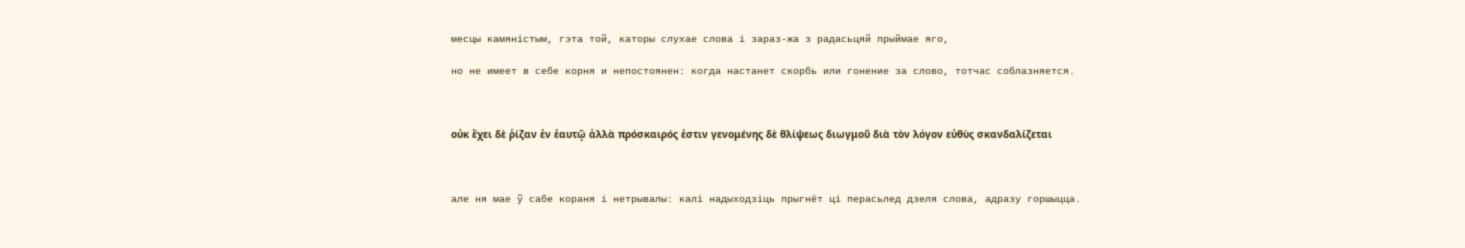месцы камяністым, гэта той, каторы слухае слова і зараз-жа з радасьцяй прыймае яго,

но не имеет в себе корня и непостоянен: когда настанет скорбь или гонение за слово, тотчас соблазняется.



οὐκ ἔχει δὲ ῥίζαν ἐν ἑαυτῷ ἀλλὰ πρόσκαιρός ἐστιν γενομένης δὲ θλίψεως διωγμοῦ διὰ τὸν λόγον εὐθὺς σκανδαλίζεται



але ня мае ў сабе кораня і нетрывалы: калі надыходзіць прыгнёт ці перасьлед дзеля слова, адразу горшыцца.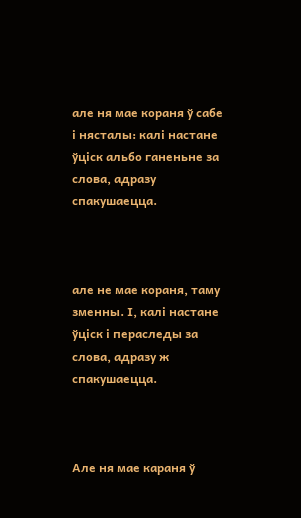але ня мае кораня ў сабе і нясталы: калі настане ўціск альбо ганеньне за слова, адразу спакушаецца.



але не мае кораня, таму зменны. І, калі настане ўціск і пераследы за слова, адразу ж спакушаецца.



Але ня мае караня ў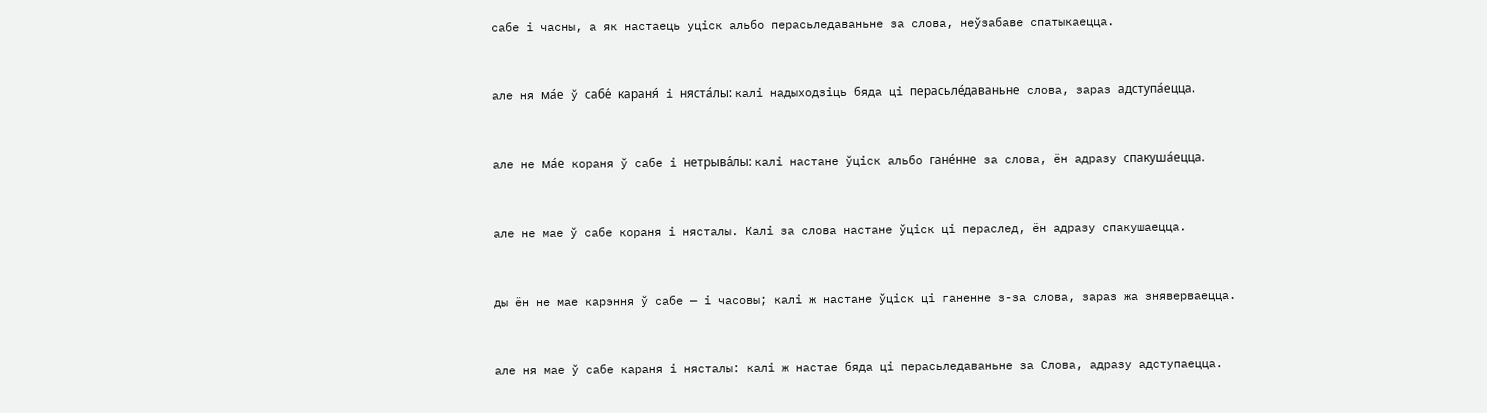сабе і часны, а як настаець уціск альбо перасьледаваньне за слова, неўзабаве спатыкаецца.



але ня ма́е ў сабе́ караня́ і няста́лы: калі надыходзіць бяда ці перасьле́даваньне слова, зараз адступа́ецца.



але не ма́е кораня ў сабе і нетрыва́лы: калі настане ўціск альбо гане́нне за слова, ён адразу спакуша́ецца.



але не мае ў сабе кораня і нясталы. Калі за слова настане ўціск ці пераслед, ён адразу спакушаецца.



ды ён не мае карэння ў сабе — і часовы; калі ж настане ўціск ці ганенне з-за слова, зараз жа зняверваецца.



але ня мае ў сабе караня і нясталы: калі ж настае бяда ці перасьледаваньне за Слова, адразу адступаецца.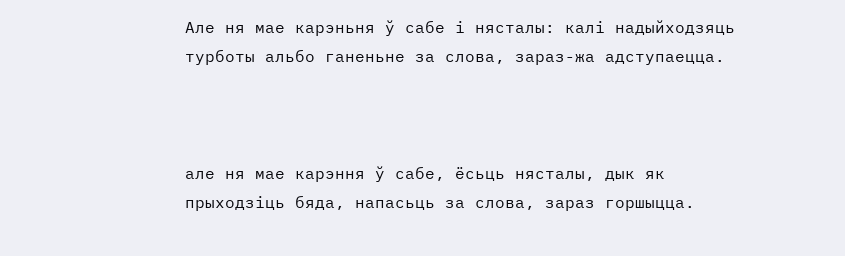Але ня мае карэньня ў сабе і нясталы: калі надыйходзяць турботы альбо ганеньне за слова, зараз-жа адступаецца.



але ня мае карэння ў сабе, ёсьць нясталы, дык як прыходзіць бяда, напасьць за слова, зараз горшыцца.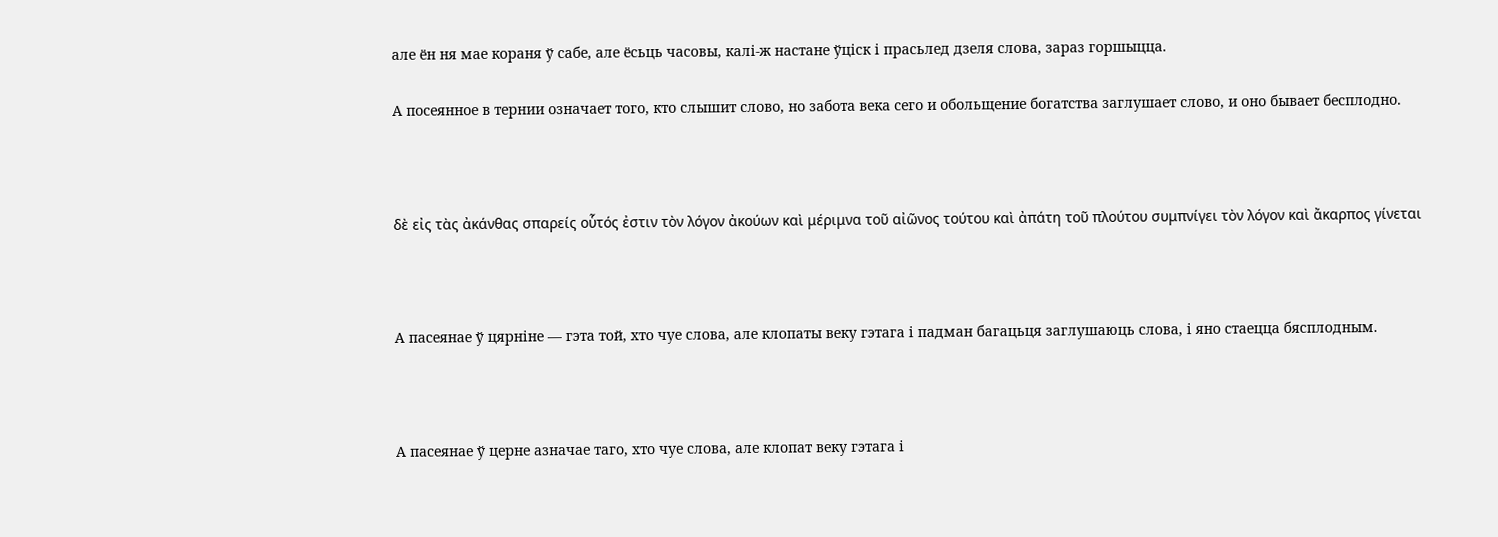але ён ня мае кораня ў сабе, але ёсьць часовы, калі-ж настане ўціск і прасьлед дзеля слова, зараз горшыцца.

А посеянное в тернии означает того, кто слышит слово, но забота века сего и обольщение богатства заглушает слово, и оно бывает бесплодно.



δὲ εἰς τὰς ἀκάνθας σπαρείς οὗτός ἐστιν τὸν λόγον ἀκούων καὶ μέριμνα τοῦ αἰῶνος τούτου καὶ ἀπάτη τοῦ πλούτου συμπνίγει τὸν λόγον καὶ ἄκαρπος γίνεται



А пасеянае ў цярніне — гэта той, хто чуе слова, але клопаты веку гэтага і падман багацьця заглушаюць слова, і яно стаецца бясплодным.



А пасеянае ў церне азначае таго, хто чуе слова, але клопат веку гэтага і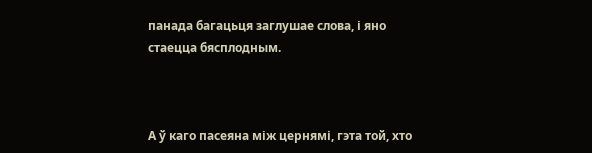панада багацьця заглушае слова, і яно стаецца бясплодным.



А ў каго пасеяна між цернямі, гэта той, хто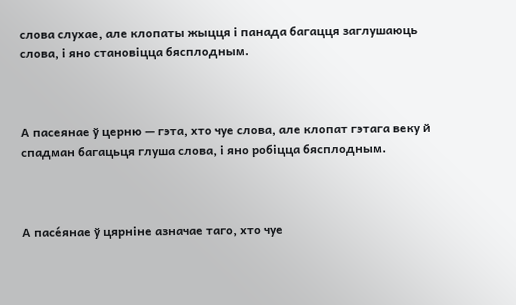слова слухае, але клопаты жыцця і панада багацця заглушаюць слова, і яно становіцца бясплодным.



А пасеянае ў церню — гэта, хто чуе слова, але клопат гэтага веку й спадман багацьця глуша слова, і яно робіцца бясплодным.



А пасе́янае ў цярніне азначае таго, хто чуе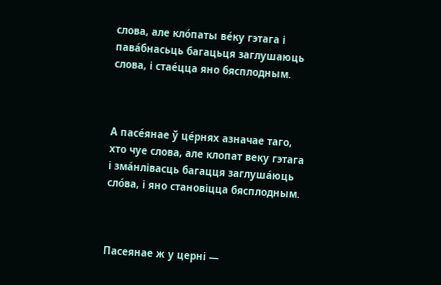слова, але кло́паты ве́ку гэтага і пава́бнасьць багацьця заглушаюць слова, і стае́цца яно бясплодным.



А пасе́янае ў це́рнях азначае таго, хто чуе слова, але клопат веку гэтага і зма́нлівасць багацця заглуша́юць сло́ва, і яно становіцца бясплодным.



Пасеянае ж у церні —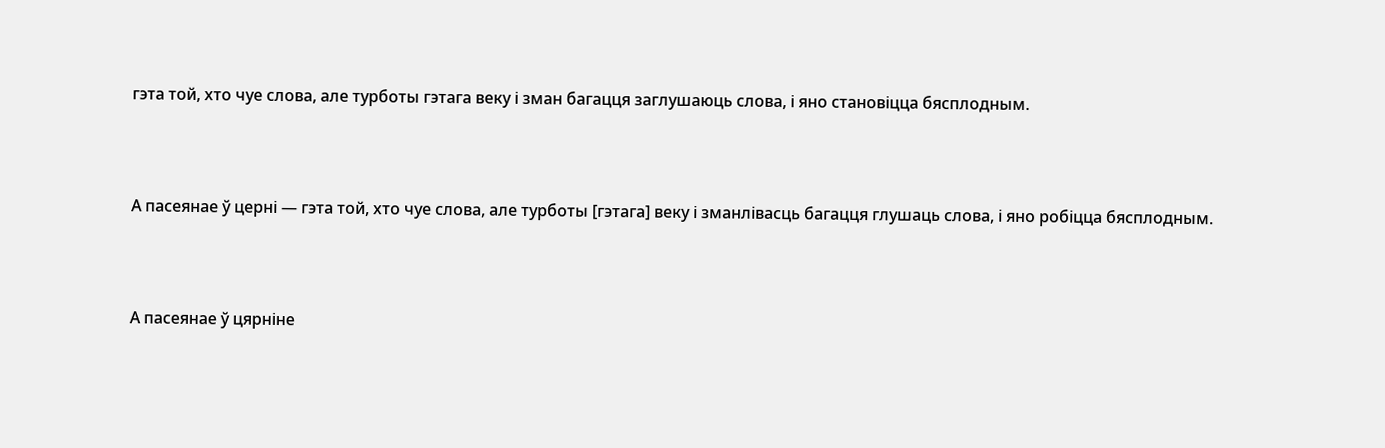гэта той, хто чуе слова, але турботы гэтага веку і зман багацця заглушаюць слова, і яно становіцца бясплодным.



А пасеянае ў церні — гэта той, хто чуе слова, але турботы [гэтага] веку і зманлівасць багацця глушаць слова, і яно робіцца бясплодным.



А пасеянае ў цярніне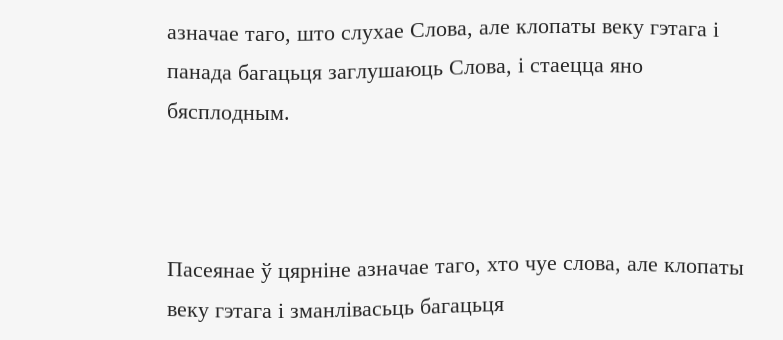азначае таго, што слухае Слова, але клопаты веку гэтага і панада багацьця заглушаюць Слова, і стаецца яно бясплодным.



Пасеянае ў цярніне азначае таго, хто чуе слова, але клопаты веку гэтага і зманлівасьць багацьця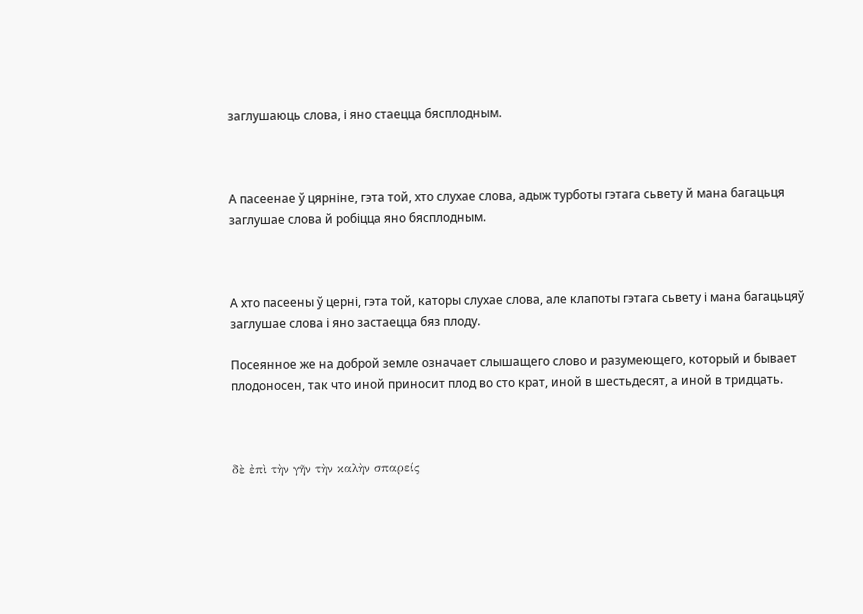заглушаюць слова, і яно стаецца бясплодным.



А пасеенае ў цярніне, гэта той, хто слухае слова, адыж турботы гэтага сьвету й мана багацьця заглушае слова й робіцца яно бясплодным.



А хто пасеены ў церні, гэта той, каторы слухае слова, але клапоты гэтага сьвету і мана багацьцяў заглушае слова і яно застаецца бяз плоду.

Посеянное же на доброй земле означает слышащего слово и разумеющего, который и бывает плодоносен, так что иной приносит плод во сто крат, иной в шестьдесят, а иной в тридцать.



δὲ ἐπὶ τὴν γῆν τὴν καλὴν σπαρείς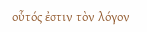οὗτός ἐστιν τὸν λόγον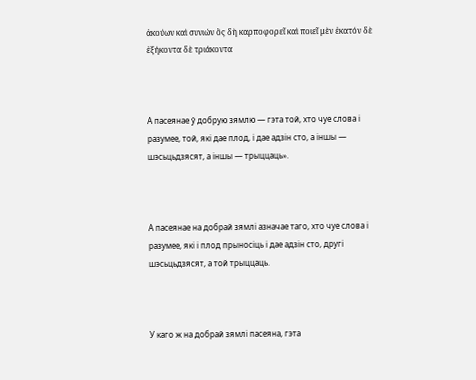ἀκούων καὶ συνιών ὃς δὴ καρποφορεῖ καὶ ποιεῖ μὲν ἑκατόν δὲ ἑξήκοντα δὲ τριάκοντα



А пасеянае ў добрую зямлю — гэта той, хто чуе слова і разумее, той, які дае плод, і дае адзін сто, а іншы — шэсьцьдзясят, а іншы — трыццаць».



А пасеянае на добрай зямлі азначае таго, хто чуе слова і разумее, які і плод прыносіць і дае адзін сто, другі шэсьцьдзясят, а той трыццаць.



У каго ж на добрай зямлі пасеяна, гэта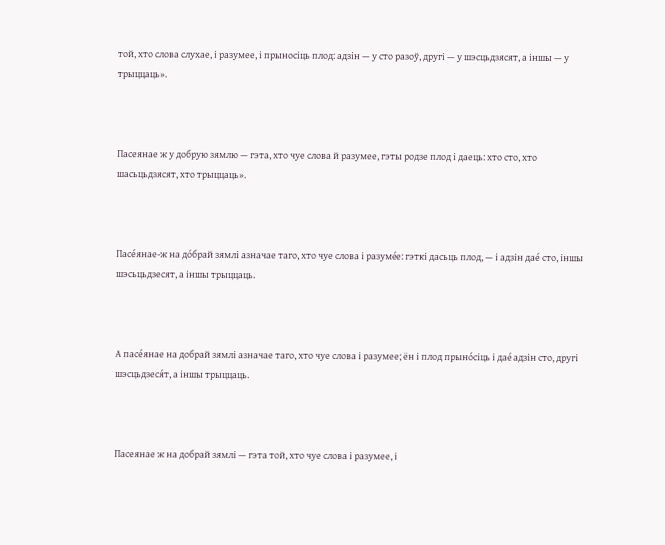той, хто слова слухае, і разумее, і прыносіць плод: адзін — у сто разоў, другі — у шэсцьдзясят, а іншы — у трыццаць».



Пасеянае ж у добрую зямлю — гэта, хто чуе слова й разумее, гэты родзе плод і даець: хто сто, хто шасьцьдзясят, хто трыццаць».



Пасе́янае-ж на до́брай зямлі азначае таго, хто чуе слова і разуме́е: гэткі дасьць плод, — і адзін дае́ сто, іншы шэсьцьдзесят, а іншы трыццаць.



А пасе́янае на добрай зямлі азначае таго, хто чуе слова і разумее; ён і плод прыно́сіць і дае́ адзін сто, другі шэсцьдзеся́т, а іншы трыццаць.



Пасеянае ж на добрай зямлі — гэта той, хто чуе слова і разумее, і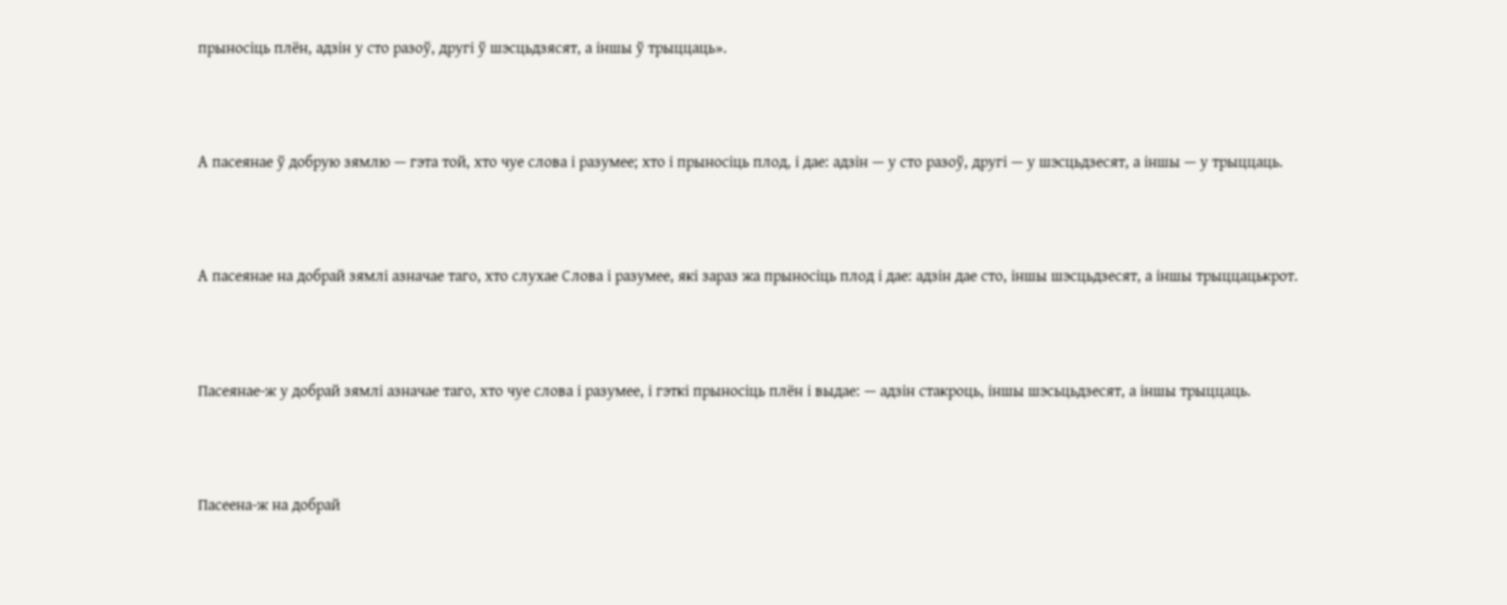прыносіць плён, адзін у сто разоў, другі ў шэсцьдзясят, а іншы ў трыццаць».



А пасеянае ў добрую зямлю — гэта той, хто чуе слова і разумее; хто і прыносіць плод, і дае: адзін — у сто разоў, другі — у шэсцьдзесят, а іншы — у трыццаць.



А пасеянае на добрай зямлі азначае таго, хто слухае Слова і разумее, які зараз жа прыносіць плод і дае: адзін дае сто, іншы шэсцьдзесят, а іншы трыццацькрот.



Пасеянае-ж у добрай зямлі азначае таго, хто чуе слова і разумее, і гэткі прыносіць плён і выдае: — адзін стакроць, іншы шэсьцьдзесят, а іншы трыццаць.



Пасеена-ж на добрай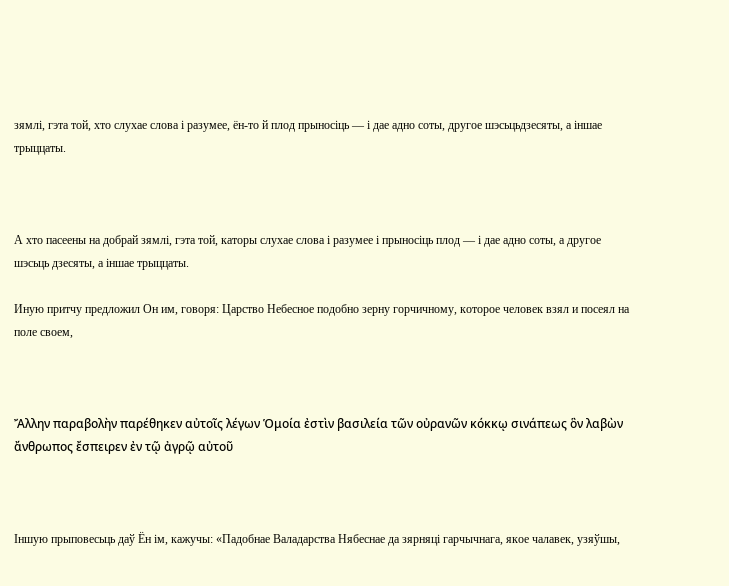зямлі, гэта той, хто слухае слова і разумее, ён-то й плод прыносіць — і дае адно соты, другое шэсьцьдзесяты, а іншае трыццаты.



А хто пасеены на добрай зямлі, гэта той, каторы слухае слова і разумее і прыносіць плод — і дае адно соты, а другое шэсьць дзесяты, а іншае трыццаты.

Иную притчу предложил Он им, говоря: Царство Небесное подобно зерну горчичному, которое человек взял и посеял на поле своем,



Ἄλλην παραβολὴν παρέθηκεν αὐτοῖς λέγων Ὁμοία ἐστὶν βασιλεία τῶν οὐρανῶν κόκκῳ σινάπεως ὃν λαβὼν ἄνθρωπος ἔσπειρεν ἐν τῷ ἀγρῷ αὐτοῦ



Іншую прыповесьць даў Ён ім, кажучы: «Падобнае Валадарства Нябеснае да зярняці гарчычнага, якое чалавек, узяўшы,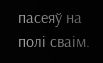пасеяў на полі сваім.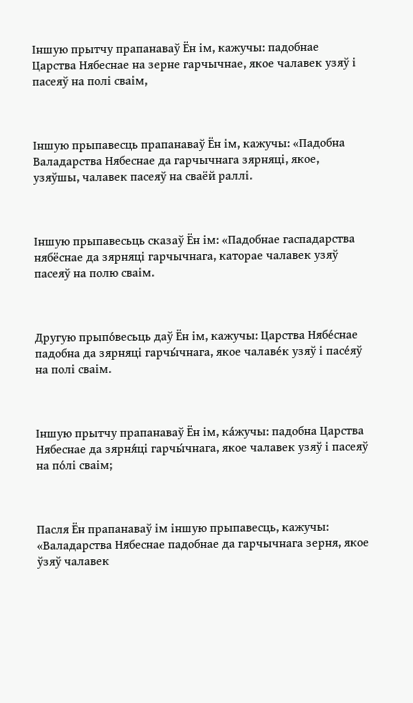Іншую прытчу прапанаваў Ён ім, кажучы: падобнае Царства Нябеснае на зерне гарчычнае, якое чалавек узяў і пасеяў на полі сваім,



Іншую прыпавесць прапанаваў Ён ім, кажучы: «Падобна Валадарства Нябеснае да гарчычнага зярняці, якое, узяўшы, чалавек пасеяў на сваёй раллі.



Іншую прыпавесьць сказаў Ён ім: «Падобнае гаспадарства нябёснае да зярняці гарчычнага, каторае чалавек узяў пасеяў на полю сваім.



Другую прыпо́весьць даў Ён ім, кажучы: Царства Нябе́снае падобна да зярняці гарчы́чнага, якое чалаве́к узяў і пасе́яў на полі сваім.



Іншую прытчу прапанаваў Ён ім, ка́жучы: падобна Царства Нябеснае да зярня́ці гарчы́чнага, якое чалавек узяў і пасеяў на по́лі сваім;



Пасля Ён прапанаваў ім іншую прыпавесць, кажучы: «Валадарства Нябеснае падобнае да гарчычнага зерня, якое ўзяў чалавек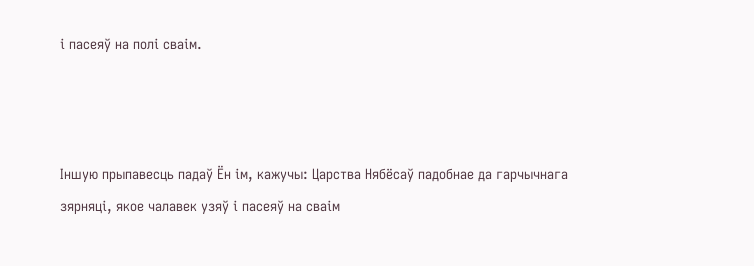і пасеяў на полі сваім.



Іншую прыпавесць падаў Ён ім, кажучы: Царства Нябёсаў падобнае да гарчычнага зярняці, якое чалавек узяў і пасеяў на сваім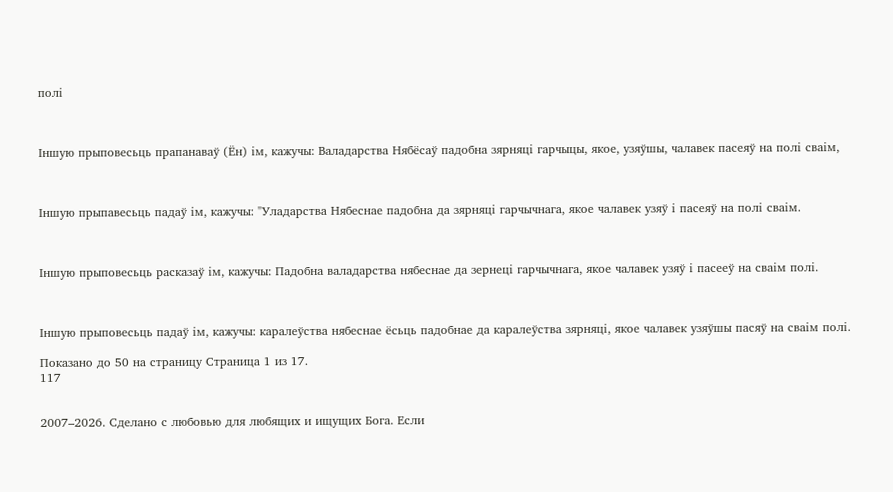полі



Іншую прыповесьць прапанаваў (Ён) ім, кажучы: Валадарства Нябёсаў падобна зярняці гарчыцы, якое, узяўшы, чалавек пасеяў на полі сваім,



Іншую прыпавесьць падаў ім, кажучы: "Уладарства Нябеснае падобна да зярняці гарчычнага, якое чалавек узяў і пасеяў на полі сваім.



Іншую прыповесьць расказаў ім, кажучы: Падобна валадарства нябеснае да зернеці гарчычнага, якое чалавек узяў і пасееў на сваім полі.



Іншую прыповесьць падаў ім, кажучы: каралеўства нябеснае ёсьць падобнае да каралеўства зярняці, якое чалавек узяўшы пасяў на сваім полі.

Показано до 50 на страницу Страница 1 из 17.
117


2007–2026. Сделано с любовью для любящих и ищущих Бога. Если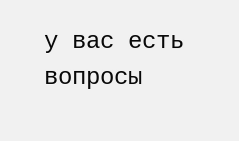у вас есть вопросы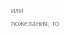или пожелания, то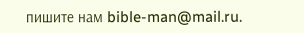пишите нам bible-man@mail.ru.